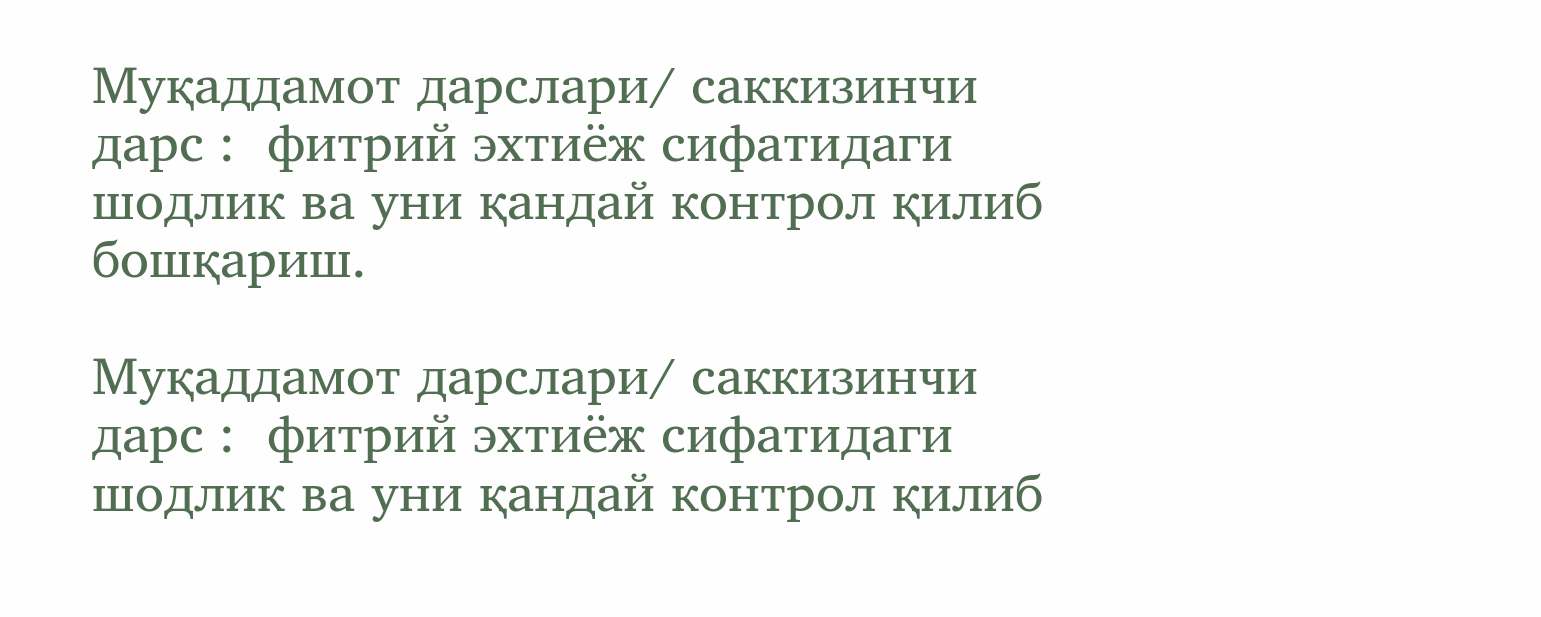Муқаддамот дарслари/ саккизинчи дарс :  фитрий эхтиёж сифатидаги шодлик ва уни қандай контрол қилиб бошқариш.

Муқаддамот дарслари/ саккизинчи дарс :  фитрий эхтиёж сифатидаги шодлик ва уни қандай контрол қилиб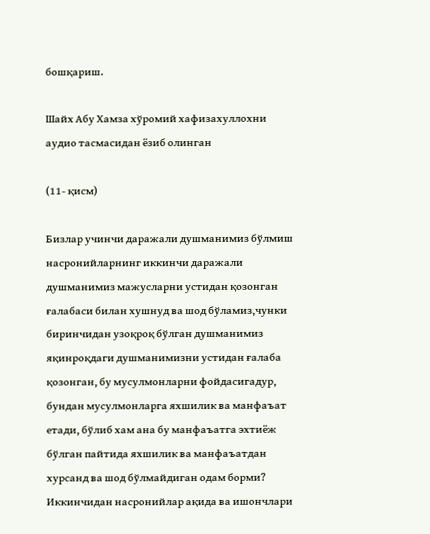бошқариш.

Шайх Абу Хамза хўромий хафизахуллохни аудио тасмасидан ёзиб олинган

(11- қисм)

Бизлар учинчи даражали душманимиз бўлмиш насронийларнинг иккинчи даражали душманимиз мажусларни устидан қозонган ғалабаси билан хушнуд ва шод бўламиз,чунки биринчидан узоқроқ бўлган душманимиз яқинроқдаги душманимизни устидан ғалаба қозонган, бу мусулмонларни фойдасигадур, бундан мусулмонларга яхшилик ва манфаъат етади, бўлиб хам ана бу манфаъатга эхтиёж бўлган пайтида яхшилик ва манфаъатдан хурсанд ва шод бўлмайдиган одам борми? Иккинчидан насронийлар ақида ва ишончлари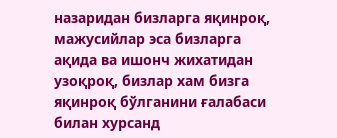назаридан бизларга яқинроқ, мажусийлар эса бизларга ақида ва ишонч жихатидан узоқроқ, бизлар хам бизга яқинроқ бўлганини ғалабаси билан хурсанд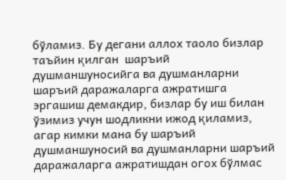бўламиз. Бу дегани аллох таоло бизлар таъйин қилган  шаръий душманшуносийга ва душманларни шаръий даражаларга ажратишга эргашиш демакдир, бизлар бу иш билан ўзимиз учун шодликни ижод қиламиз, агар кимки мана бу шаръий душманшуносий ва душманларни шаръий даражаларга ажратишдан огох бўлмас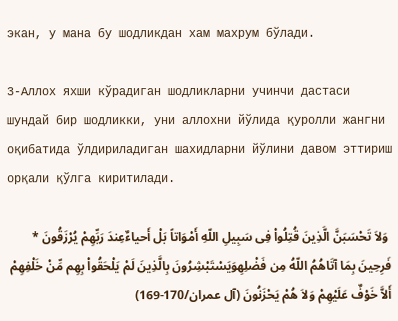экан, у мана бу шодликдан хам махрум бўлади.

3-Аллох яхши кўрадиган шодликларни учинчи дастаси шундай бир шодликки, уни аллохни йўлида қуролли жангни оқибатида ўлдириладиган шахидларни йўлини давом эттириш орқали қўлга киритилади.

 وَلاَ تَحْسَبَنَّ الَّذِینَ قُتِلُواْ فِی سَبِیلِ اللّهِ أَمْوَاتاً بَلْ أَحياءٌعِندَ رَبِّهِمْ یُرْزَقُونَ * فَرِحِينَ بِمَا آتَاهُمُ اللّهُ مِن فَضْلِهِوَيَسْتَبْشِرُونَ بِالَّذِينَ لَمْ يَلْحَقُواْ بِهِم مِّنْ خَلْفِهِمْ أَلاَّ خَوْفٌ عَلَيْهِمْ وَلاَ هُمْ يَحْزَنُونَ (آل عمران/170-169)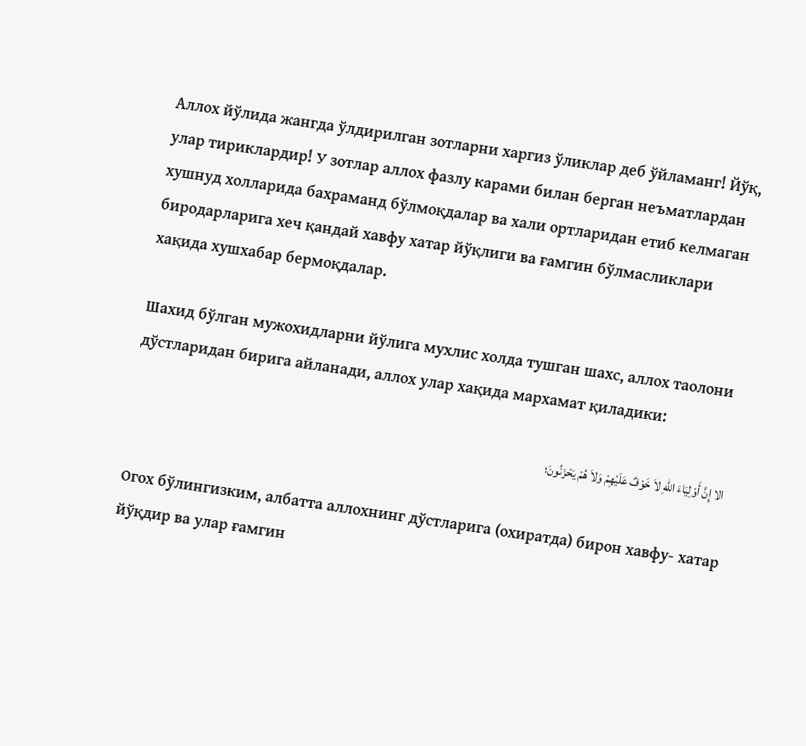Аллох йўлида жангда ўлдирилган зотларни харгиз ўликлар деб ўйламанг! Йўқ, улар тириклардир! У зотлар аллох фазлу карами билан берган неъматлардан хушнуд холларида бахраманд бўлмоқдалар ва хали ортларидан етиб келмаган биродарларига хеч қандай хавфу хатар йўқлиги ва ғамгин бўлмасликлари хақида хушхабар бермоқдалар.

Шахид бўлган мужохидларни йўлига мухлис холда тушган шахс, аллох таолони дўстларидан бирига айланади, аллох улар хақида мархамат қиладики:

  الا إِنَّ أَوْلِیَاءَ اللّهِ لاَ خَوْفٌ عَلَیْهِمْ وَلاَ هُمْ یَحْزَنُونَ؛

Огох бўлингизким, албатта аллохнинг дўстларига (охиратда) бирон хавфу- хатар йўқдир ва улар ғамгин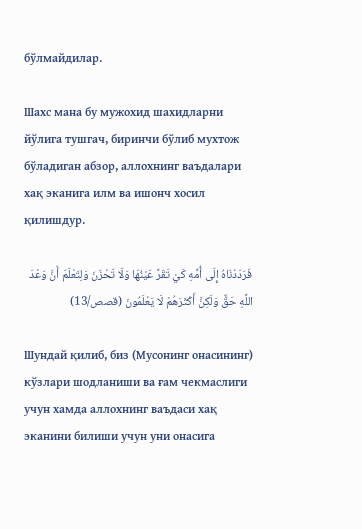бўлмайдилар.

Шахс мана бу мужохид шахидларни йўлига тушгач, биринчи бўлиб мухтож бўладиган абзор, аллохнинг ваъдалари хақ эканига илм ва ишонч хосил қилишдур.

فَرَدَدْنَاهُ إِلَى أُمِّهِ كَيْ تَقَرَّ عَيْنُهَا وَلَا تَحْزَنَ وَلِتَعْلَمَ أَنَّ وَعْدَ اللَّهِ حَقٌّ وَلَكِنَّ أَكْثَرَهُمْ لَا يَعْلَمُونَ (قصص/13)

Шундай қилиб, биз (Мусонинг онасининг) кўзлари шодланиши ва ғам чекмаслиги учун хамда аллохнинг ваъдаси хақ эканини билиши учун уни онасига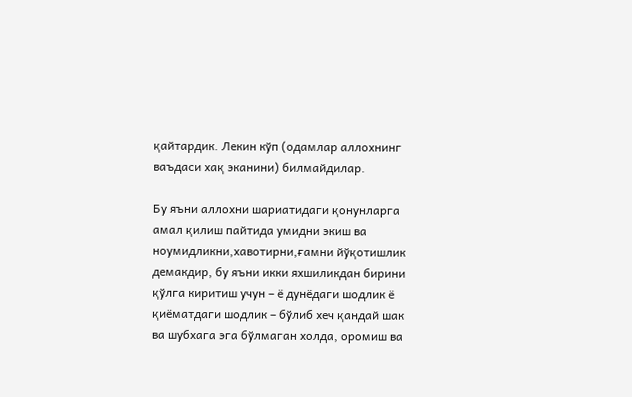қайтардик. Лекин кўп (одамлар аллохнинг ваъдаси хақ эканини) билмайдилар.

Бу яъни аллохни шариатидаги қонунларга амал қилиш пайтида умидни экиш ва ноумидликни,хавотирни,ғамни йўқотишлик демакдир, бу яъни икки яхшиликдан бирини қўлга киритиш учун – ё дунёдаги шодлик ё қиёматдаги шодлик – бўлиб хеч қандай шак ва шубхага эга бўлмаган холда, оромиш ва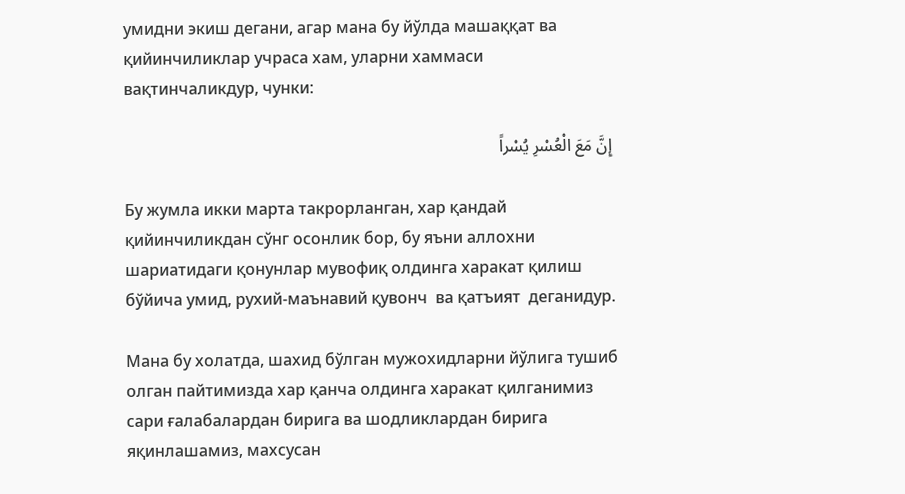умидни экиш дегани, агар мана бу йўлда машаққат ва қийинчиликлар учраса хам, уларни хаммаси вақтинчаликдур, чунки:

 إِنَّ مَعَ الْعُسْرِ يُسْراً

Бу жумла икки марта такрорланган, хар қандай қийинчиликдан сўнг осонлик бор, бу яъни аллохни шариатидаги қонунлар мувофиқ олдинга харакат қилиш бўйича умид, рухий-маънавий қувонч  ва қатъият  деганидур.

Мана бу холатда, шахид бўлган мужохидларни йўлига тушиб олган пайтимизда хар қанча олдинга харакат қилганимиз сари ғалабалардан бирига ва шодликлардан бирига яқинлашамиз, махсусан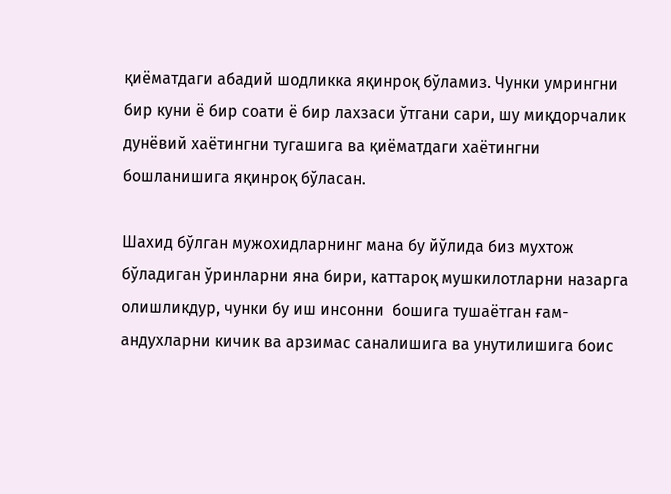қиёматдаги абадий шодликка яқинроқ бўламиз. Чунки умрингни бир куни ё бир соати ё бир лахзаси ўтгани сари, шу миқдорчалик дунёвий хаётингни тугашига ва қиёматдаги хаётингни бошланишига яқинроқ бўласан.

Шахид бўлган мужохидларнинг мана бу йўлида биз мухтож бўладиган ўринларни яна бири, каттароқ мушкилотларни назарга олишликдур, чунки бу иш инсонни  бошига тушаётган ғам- андухларни кичик ва арзимас саналишига ва унутилишига боис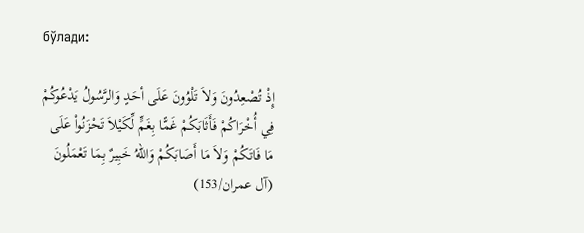бўлади:

إِذْ تُصْعِدُونَ وَلاَ تَلْوُونَ عَلَى أحَدٍ وَالرَّسُولُ يَدْعُوكُمْ فِي أُخْرَاكُمْ فَأَثَابَكُمْ غَمًّا بِغَمٍّ لِّكَيْلاَ تَحْزَنُواْ عَلَى مَا فَاتَكُمْ وَلاَ مَا أَصَابَكُمْ وَاللّهُ خَبِيرٌ بِمَا تَعْمَلُونَ (آل عمران/153)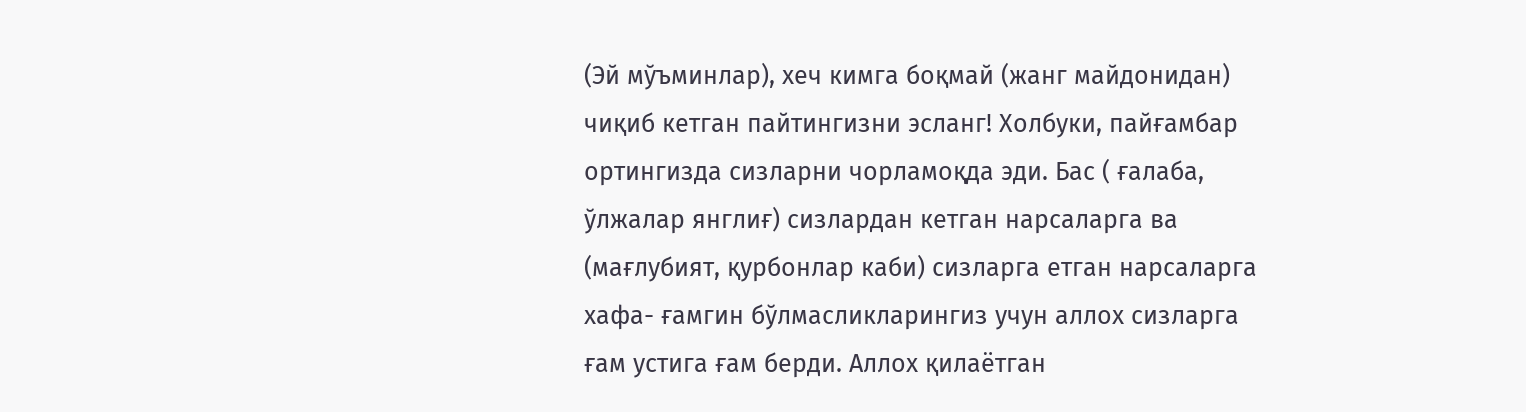(Эй мўъминлар), хеч кимга боқмай (жанг майдонидан) чиқиб кетган пайтингизни эсланг! Холбуки, пайғамбар ортингизда сизларни чорламоқда эди. Бас ( ғалаба, ўлжалар янглиғ) сизлардан кетган нарсаларга ва (мағлубият, қурбонлар каби) сизларга етган нарсаларга хафа- ғамгин бўлмасликларингиз учун аллох сизларга ғам устига ғам берди. Аллох қилаётган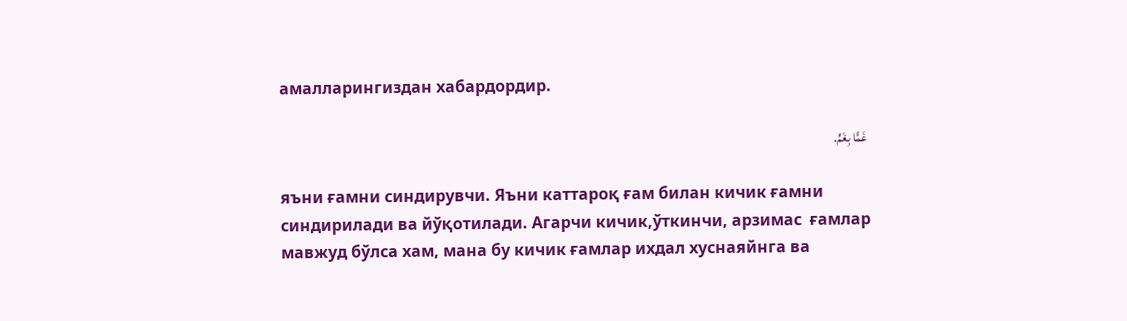амалларингиздан хабардордир.

 غَمًّا بِغَمٍّ.

яъни ғамни синдирувчи. Яъни каттароқ ғам билан кичик ғамни синдирилади ва йўқотилади. Агарчи кичик,ўткинчи, арзимас  ғамлар мавжуд бўлса хам, мана бу кичик ғамлар ихдал хуснаяйнга ва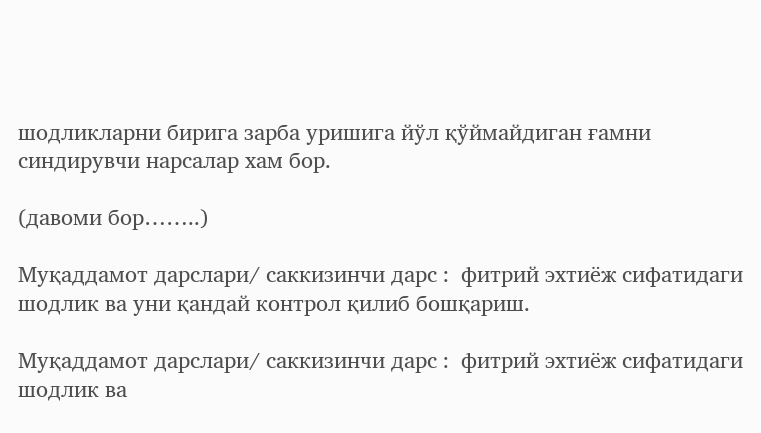шодликларни бирига зарба уришига йўл қўймайдиган ғамни синдирувчи нарсалар хам бор.

(давоми бор……..)

Муқаддамот дарслари/ саккизинчи дарс :  фитрий эхтиёж сифатидаги шодлик ва уни қандай контрол қилиб бошқариш.

Муқаддамот дарслари/ саккизинчи дарс :  фитрий эхтиёж сифатидаги шодлик ва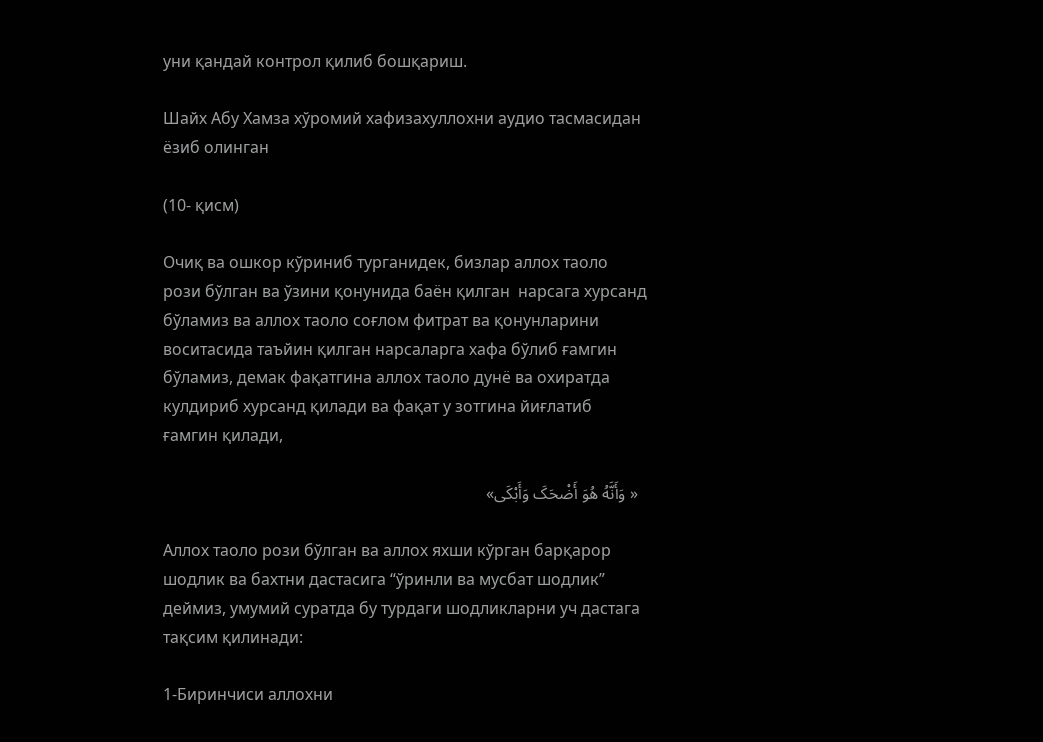уни қандай контрол қилиб бошқариш.

Шайх Абу Хамза хўромий хафизахуллохни аудио тасмасидан ёзиб олинган

(10- қисм)

Очиқ ва ошкор кўриниб турганидек, бизлар аллох таоло рози бўлган ва ўзини қонунида баён қилган  нарсага хурсанд бўламиз ва аллох таоло соғлом фитрат ва қонунларини воситасида таъйин қилган нарсаларга хафа бўлиб ғамгин бўламиз, демак фақатгина аллох таоло дунё ва охиратда кулдириб хурсанд қилади ва фақат у зотгина йиғлатиб ғамгин қилади,

  « وَأَنَّهُ هُوَ أَضْحَکَ وَأَبْکَى»

Аллох таоло рози бўлган ва аллох яхши кўрган барқарор шодлик ва бахтни дастасига “ўринли ва мусбат шодлик” деймиз, умумий суратда бу турдаги шодликларни уч дастага тақсим қилинади:

1-Биринчиси аллохни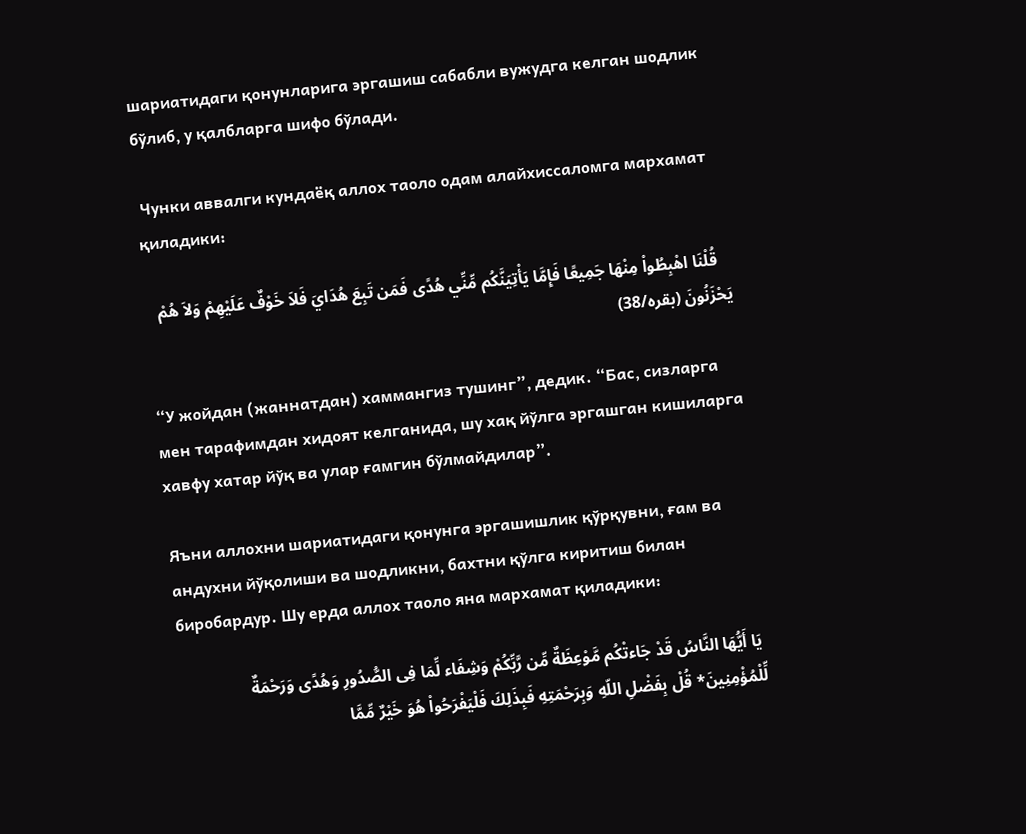шариатидаги қонунларига эргашиш сабабли вужудга келган шодлик бўлиб, у қалбларга шифо бўлади.

 Чунки аввалги кундаёқ аллох таоло одам алайхиссаломга мархамат қиладики:

   قُلْنَا اهْبِطُواْ مِنْهَا جَمِيعًا فَإِمَّا يَأْتِيَنَّكُم مِّنِّي هُدًى فَمَن تَبِعَ هُدَايَ فَلاَ خَوْفٌ عَلَيْهِمْ وَلاَ هُمْ يَحْزَنُونَ (بقره/38)

“У жойдан (жаннатдан) хаммангиз тушинг”, дедик. “Бас, сизларга мен тарафимдан хидоят келганида, шу хақ йўлга эргашган кишиларга хавфу хатар йўқ ва улар ғамгин бўлмайдилар”.

Яъни аллохни шариатидаги қонунга эргашишлик қўрқувни, ғам ва андухни йўқолиши ва шодликни, бахтни қўлга киритиш билан биробардур. Шу ерда аллох таоло яна мархамат қиладики:

 یَا أَیُّهَا النَّاسُ قَدْ جَاءتْکُم مَّوْعِظَةٌ مِّن رَّبِّکُمْ وَشِفَاء لِّمَا فِی الصُّدُورِ وَهُدًى وَرَحْمَةٌ لِّلْمُؤْمِنِینَ* قُلْ بِفَضْلِ اللّهِ وَبِرَحْمَتِهِ فَبِذَلِكَ فَلْيَفْرَحُواْ هُوَ خَيْرٌ مِّمَّا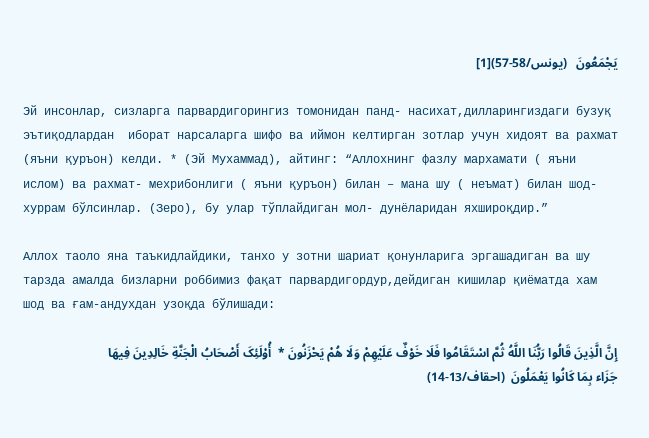يَجْمَعُونَ   (یونس/58-57)[1]

Эй инсонлар, сизларга парвардигорингиз томонидан панд- насихат,дилларингиздаги бузуқ эътиқодлардан  иборат нарсаларга шифо ва иймон келтирган зотлар учун хидоят ва рахмат (яъни қуръон) келди. * (Эй Мухаммад), айтинг: “Аллохнинг фазлу мархамати ( яъни ислом) ва рахмат- мехрибонлиги ( яъни қуръон) билан – мана шу ( неъмат) билан шод- хуррам бўлсинлар. (Зеро), бу улар тўплайдиган мол- дунёларидан яхшироқдир.”

Аллох таоло яна таъкидлайдики, танхо у зотни шариат қонунларига эргашадиган ва шу тарзда амалда бизларни роббимиз фақат парвардигордур,дейдиган кишилар қиёматда хам шод ва ғам-андухдан узоқда бўлишади:

إِنَّ الَّذِينَ قَالُوا رَبُّنَا اللَّهُ ثُمَّ اسْتَقَامُوا فَلَا خَوْفٌ عَلَيْهِمْ وَلَا هُمْ يَحْزَنُونَ *  أُوْلَئِکَ أَصْحَابُ الْجَنَّةِ خَالِدِینَ فِیهَا جَزَاء بِمَا کَانُوا یَعْمَلُونَ  (احقاف/13-14)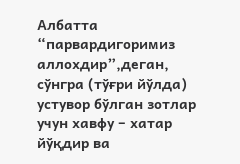Албатта “парвардигоримиз аллохдир”,деган, сўнгра (тўғри йўлда) устувор бўлган зотлар учун хавфу – хатар йўқдир ва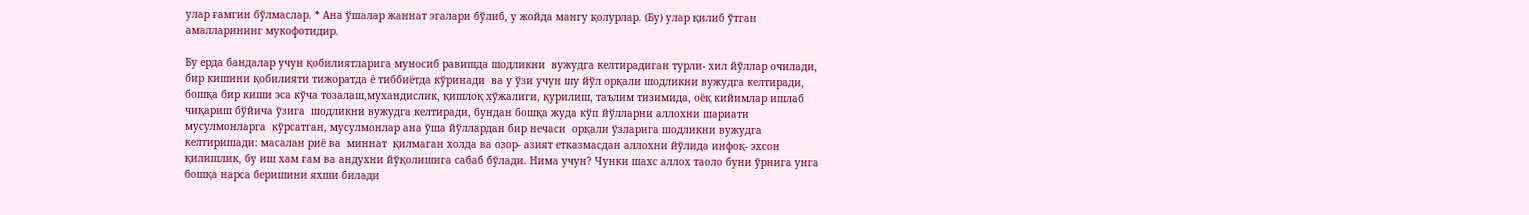улар ғамгин бўлмаслар. * Ана ўшалар жаннат эгалари бўлиб, у жойда мангу қолурлар. (Бу) улар қилиб ўтган амалларининг мукофотидир.

Бу ерда бандалар учун қобилиятларига муносиб равишда шодликни  вужудга келтирадиган турли- хил йўллар очилади, бир кишини қобилияти тижоратда ё тиббиётда кўринади  ва у ўзи учун шу йўл орқали шодликни вужудга келтиради, бошқа бир киши эса кўча тозалаш,мухандислик, қишлоқ хўжалиги, қурилиш, таълим тизимида, оёқ кийимлар ишлаб чиқариш бўйича ўзига  шодликни вужудга келтиради, бундан бошқа жуда кўп йўлларни аллохни шариати  мусулмонларга  кўрсатган, мусулмонлар ана ўша йўллардан бир нечаси  орқали ўзларига шодликни вужудга келтиришади: масалан риё ва  миннат  қилмаган холда ва озор- азият етказмасдан аллохни йўлида инфоқ- эхсон қилишлик, бу иш хам ғам ва андухни йўқолишига сабаб бўлади. Нима учун? Чунки шахс аллох таоло буни ўрнига унга бошқа нарса беришини яхши билади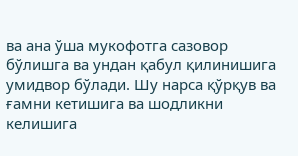ва ана ўша мукофотга сазовор бўлишга ва ундан қабул қилинишига  умидвор бўлади. Шу нарса қўрқув ва ғамни кетишига ва шодликни келишига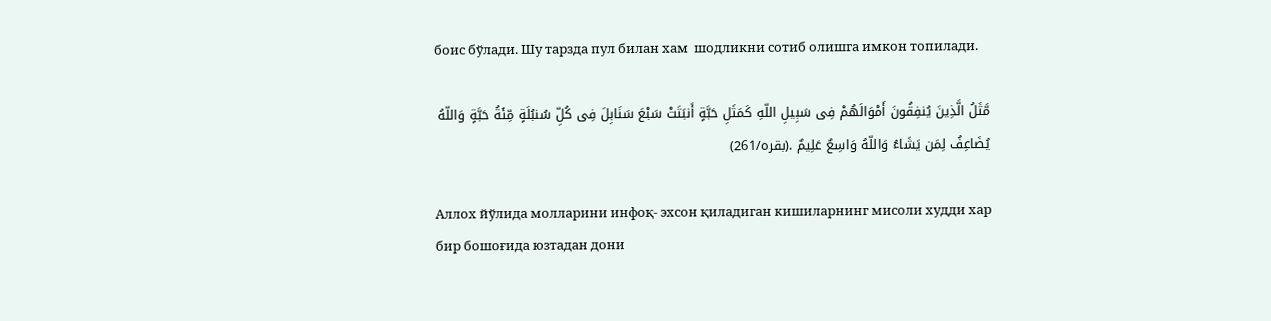боис бўлади. Шу тарзда пул билан хам  шодликни сотиб олишга имкон топилади.

مَّثَلُ الَّذِینَ یُنفِقُونَ أَمْوَالَهُمْ فِی سَبِیلِ اللّهِ کَمَثَلِ حَبَّةٍ أَنبَتَتْ سَبْعَ سَنَابِلَ فِی کُلِّ سُنبُلَةٍ مِّئَةُ حَبَّةٍ وَاللّهُ یُضَاعِفُ لِمَن یَشَاءُ وَاللّهُ وَاسِعٌ عَلِیمٌ .(بقره/261)

Аллох йўлида молларини инфоқ- эхсон қиладиган кишиларнинг мисоли худди хар бир бошоғида юзтадан дони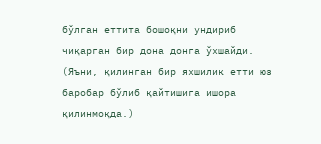бўлган еттита бошоқни ундириб чиқарган бир дона донга ўхшайди. (Яъни, қилинган бир яхшилик етти юз баробар бўлиб қайтишига ишора қилинмоқда.)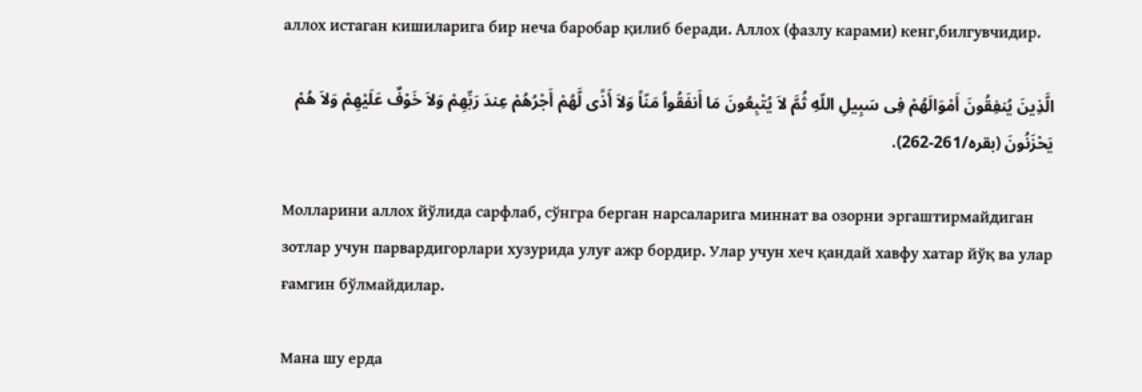аллох истаган кишиларига бир неча баробар қилиб беради. Аллох (фазлу карами) кенг,билгувчидир.

الَّذِینَ یُنفِقُونَ أَمْوَالَهُمْ فِی سَبِیلِ اللّهِ ثُمَّ لاَ یُتْبِعُونَ مَا أَنفَقُواُ مَنّاً وَلاَ أَذًى لَّهُمْ أَجْرُهُمْ عِندَ رَبِّهِمْ وَلاَ خَوْفٌ عَلَیْهِمْ وَلاَ هُمْ یَحْزَنُونَ (بقره/261-262).

Молларини аллох йўлида сарфлаб, сўнгра берган нарсаларига миннат ва озорни эргаштирмайдиган зотлар учун парвардигорлари хузурида улуғ ажр бордир. Улар учун хеч қандай хавфу хатар йўқ ва улар ғамгин бўлмайдилар.

Мана шу ерда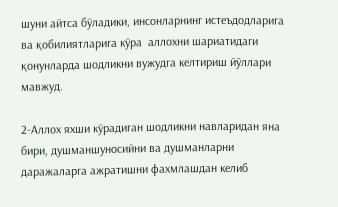шуни айтса бўладики, инсонларнинг истеъдодларига ва қобилиятларига кўра  аллохни шариатидаги қонунларда шодликни вужудга келтириш йўллари мавжуд.

2-Аллох яхши кўрадиган шодликни навларидан яна бири, душманшуносийни ва душманларни даражаларга ажратишни фахмлашдан келиб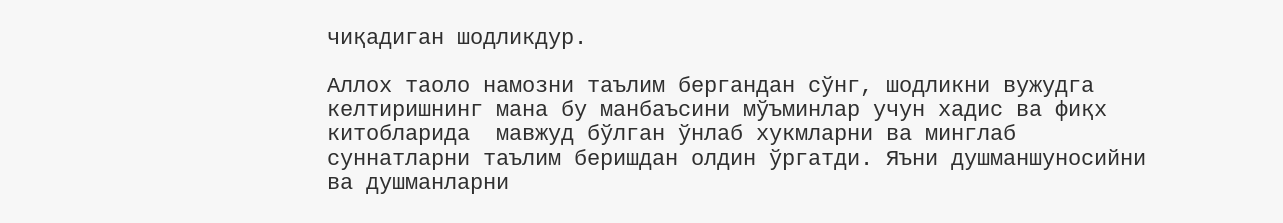чиқадиган шодликдур.

Аллох таоло намозни таълим бергандан сўнг, шодликни вужудга келтиришнинг мана бу манбаъсини мўъминлар учун хадис ва фиқх китобларида  мавжуд бўлган ўнлаб хукмларни ва минглаб суннатларни таълим беришдан олдин ўргатди. Яъни душманшуносийни ва душманларни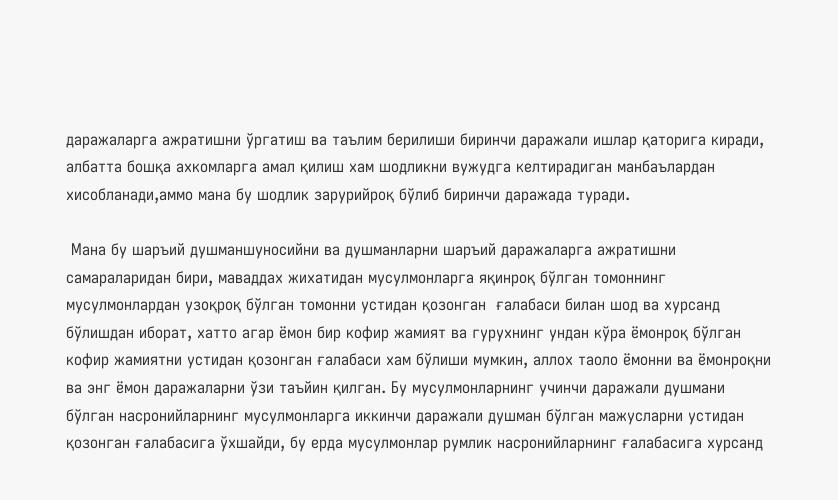даражаларга ажратишни ўргатиш ва таълим берилиши биринчи даражали ишлар қаторига киради, албатта бошқа ахкомларга амал қилиш хам шодликни вужудга келтирадиган манбаълардан хисобланади,аммо мана бу шодлик зарурийроқ бўлиб биринчи даражада туради.

 Мана бу шаръий душманшуносийни ва душманларни шаръий даражаларга ажратишни самараларидан бири, маваддах жихатидан мусулмонларга яқинроқ бўлган томоннинг мусулмонлардан узоқроқ бўлган томонни устидан қозонган  ғалабаси билан шод ва хурсанд бўлишдан иборат, хатто агар ёмон бир кофир жамият ва гурухнинг ундан кўра ёмонроқ бўлган кофир жамиятни устидан қозонган ғалабаси хам бўлиши мумкин, аллох таоло ёмонни ва ёмонроқни ва энг ёмон даражаларни ўзи таъйин қилган. Бу мусулмонларнинг учинчи даражали душмани бўлган насронийларнинг мусулмонларга иккинчи даражали душман бўлган мажусларни устидан қозонган ғалабасига ўхшайди, бу ерда мусулмонлар румлик насронийларнинг ғалабасига хурсанд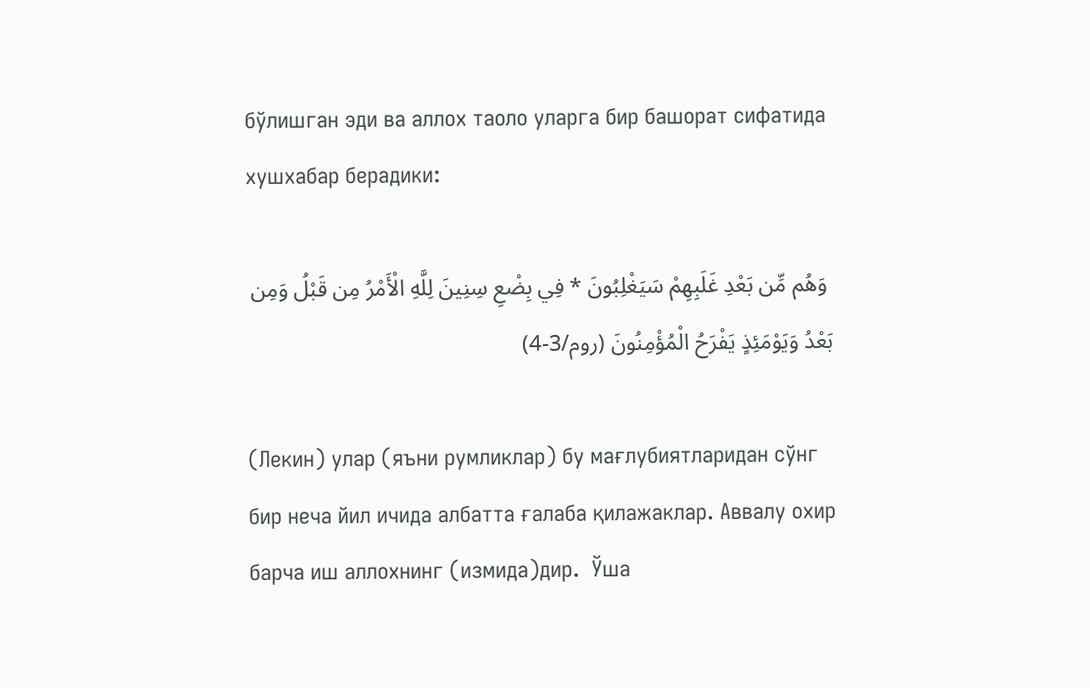бўлишган эди ва аллох таоло уларга бир башорат сифатида хушхабар берадики:

 وَهُم مِّن بَعْدِ غَلَبِهِمْ سَیَغْلِبُونَ * فِي بِضْعِ سِنِينَ لِلَّهِ الْأَمْرُ مِن قَبْلُ وَمِن بَعْدُ وَيَوْمَئِذٍ يَفْرَحُ الْمُؤْمِنُونَ (روم/3-4)

(Лекин) улар (яъни румликлар) бу мағлубиятларидан сўнг бир неча йил ичида албатта ғалаба қилажаклар. Аввалу охир барча иш аллохнинг (измида)дир.  Ўша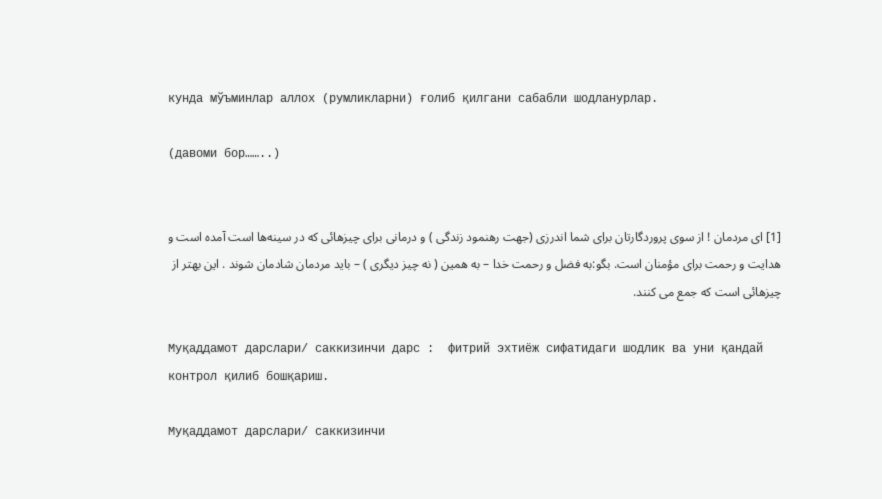кунда мўъминлар аллох (румликларни) ғолиб қилгани сабабли шодланурлар.

(давоми бор……..)


[1] ای مردمان ! از سوی پروردگارتان برای شما اندرزی (جهت رهنمود زندگی ) و درمانی برای چیزهائی که در سینه‌ها است آمده است و هدایت و رحمت برای مؤمنان است. بگو:به فضل و رحمت خدا – به همین ( نه چیز دیگری ) – باید مردمان شادمان شوند . این بهتر از چیزهائی است که جمع می کنند.

Муқаддамот дарслари/ саккизинчи дарс :  фитрий эхтиёж сифатидаги шодлик ва уни қандай контрол қилиб бошқариш.

Муқаддамот дарслари/ саккизинчи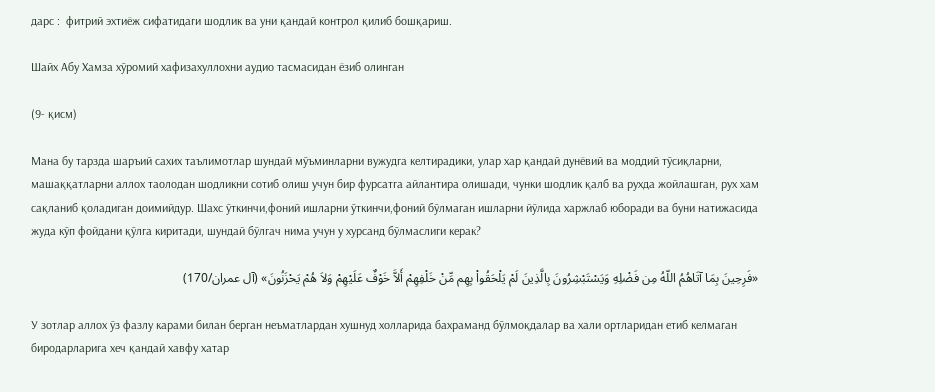дарс :  фитрий эхтиёж сифатидаги шодлик ва уни қандай контрол қилиб бошқариш.

Шайх Абу Хамза хўромий хафизахуллохни аудио тасмасидан ёзиб олинган

(9- қисм)

Мана бу тарзда шаръий сахих таълимотлар шундай мўъминларни вужудга келтирадики, улар хар қандай дунёвий ва моддий тўсиқларни, машаққатларни аллох таолодан шодликни сотиб олиш учун бир фурсатга айлантира олишади, чунки шодлик қалб ва рухда жойлашган, рух хам сақланиб қоладиган доимийдур. Шахс ўткинчи,фоний ишларни ўткинчи,фоний бўлмаган ишларни йўлида харжлаб юборади ва буни натижасида жуда кўп фойдани қўлга киритади, шундай бўлгач нима учун у хурсанд бўлмаслиги керак?

«فَرِحِینَ بِمَا آتَاهُمُ اللّهُ مِن فَضْلِهِ وَیَسْتَبْشِرُونَ بِالَّذِینَ لَمْ یَلْحَقُواْ بِهِم مِّنْ خَلْفِهِمْ أَلاَّ خَوْفٌ عَلَیْهِمْ وَلاَ هُمْ یَحْزَنُونَ» (آل عمران/170)

У зотлар аллох ўз фазлу карами билан берган неъматлардан хушнуд холларида бахраманд бўлмоқдалар ва хали ортларидан етиб келмаган биродарларига хеч қандай хавфу хатар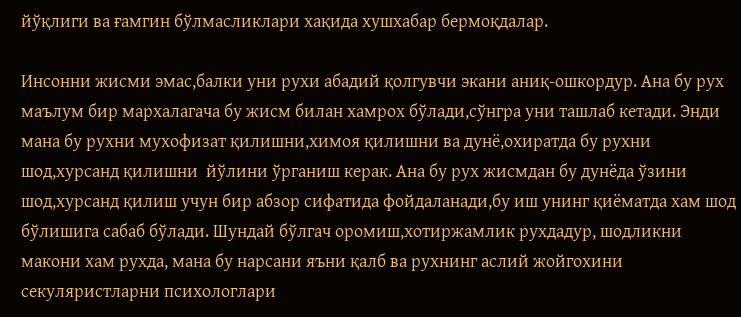йўқлиги ва ғамгин бўлмасликлари хақида хушхабар бермоқдалар.

Инсонни жисми эмас,балки уни рухи абадий қолгувчи экани аниқ-ошкордур. Ана бу рух  маълум бир мархалагача бу жисм билан хамрох бўлади,сўнгра уни ташлаб кетади. Энди мана бу рухни мухофизат қилишни,химоя қилишни ва дунё,охиратда бу рухни шод,хурсанд қилишни  йўлини ўрганиш керак. Ана бу рух жисмдан бу дунёда ўзини шод,хурсанд қилиш учун бир абзор сифатида фойдаланади,бу иш унинг қиёматда хам шод бўлишига сабаб бўлади. Шундай бўлгач оромиш,хотиржамлик рухдадур, шодликни макони хам рухда, мана бу нарсани яъни қалб ва рухнинг аслий жойгохини  секуляристларни психологлари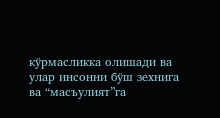кўрмасликка олишади ва улар инсонни бўш зехнига ва “масъулият”га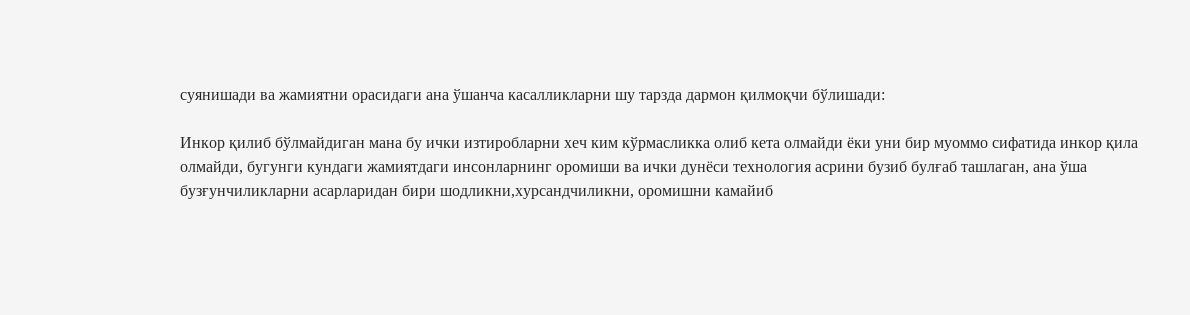суянишади ва жамиятни орасидаги ана ўшанча касалликларни шу тарзда дармон қилмоқчи бўлишади:

Инкор қилиб бўлмайдиган мана бу ички изтиробларни хеч ким кўрмасликка олиб кета олмайди ёки уни бир муоммо сифатида инкор қила олмайди, бугунги кундаги жамиятдаги инсонларнинг оромиши ва ички дунёси технология асрини бузиб булғаб ташлаган, ана ўша бузғунчиликларни асарларидан бири шодликни,хурсандчиликни, оромишни камайиб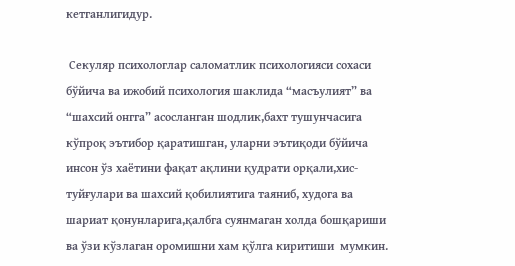кетганлигидур.

 Секуляр психологлар саломатлик психологияси сохаси бўйича ва ижобий психология шаклида “масъулият” ва “шахсий онгга” асосланган шодлик,бахт тушунчасига кўпроқ эътибор қаратишган, уларни эътиқоди бўйича инсон ўз хаётини фақат ақлини қудрати орқали,хис-туйғулари ва шахсий қобилиятига таяниб, худога ва шариат қонунларига,қалбга суянмаган холда бошқариши ва ўзи кўзлаган оромишни хам қўлга киритиши  мумкин.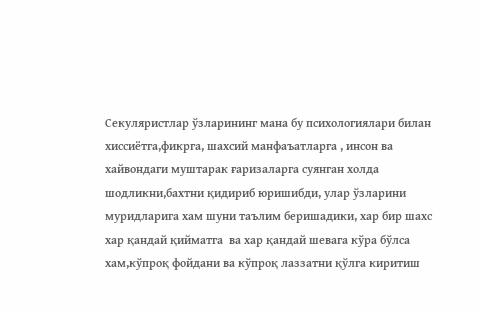Секуляристлар ўзларининг мана бу психологиялари билан хиссиётга,фикрга, шахсий манфаъатларга , инсон ва хайвондаги муштарак ғаризаларга суянган холда шодликни,бахтни қидириб юришибди, улар ўзларини муридларига хам шуни таълим беришадики, хар бир шахс хар қандай қийматга  ва хар қандай шевага кўра бўлса хам,кўпроқ фойдани ва кўпроқ лаззатни қўлга киритиш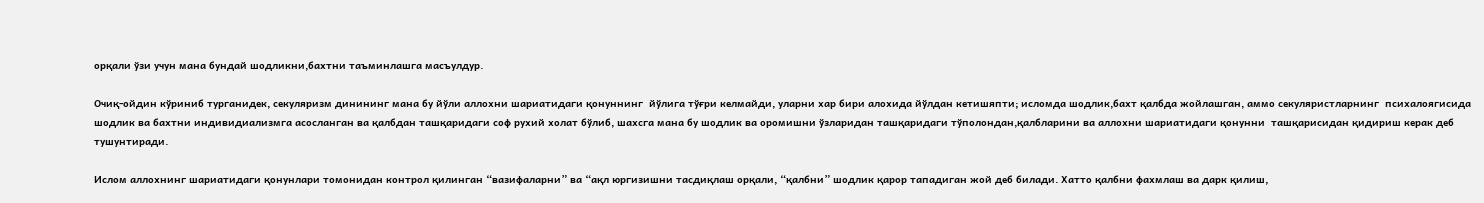орқали ўзи учун мана бундай шодликни,бахтни таъминлашга масъулдур.

Очиқ-ойдин кўриниб турганидек, секуляризм динининг мана бу йўли аллохни шариатидаги қонуннинг  йўлига тўғри келмайди, уларни хар бири алохида йўлдан кетишяпти; исломда шодлик,бахт қалбда жойлашган, аммо секуляристларнинг  психалоягисида шодлик ва бахтни индивидиализмга асосланган ва қалбдан ташқаридаги соф рухий холат бўлиб, шахсга мана бу шодлик ва оромишни ўзларидан ташқаридаги тўполондан,қалбларини ва аллохни шариатидаги қонунни  ташқарисидан қидириш керак деб тушунтиради.

Ислом аллохнинг шариатидаги қонунлари томонидан контрол қилинган “вазифаларни” ва “ақл юргизишни тасдиқлаш орқали, “қалбни” шодлик қарор тападиган жой деб билади. Хатто қалбни фахмлаш ва дарк қилиш,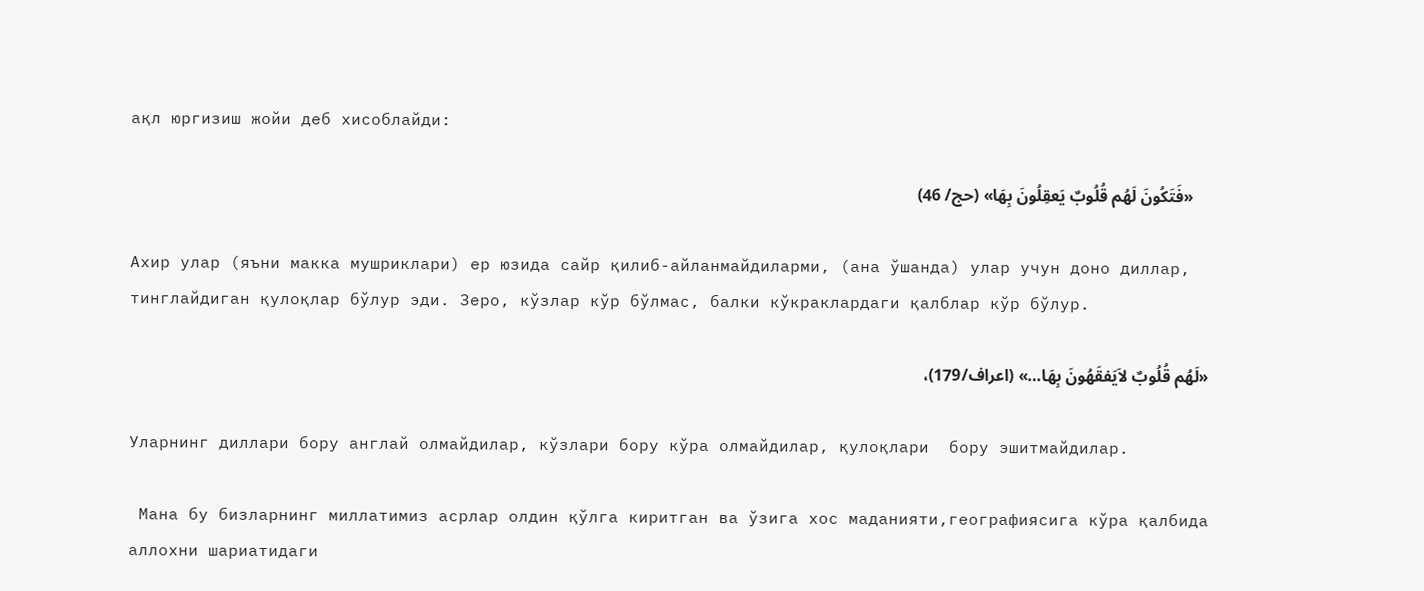ақл юргизиш жойи деб хисоблайди:

    «فَتَکُونَ لَهُم قُلُوبٌ یَعقِلُونَ بِهَا» (حج/ 46)

Ахир улар (яъни макка мушриклари) ер юзида сайр қилиб-айланмайдиларми, (ана ўшанда) улар учун доно диллар, тинглайдиган қулоқлар бўлур эди. Зеро, кўзлар кўр бўлмас, балки кўкраклардаги қалблар кўр бўлур.

«لَهُم قُلُوبٌ لاَیَفقَهُونَ بِهَا…» (اعراف/179)،

Уларнинг диллари бору англай олмайдилар, кўзлари бору кўра олмайдилар, қулоқлари  бору эшитмайдилар.

 Мана бу бизларнинг миллатимиз асрлар олдин қўлга киритган ва ўзига хос маданияти,географиясига кўра қалбида аллохни шариатидаги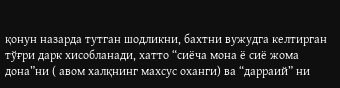қонун назарда тутган шодликни, бахтни вужудга келтирган тўғри дарк хисобланади, хатто “сиёча мона ё сиё жома дона”ни ( авом халқнинг махсус оханги) ва “дарраий” ни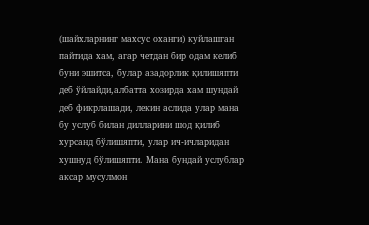(шайхларнинг махсус оханги) куйлашган  пайтида хам, агар четдан бир одам келиб буни эшитса, булар азадорлик қилишяпти деб ўйлайди,албатта хозирда хам шундай деб фикрлашади, лекин аслида улар мана бу услуб билан дилларини шод қилиб хурсанд бўлишяпти, улар ич-ичларидан хушнуд бўлишяпти. Мана бундай услублар аксар мусулмон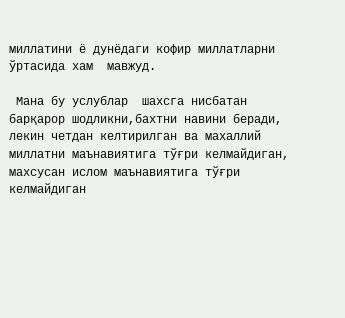миллатини ё дунёдаги кофир миллатларни ўртасида хам  мавжуд.

 Мана бу услублар  шахсга нисбатан барқарор шодликни,бахтни навини беради, лекин четдан келтирилган ва махаллий миллатни маънавиятига тўғри келмайдиган, махсусан ислом маънавиятига тўғри келмайдиган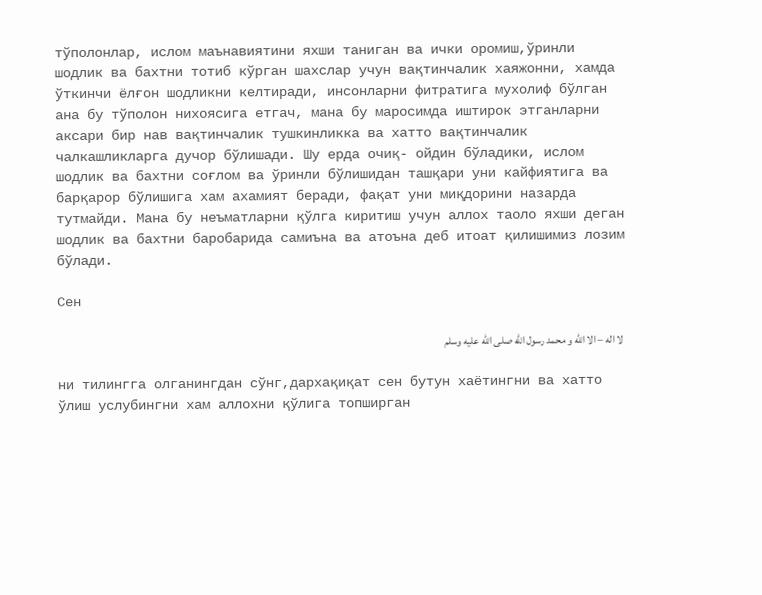тўполонлар, ислом маънавиятини яхши таниган ва ички оромиш,ўринли шодлик ва бахтни тотиб кўрган шахслар учун вақтинчалик хаяжонни, хамда ўткинчи ёлғон шодликни келтиради, инсонларни фитратига мухолиф бўлган ана бу тўполон нихоясига етгач, мана бу маросимда иштирок этганларни аксари бир нав вақтинчалик тушкинликка ва хатто вақтинчалик чалкашликларга дучор бўлишади. Шу ерда очиқ- ойдин бўладики, ислом шодлик ва бахтни соғлом ва ўринли бўлишидан ташқари уни кайфиятига ва барқарор бўлишига хам ахамият беради, фақат уни миқдорини назарда тутмайди. Мана бу неъматларни қўлга киритиш учун аллох таоло яхши деган шодлик ва бахтни баробарида самиъна ва атоъна деб итоат қилишимиз лозим бўлади.

Сен

 لا اله – الا الله و محمد رسول الله صلی الله علیه وسلم

ни тилингга олганингдан сўнг,дархақиқат сен бутун хаётингни ва хатто ўлиш услубингни хам аллохни қўлига топширган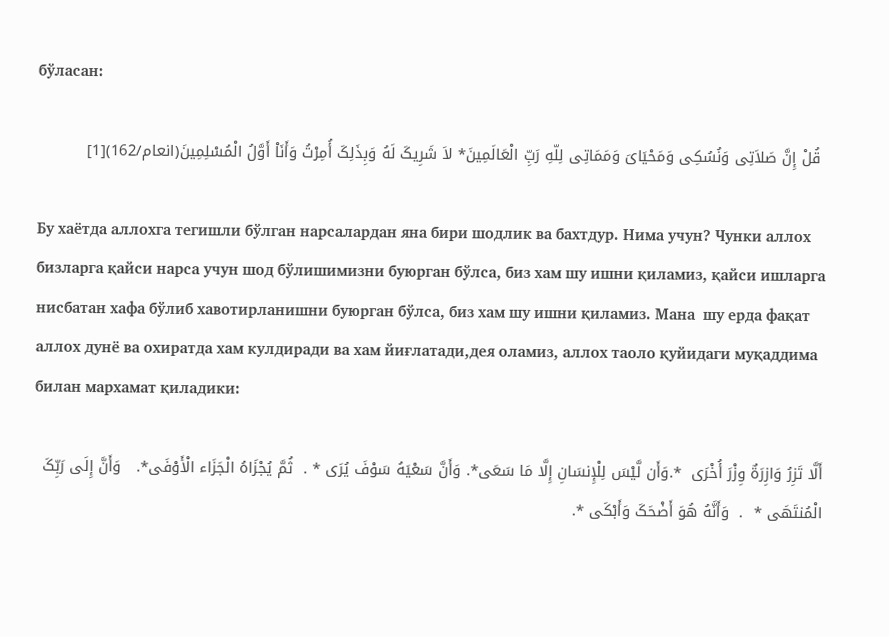бўласан:

 قُلْ إِنَّ صَلاَتِی وَنُسُکِی وَمَحْیَایَ وَمَمَاتِی لِلّهِ رَبِّ الْعَالَمِینَ* لاَ شَرِیکَ لَهُ وَبِذَلِکَ أُمِرْتُ وَأَنَاْ أَوَّلُ الْمُسْلِمِینَ(انعام/162)[1]

Бу хаётда аллохга тегишли бўлган нарсалардан яна бири шодлик ва бахтдур. Нима учун? Чунки аллох бизларга қайси нарса учун шод бўлишимизни буюрган бўлса, биз хам шу ишни қиламиз, қайси ишларга нисбатан хафа бўлиб хавотирланишни буюрган бўлса, биз хам шу ишни қиламиз. Мана  шу ерда фақат аллох дунё ва охиратда хам кулдиради ва хам йиғлатади,дея оламиз, аллох таоло қуйидаги муқаддима билан мархамат қиладики:

أَلَّا تَزِرُ وَازِرَةٌ وِزْرَ أُخْرَى  *.وَأَن لَّیْسَ لِلْإِنسَانِ إِلَّا مَا سَعَى*. وَأَنَّ سَعْیَهُ سَوْفَ یُرَى * .  ثُمَّ یُجْزَاهُ الْجَزَاء الْأَوْفَى*.   وَأَنَّ إِلَى رَبِّکَ الْمُنتَهَى *  .  وَأَنَّهُ هُوَ أَضْحَکَ وَأَبْکَى *.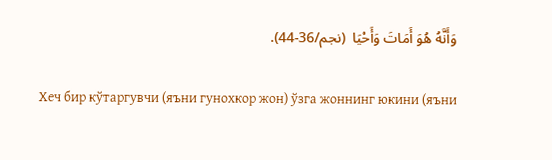وَأَنَّهُ هُوَ أَمَاتَ وَأَحْیَا  (نجم/36-44).

Хеч бир кўтаргувчи (яъни гунохкор жон) ўзга жоннинг юкини (яъни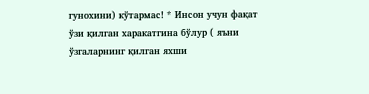гунохини) кўтармас! * Инсон учун фақат ўзи қилган харакатгина бўлур ( яъни ўзгаларнинг қилган яхши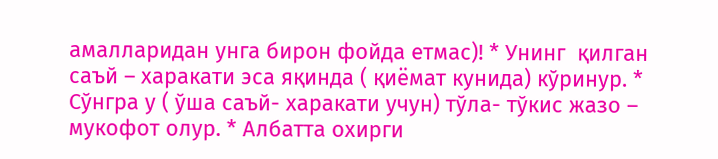амалларидан унга бирон фойда етмас)! * Унинг  қилган саъй – харакати эса яқинда ( қиёмат кунида) кўринур. * Сўнгра у ( ўша саъй- харакати учун) тўла- тўкис жазо – мукофот олур. * Албатта охирги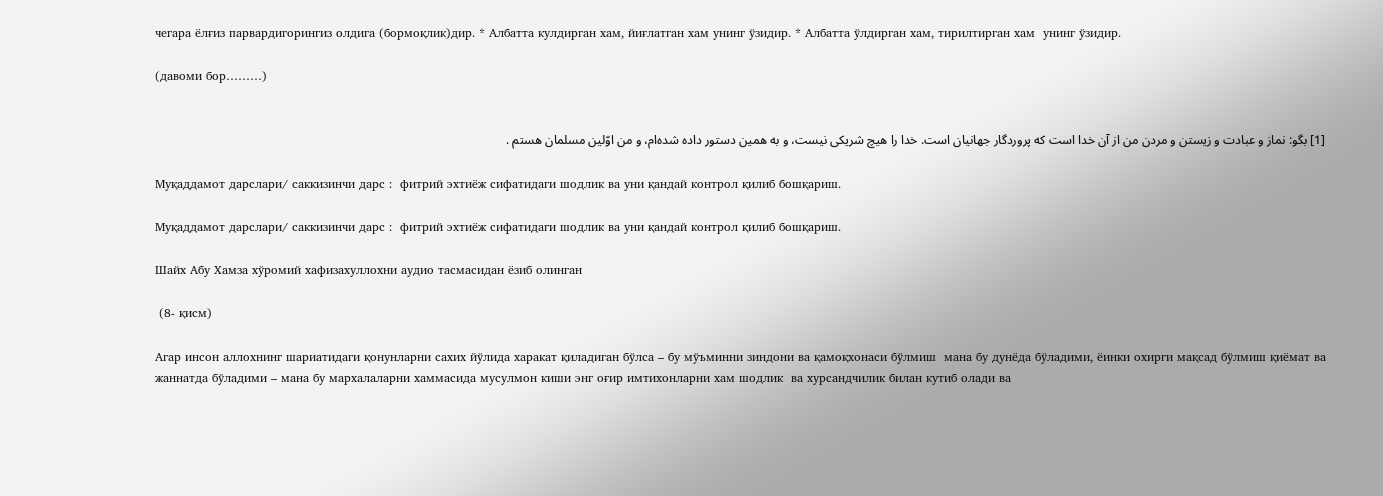чегара ёлғиз парвардигорингиз олдига (бормоқлик)дир. * Албатта кулдирган хам, йиғлатган хам унинг ўзидир. * Албатта ўлдирган хам, тирилтирган хам  унинг ўзидир.

(давоми бор………)


[1] بگو: نماز و عبادت و زیستن و مردن من از آن خدا است که پروردگار جهانیان است. خدا را هیچ شریکی نیست، و به همین دستور داده شده‌ام، و من اوّلین مسلمان هستم .

Муқаддамот дарслари/ саккизинчи дарс :  фитрий эхтиёж сифатидаги шодлик ва уни қандай контрол қилиб бошқариш.

Муқаддамот дарслари/ саккизинчи дарс :  фитрий эхтиёж сифатидаги шодлик ва уни қандай контрол қилиб бошқариш.

Шайх Абу Хамза хўромий хафизахуллохни аудио тасмасидан ёзиб олинган

 (8- қисм)

Агар инсон аллохнинг шариатидаги қонунларни сахих йўлида харакат қиладиган бўлса – бу мўъминни зиндони ва қамоқхонаси бўлмиш  мана бу дунёда бўладими, ёинки охирги мақсад бўлмиш қиёмат ва жаннатда бўладими – мана бу мархалаларни хаммасида мусулмон киши энг оғир имтихонларни хам шодлик  ва хурсандчилик билан кутиб олади ва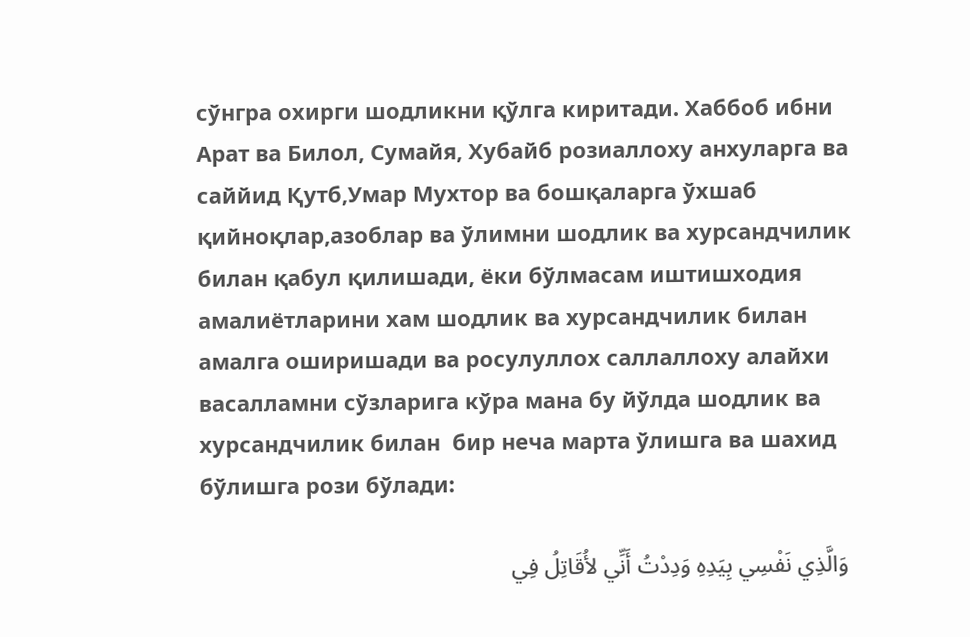сўнгра охирги шодликни қўлга киритади. Хаббоб ибни Арат ва Билол, Сумайя, Хубайб розиаллоху анхуларга ва саййид Қутб,Умар Мухтор ва бошқаларга ўхшаб қийноқлар,азоблар ва ўлимни шодлик ва хурсандчилик билан қабул қилишади, ёки бўлмасам иштишходия амалиётларини хам шодлик ва хурсандчилик билан амалга оширишади ва росулуллох саллаллоху алайхи васалламни сўзларига кўра мана бу йўлда шодлик ва хурсандчилик билан  бир неча марта ўлишга ва шахид бўлишга рози бўлади:

 وَالَّذِي نَفْسِي بِيَدِهِ وَدِدْتُ أَنِّي لأُقَاتِلُ فِي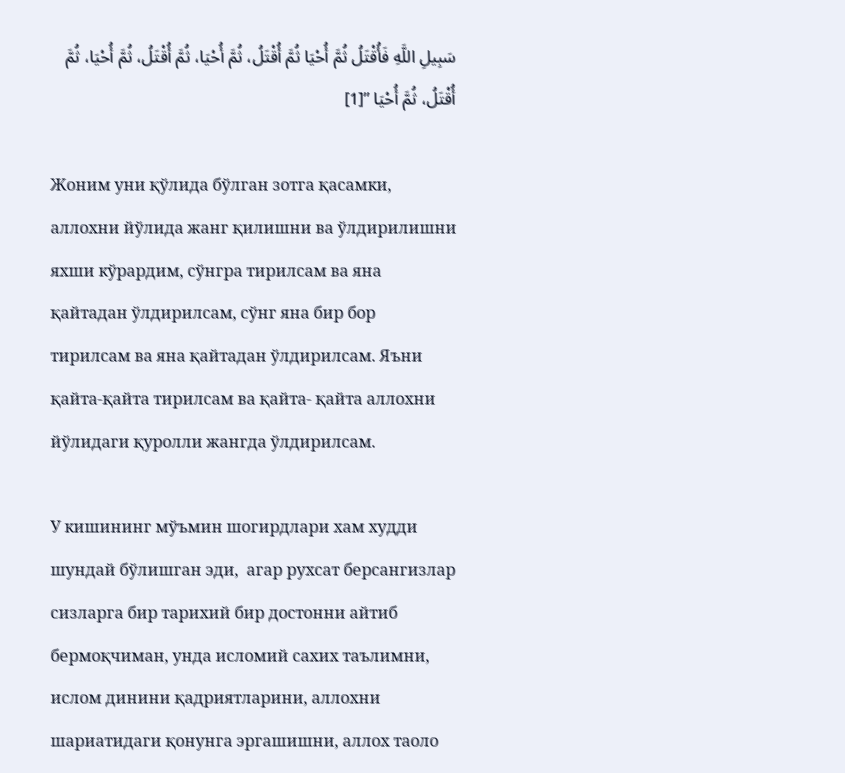سَبِيلِ اللَّهِ فَأُقْتَلُ ثُمَّ أُحْيَا ثُمَّ أُقْتَلُ، ثُمَّ أُحْيَا، ثُمَّ أُقْتَلُ، ثُمَّ أُحْيَا، ثُمَّ أُقْتَلُ، ثُمَّ أُحْيَا ”[1]

Жоним уни қўлида бўлган зотга қасамки, аллохни йўлида жанг қилишни ва ўлдирилишни яхши кўрардим, сўнгра тирилсам ва яна қайтадан ўлдирилсам, сўнг яна бир бор тирилсам ва яна қайтадан ўлдирилсам. Яъни қайта-қайта тирилсам ва қайта- қайта аллохни йўлидаги қуролли жангда ўлдирилсам.

У кишининг мўъмин шогирдлари хам худди шундай бўлишган эди,  агар рухсат берсангизлар сизларга бир тарихий бир достонни айтиб бермоқчиман, унда исломий сахих таълимни, ислом динини қадриятларини, аллохни шариатидаги қонунга эргашишни, аллох таоло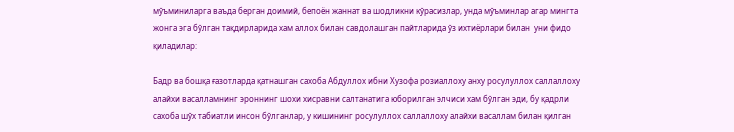мўъминиларга ваъда берган доимий, бепоён жаннат ва шодликни кўрасизлар, унда мўъминлар агар мингта жонга эга бўлган тақдирларида хам аллох билан савдолашган пайтларида ўз ихтиёрлари билан  уни фидо қиладилар:

Бадр ва бошқа ғазотларда қатнашган сахоба Абдуллох ибни Хузофа розиаллоху анху росулуллох саллаллоху алайхи васалламнинг эроннинг шохи хисравни салтанатига юборилган элчиси хам бўлган эди, бу қадрли сахоба шўх табиатли инсон бўлганлар, у кишининг росулуллох саллаллоху алайхи васаллам билан қилган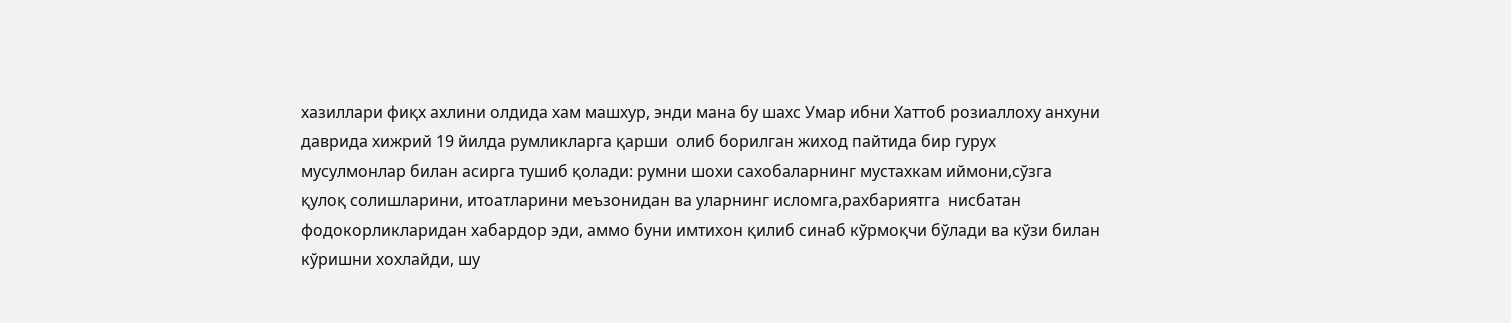хазиллари фиқх ахлини олдида хам машхур, энди мана бу шахс Умар ибни Хаттоб розиаллоху анхуни даврида хижрий 19 йилда румликларга қарши  олиб борилган жиход пайтида бир гурух мусулмонлар билан асирга тушиб қолади: румни шохи сахобаларнинг мустахкам иймони,сўзга қулоқ солишларини, итоатларини меъзонидан ва уларнинг исломга,рахбариятга  нисбатан фодокорликларидан хабардор эди, аммо буни имтихон қилиб синаб кўрмоқчи бўлади ва кўзи билан кўришни хохлайди, шу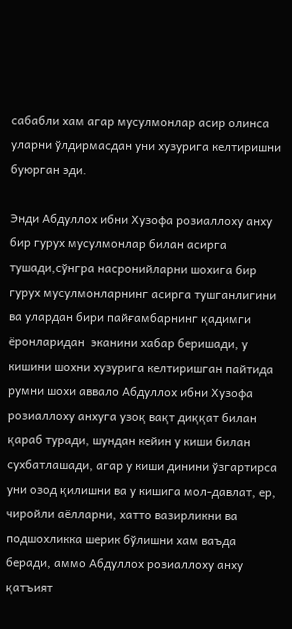сабабли хам агар мусулмонлар асир олинса уларни ўлдирмасдан уни хузурига келтиришни буюрган эди.

Энди Абдуллох ибни Хузофа розиаллоху анху бир гурух мусулмонлар билан асирга тушади,сўнгра насронийларни шохига бир гурух мусулмонларнинг асирга тушганлигини ва улардан бири пайғамбарнинг қадимги ёронларидан  эканини хабар беришади, у кишини шохни хузурига келтиришган пайтида румни шохи аввало Абдуллох ибни Хузофа розиаллоху анхуга узоқ вақт диққат билан қараб туради, шундан кейин у киши билан сухбатлашади, агар у киши динини ўзгартирса уни озод қилишни ва у кишига мол-давлат, ер, чиройли аёлларни, хатто вазирликни ва подшохликка шерик бўлишни хам ваъда беради, аммо Абдуллох розиаллоху анху қатъият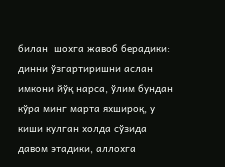билан  шохга жавоб берадики: динни ўзгартиришни аслан имкони йўқ нарса, ўлим бундан кўра минг марта яхшироқ, у киши кулган холда сўзида давом этадики, аллохга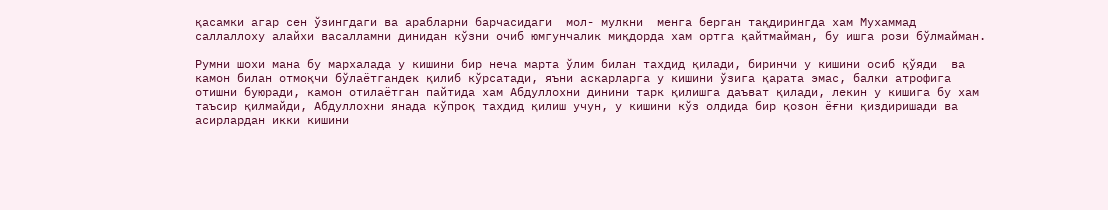қасамки агар сен ўзингдаги ва арабларни барчасидаги  мол- мулкни  менга берган тақдирингда хам Мухаммад саллаллоху алайхи васалламни динидан кўзни очиб юмгунчалик миқдорда хам ортга қайтмайман, бу ишга рози бўлмайман.

Румни шохи мана бу мархалада у кишини бир неча марта ўлим билан тахдид қилади, биринчи у кишини осиб қўяди  ва камон билан отмоқчи бўлаётгандек қилиб кўрсатади, яъни аскарларга у кишини ўзига қарата эмас, балки атрофига отишни буюради, камон отилаётган пайтида хам Абдуллохни динини тарк қилишга даъват қилади, лекин у кишига бу хам таъсир қилмайди, Абдуллохни янада кўпроқ тахдид қилиш учун, у кишини кўз олдида бир қозон ёғни қиздиришади ва асирлардан икки кишини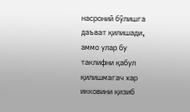насроний бўлишга даъват қилишади, аммо улар бу таклифни қабул қилишмагач хар икковини қизиб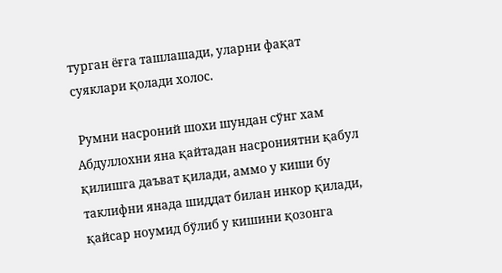турган ёғга ташлашади, уларни фақат суяклари қолади холос.

 Румни насроний шохи шундан сўнг хам Абдуллохни яна қайтадан насрониятни қабул қилишга даъват қилади, аммо у киши бу таклифни янада шиддат билан инкор қилади, қайсар ноумид бўлиб у кишини қозонга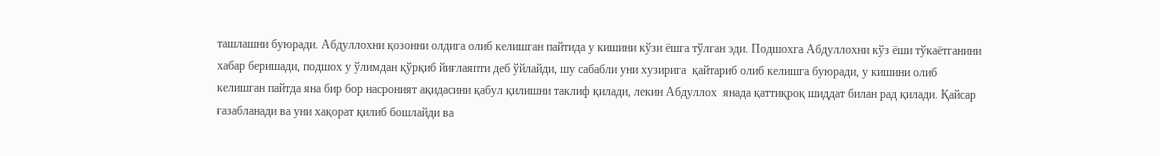ташлашни буюради. Абдуллохни қозонни олдига олиб келишган пайтида у кишини кўзи ёшга тўлган эди. Подшохга Абдуллохни кўз ёши тўкаётганини хабар беришади, подшох у ўлимдан қўрқиб йиғлаяпти деб ўйлайди, шу сабабли уни хузирига  қайтариб олиб келишга буюради, у кишини олиб келишган пайтда яна бир бор насроният ақидасини қабул қилишни таклиф қилади, лекин Абдуллох  янада қаттиқроқ шиддат билан рад қилади. Қайсар ғазабланади ва уни хақорат қилиб бошлайди ва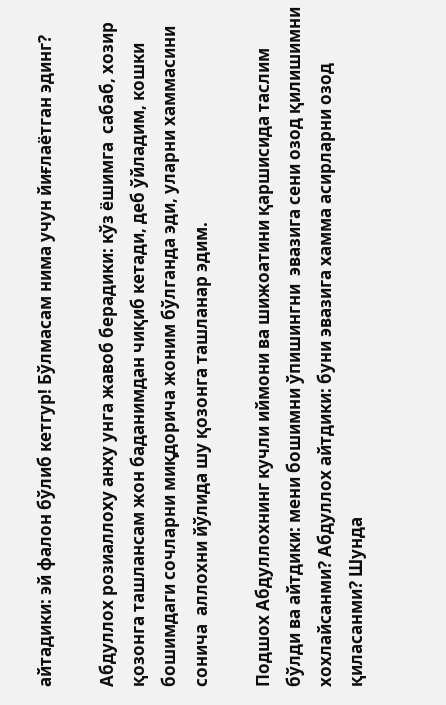айтадики: эй фалон бўлиб кетгур! Бўлмасам нима учун йиғлаётган эдинг?

Абдуллох розиаллоху анху унга жавоб берадики: кўз ёшимга  сабаб, хозир қозонга ташлансам жон баданимдан чиқиб кетади, деб ўйладим, кошки бошимдаги сочларни миқдорича жоним бўлганда эди, уларни хаммасини сонича  аллохни йўлида шу қозонга ташланар эдим.

Подшох Абдуллохнинг кучли иймони ва шижоатини қаршисида таслим бўлди ва айтдики: мени бошимни ўпишингни  эвазига сени озод қилишимни хохлайсанми? Абдуллох айтдики: буни эвазига хамма асирларни озод қиласанми? Шунда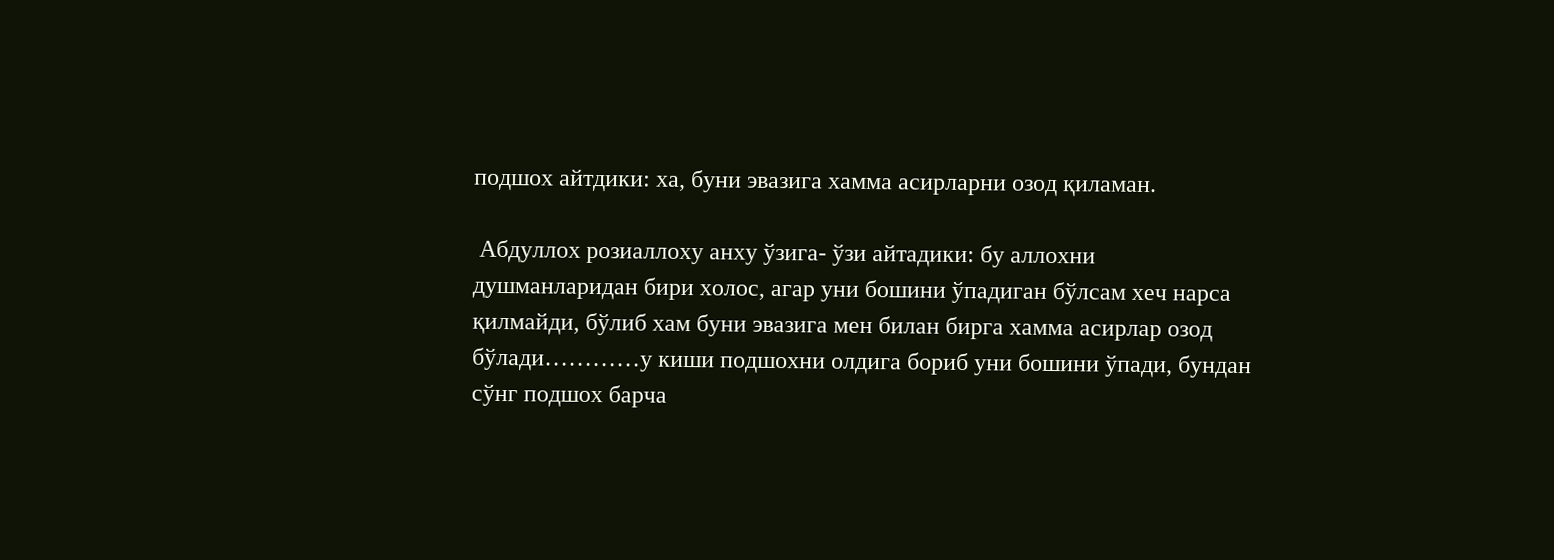подшох айтдики: ха, буни эвазига хамма асирларни озод қиламан.

 Абдуллох розиаллоху анху ўзига- ўзи айтадики: бу аллохни душманларидан бири холос, агар уни бошини ўпадиган бўлсам хеч нарса қилмайди, бўлиб хам буни эвазига мен билан бирга хамма асирлар озод бўлади…………у киши подшохни олдига бориб уни бошини ўпади, бундан сўнг подшох барча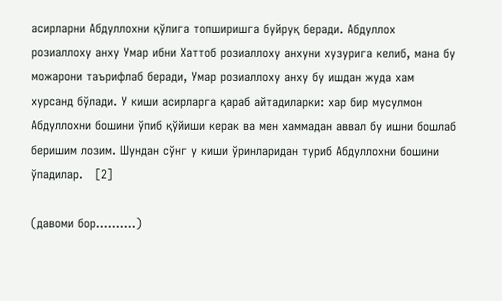асирларни Абдуллохни қўлига топширишга буйруқ беради. Абдуллох розиаллоху анху Умар ибни Хаттоб розиаллоху анхуни хузурига келиб, мана бу можарони таърифлаб беради, Умар розиаллоху анху бу ишдан жуда хам хурсанд бўлади. У киши асирларга қараб айтадиларки: хар бир мусулмон Абдуллохни бошини ўпиб қўйиши керак ва мен хаммадан аввал бу ишни бошлаб беришим лозим. Шундан сўнг у киши ўринларидан туриб Абдуллохни бошини ўпадилар.   [2]

(давоми бор……….)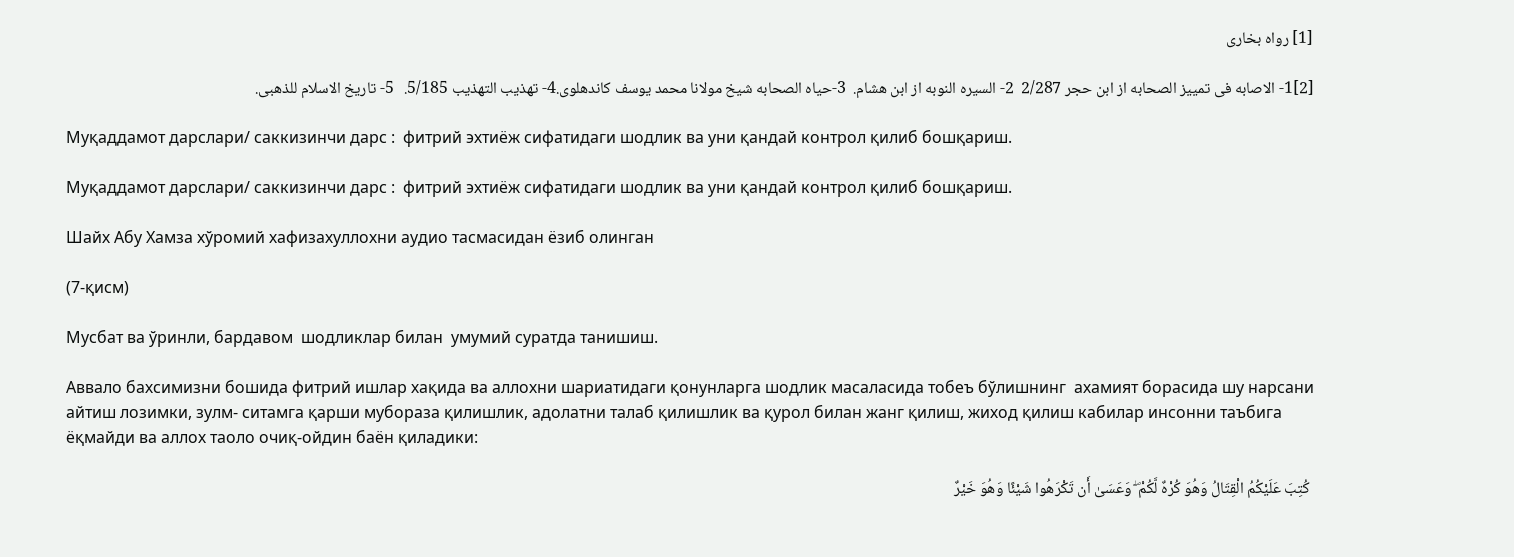[1] رواه بخاری

[2]1- الاصابه فی تمییز الصحابه از ابن حجر 2/287  2- السیره النوبه از ابن هشام.  3-حیاه الصحابه شیخ مولانا محمد یوسف كاندهلوی.4- تهذیب التهذیب 5/185.   5- تاریخ الاسلام للذهبی.

Муқаддамот дарслари/ саккизинчи дарс :  фитрий эхтиёж сифатидаги шодлик ва уни қандай контрол қилиб бошқариш.

Муқаддамот дарслари/ саккизинчи дарс :  фитрий эхтиёж сифатидаги шодлик ва уни қандай контрол қилиб бошқариш.

Шайх Абу Хамза хўромий хафизахуллохни аудио тасмасидан ёзиб олинган

(7-қисм)

Мусбат ва ўринли, бардавом  шодликлар билан  умумий суратда танишиш.

Аввало бахсимизни бошида фитрий ишлар хақида ва аллохни шариатидаги қонунларга шодлик масаласида тобеъ бўлишнинг  ахамият борасида шу нарсани айтиш лозимки, зулм- ситамга қарши мубораза қилишлик, адолатни талаб қилишлик ва қурол билан жанг қилиш, жиход қилиш кабилар инсонни таъбига ёқмайди ва аллох таоло очиқ-ойдин баён қиладики:

 كُتِبَ عَلَيْكُمُ الْقِتَالُ وَهُوَ كُرْهٌ لَّكُمْ ۖ وَعَسَىٰ أَن تَكْرَهُوا شَيْئًا وَهُوَ خَيْرٌ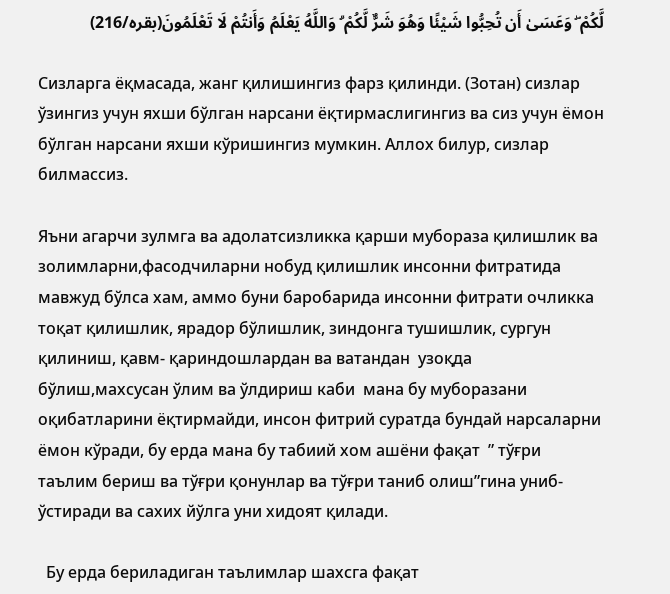لَّكُمْ ۖ وَعَسَىٰ أَن تُحِبُّوا شَيْئًا وَهُوَ شَرٌّ لَّكُمْ ۗ وَاللَّهُ يَعْلَمُ وَأَنتُمْ لَا تَعْلَمُونَ(بقره/216)

Сизларга ёқмасада, жанг қилишингиз фарз қилинди. (Зотан) сизлар ўзингиз учун яхши бўлган нарсани ёқтирмаслигингиз ва сиз учун ёмон бўлган нарсани яхши кўришингиз мумкин. Аллох билур, сизлар билмассиз.

Яъни агарчи зулмга ва адолатсизликка қарши мубораза қилишлик ва золимларни,фасодчиларни нобуд қилишлик инсонни фитратида мавжуд бўлса хам, аммо буни баробарида инсонни фитрати очликка тоқат қилишлик, ярадор бўлишлик, зиндонга тушишлик, сургун қилиниш, қавм- қариндошлардан ва ватандан  узоқда бўлиш,махсусан ўлим ва ўлдириш каби  мана бу муборазани оқибатларини ёқтирмайди, инсон фитрий суратда бундай нарсаларни ёмон кўради, бу ерда мана бу табиий хом ашёни фақат  ” тўғри таълим бериш ва тўғри қонунлар ва тўғри таниб олиш”гина униб-ўстиради ва сахих йўлга уни хидоят қилади.

  Бу ерда бериладиган таълимлар шахсга фақат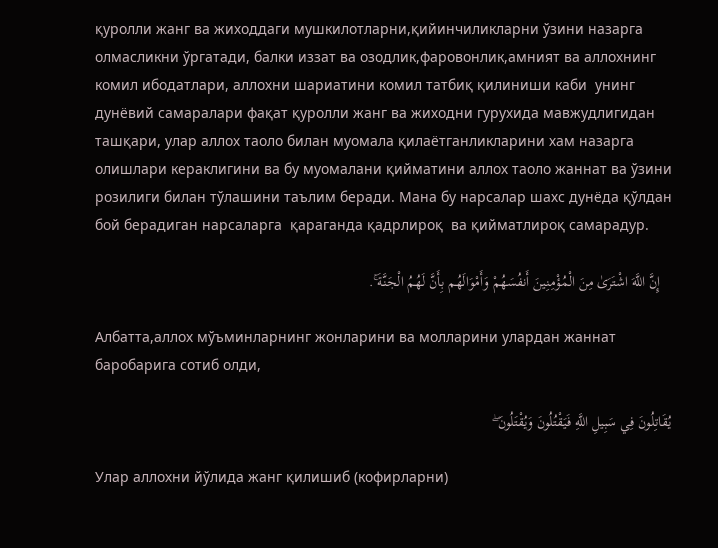қуролли жанг ва жиходдаги мушкилотларни,қийинчиликларни ўзини назарга олмасликни ўргатади, балки иззат ва озодлик,фаровонлик,амният ва аллохнинг комил ибодатлари, аллохни шариатини комил татбиқ қилиниши каби  унинг дунёвий самаралари фақат қуролли жанг ва жиходни гурухида мавжудлигидан ташқари, улар аллох таоло билан муомала қилаётганликларини хам назарга олишлари кераклигини ва бу муомалани қийматини аллох таоло жаннат ва ўзини розилиги билан тўлашини таълим беради. Мана бу нарсалар шахс дунёда қўлдан бой берадиган нарсаларга  қараганда қадрлироқ  ва қийматлироқ самарадур.

   إِنَّ اللَّهَ اشْتَرَىٰ مِنَ الْمُؤْمِنِينَ أَنفُسَهُمْ وَأَمْوَالَهُم بِأَنَّ لَهُمُ الْجَنَّةَ ۚ.

Албатта,аллох мўъминларнинг жонларини ва молларини улардан жаннат баробарига сотиб олди,

يُقَاتِلُونَ فِي سَبِيلِ اللَّهِ فَيَقْتُلُونَ وَيُقْتَلُونَ ۖ

Улар аллохни йўлида жанг қилишиб (кофирларни)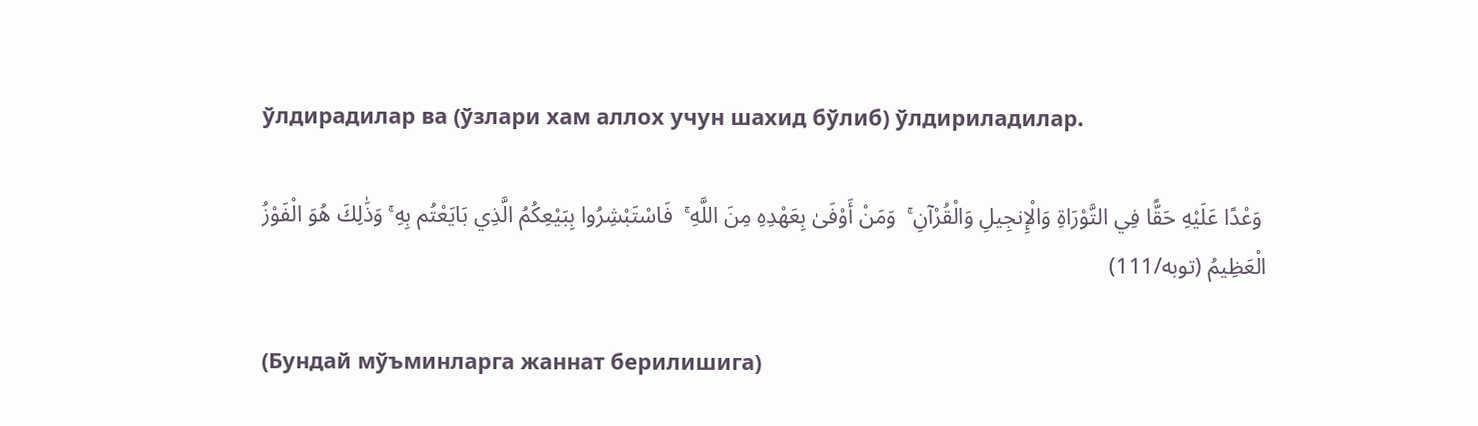ўлдирадилар ва (ўзлари хам аллох учун шахид бўлиб) ўлдириладилар.

 وَعْدًا عَلَيْهِ حَقًّا فِي التَّوْرَاةِ وَالْإِنجِيلِ وَالْقُرْآنِ ۚ  وَمَنْ أَوْفَىٰ بِعَهْدِهِ مِنَ اللَّهِ ۚ  فَاسْتَبْشِرُوا بِبَيْعِكُمُ الَّذِي بَايَعْتُم بِهِ ۚ وَذَٰلِكَ هُوَ الْفَوْزُ الْعَظِيمُ (توبه/111)

(Бундай мўъминларга жаннат берилишига)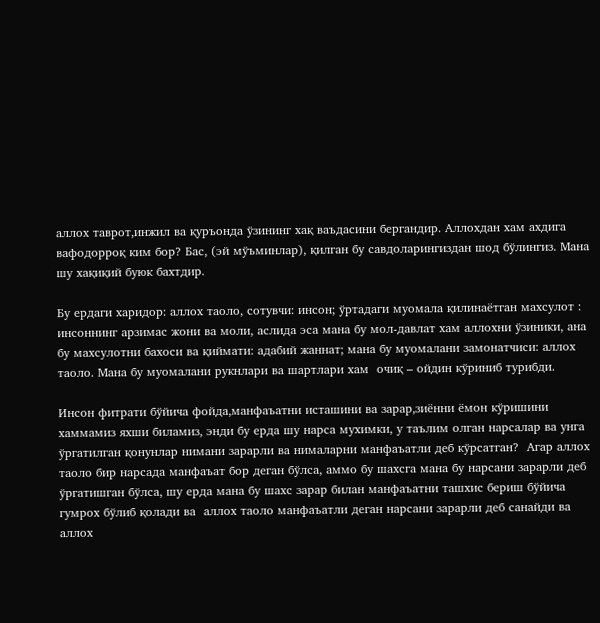аллох таврот,инжил ва қуръонда ўзининг хақ ваъдасини бергандир. Аллохдан хам ахдига вафодорроқ ким бор? Бас, (эй мўъминлар), қилган бу савдоларингиздан шод бўлингиз. Мана шу хақиқий буюк бахтдир.

Бу ердаги харидор: аллох таоло, сотувчи: инсон; ўртадаги муомала қилинаётган махсулот : инсоннинг арзимас жони ва моли, аслида эса мана бу мол-давлат хам аллохни ўзиники, ана бу махсулотни бахоси ва қиймати: адабий жаннат; мана бу муомалани замонатчиси: аллох таоло. Мана бу муомалани рукнлари ва шартлари хам  очиқ – ойдин кўриниб турибди.

Инсон фитрати бўйича фойда,манфаъатни исташини ва зарар,зиённи ёмон кўришини хаммамиз яхши биламиз, энди бу ерда шу нарса мухимки, у таълим олган нарсалар ва унга ўргатилган қонунлар нимани зарарли ва нималарни манфаъатли деб кўрсатган?  Агар аллох таоло бир нарсада манфаъат бор деган бўлса, аммо бу шахсга мана бу нарсани зарарли деб ўргатишган бўлса, шу ерда мана бу шахс зарар билан манфаъатни ташхис бериш бўйича гумрох бўлиб қолади ва  аллох таоло манфаъатли деган нарсани зарарли деб санайди ва аллох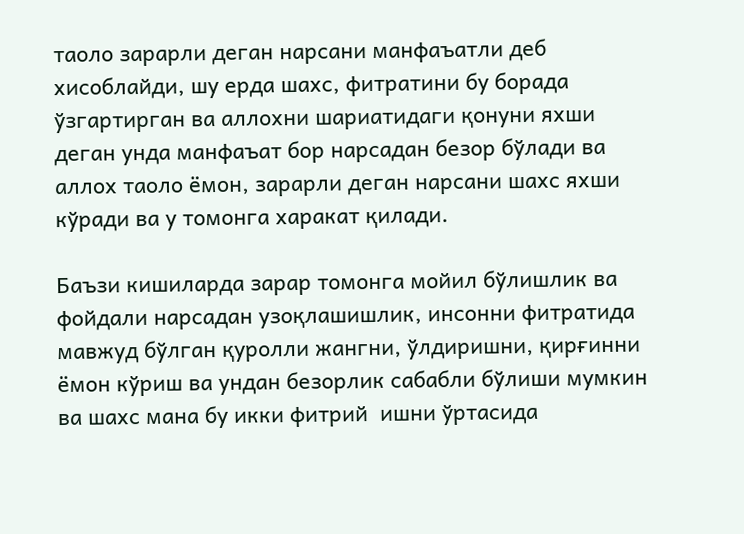таоло зарарли деган нарсани манфаъатли деб хисоблайди, шу ерда шахс, фитратини бу борада  ўзгартирган ва аллохни шариатидаги қонуни яхши деган унда манфаъат бор нарсадан безор бўлади ва аллох таоло ёмон, зарарли деган нарсани шахс яхши кўради ва у томонга харакат қилади.

Баъзи кишиларда зарар томонга мойил бўлишлик ва фойдали нарсадан узоқлашишлик, инсонни фитратида мавжуд бўлган қуролли жангни, ўлдиришни, қирғинни  ёмон кўриш ва ундан безорлик сабабли бўлиши мумкин ва шахс мана бу икки фитрий  ишни ўртасида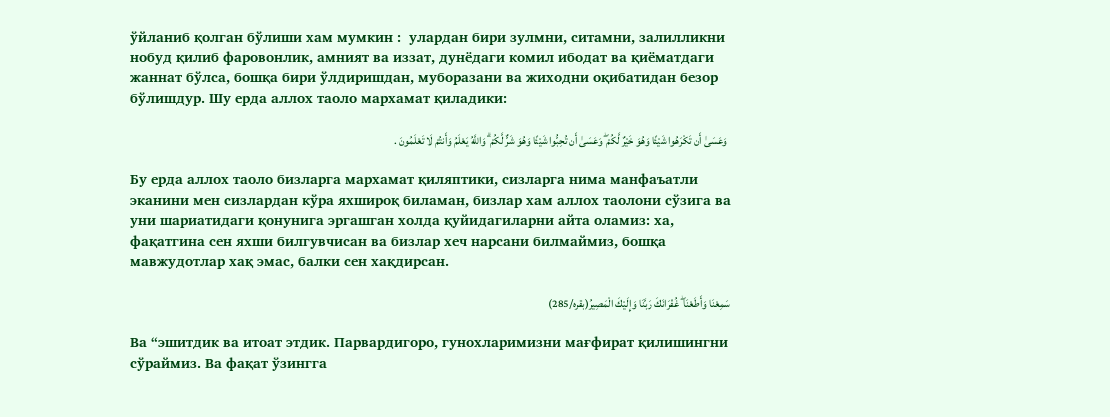ўйланиб қолган бўлиши хам мумкин :  улардан бири зулмни, ситамни, залилликни нобуд қилиб фаровонлик, амният ва иззат, дунёдаги комил ибодат ва қиёматдаги жаннат бўлса, бошқа бири ўлдиришдан, муборазани ва жиходни оқибатидан безор бўлишдур. Шу ерда аллох таоло мархамат қиладики:

  وَعَسَىٰ أَن تَكْرَهُوا شَيْئًا وَهُوَ خَيْرٌ لَّكُمْ ۖ وَعَسَىٰ أَن تُحِبُّوا شَيْئًا وَهُوَ شَرٌّ لَّكُمْ ۗ وَاللَّهُ يَعْلَمُ وَأَنتُمْ لَا تَعْلَمُونَ .

Бу ерда аллох таоло бизларга мархамат қиляптики, сизларга нима манфаъатли эканини мен сизлардан кўра яхшироқ биламан, бизлар хам аллох таолони сўзига ва уни шариатидаги қонунига эргашган холда қуйидагиларни айта оламиз: ха, фақатгина сен яхши билгувчисан ва бизлар хеч нарсани билмаймиз, бошқа мавжудотлар хақ эмас, балки сен хақдирсан.

سَمِعْنَا وَأَطَعْنَا ۖ غُفْرَانَكَ رَبَّنَا وَإِلَيْكَ الْمَصِيرُ(بقره/285)

Ва “эшитдик ва итоат этдик. Парвардигоро, гунохларимизни мағфират қилишингни сўраймиз. Ва фақат ўзингга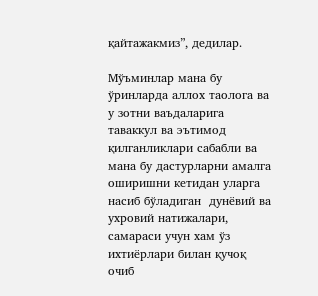қайтажакмиз”, дедилар.

Мўъминлар мана бу ўринларда аллох таолога ва у зотни ваъдаларига таваккул ва эътимод қилганликлари сабабли ва мана бу дастурларни амалга оширишни кетидан уларга насиб бўладиган  дунёвий ва ухровий натижалари, самараси учун хам ўз ихтиёрлари билан қучоқ очиб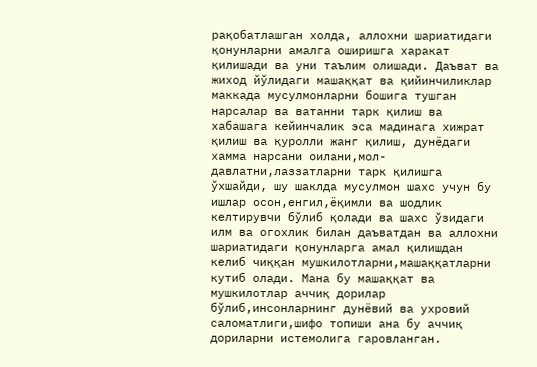рақобатлашган холда, аллохни шариатидаги қонунларни амалга оширишга харакат қилишади ва уни таълим олишади. Даъват ва жиход йўлидаги машаққат ва қийинчиликлар маккада мусулмонларни бошига тушган нарсалар ва ватанни тарк қилиш ва хабашага кейинчалик эса мадинага хижрат қилиш ва қуролли жанг қилиш, дунёдаги хамма нарсани оилани,мол-давлатни,лаззатларни тарк қилишга ўхшайди, шу шаклда мусулмон шахс учун бу ишлар осон,енгил,ёқимли ва шодлик келтирувчи бўлиб қолади ва шахс ўзидаги илм ва огохлик билан даъватдан ва аллохни шариатидаги қонунларга амал қилишдан келиб чиққан мушкилотларни,машаққатларни кутиб олади. Мана бу машаққат ва мушкилотлар аччиқ дорилар бўлиб,инсонларнинг дунёвий ва ухровий саломатлиги,шифо топиши ана бу аччиқ дориларни истемолига гаровланган.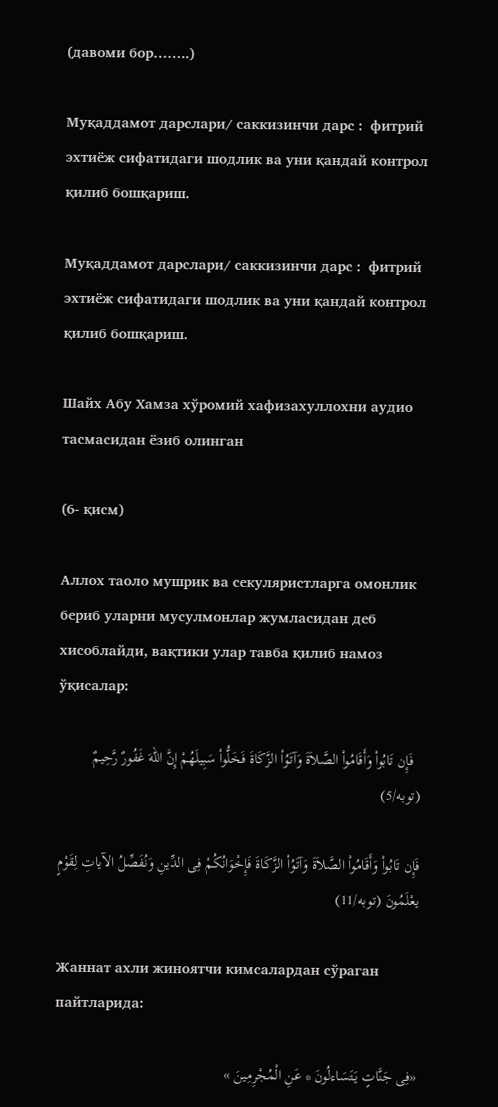(давоми бор……..)

Муқаддамот дарслари/ саккизинчи дарс :  фитрий эхтиёж сифатидаги шодлик ва уни қандай контрол қилиб бошқариш.

Муқаддамот дарслари/ саккизинчи дарс :  фитрий эхтиёж сифатидаги шодлик ва уни қандай контрол қилиб бошқариш.

Шайх Абу Хамза хўромий хафизахуллохни аудио тасмасидан ёзиб олинган

(6- қисм)

Аллох таоло мушрик ва секуляристларга омонлик бериб уларни мусулмонлар жумласидан деб хисоблайди, вақтики улар тавба қилиб намоз ўқисалар:

  فَإِن تَابُواْ وَأَقَامُواْ الصَّلاَةَ وَآتَوُاْ الزَّکَاةَ فَخَلُّواْ سَبِیلَهُمْ إِنَّ اللّهَ غَفُورٌ رَّحِیمٌ (توبه/5)

فَإِن تَابُواْ وَأَقَامُواْ الصَّلاَةَ وَآتَوُاْ الزَّکَاةَ فَإِخْوَانُکُمْ فِی الدِّینِ وَنُفَصِّلُ الآیاتِ لِقَوْمٍ یعْلَمُونَ (توبه/11)

Жаннат ахли жиноятчи кимсалардан сўраган пайтларида:

«فِی جَنَّاتٍ یَتَسَاءلُونَ * عَنِ الْمُجْرِمِینَ »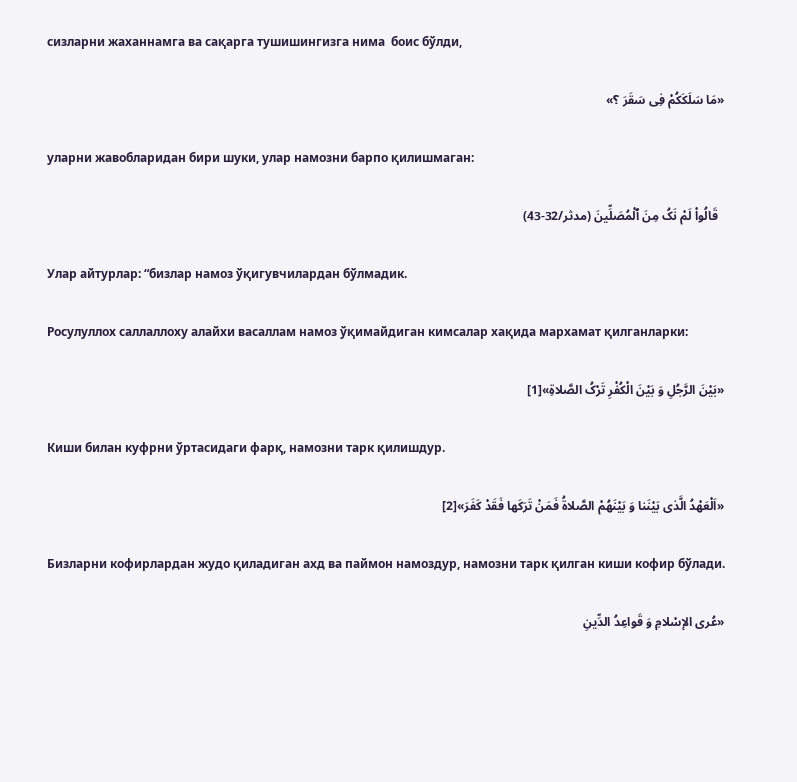сизларни жаханнамга ва сақарга тушишингизга нима  боис бўлди,

«مَا سَلَکَکُمْ فِی سَقَرَ ؟»

уларни жавобларидан бири шуки, улар намозни барпо қилишмаган:

  قَالُواْ لَمْ نَکُ مِنَ ٱلْمُصَلِّینَ (مدثر/32-43)

Улар айтурлар: “бизлар намоз ўқигувчилардан бўлмадик.

Росулуллох саллаллоху алайхи васаллам намоз ўқимайдиган кимсалар хақида мархамат қилганларки:

«بَیْنَ الرَّجُلِ وَ بَیْنَ الْکُفْرِ تَرْکُ الصَّلاةِ»[1]

Киши билан куфрни ўртасидаги фарқ, намозни тарк қилишдур.

«اَلْعَهْدُ الَّذی بَیْنَنا وَ بَیْنَهُمْ الصَّلاةُ فَمَنْ تَرَکَها فَقَدْ کَفَرَ»[2]

Бизларни кофирлардан жудо қиладиган ахд ва паймон намоздур, намозни тарк қилган киши кофир бўлади.

«عُرى الإسْلامِ وَ قَواعِدُ الدِّینِ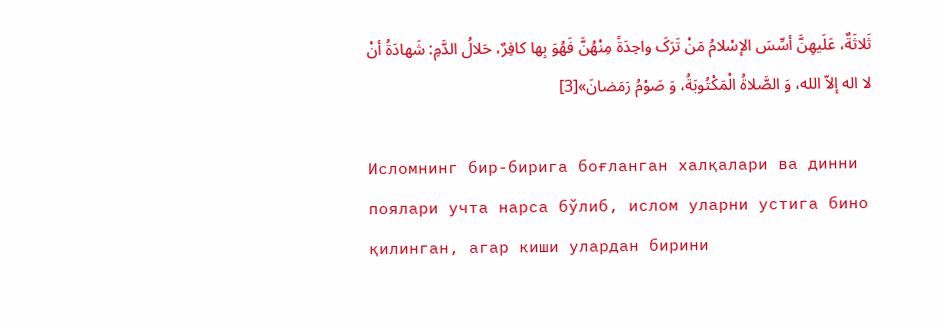ثَلاثَةٌ، عَلَیهِنَّ أسِّسَ الإسْلامُ مَنْ تَرَکَ واحِدَةً مِنْهُنَّ فَهُوَ بِها کافِرٌ، حَلالُ الدَّمِ: شَهادَةُ أنْ لا اله إلاّ الله، وَ الصَّلاةُ الْمَکْتُوبَةُ، وَ صَوْمُ رَمَضانَ»[3]

Исломнинг бир-бирига боғланган халқалари ва динни поялари учта нарса бўлиб, ислом уларни устига бино қилинган, агар киши улардан бирини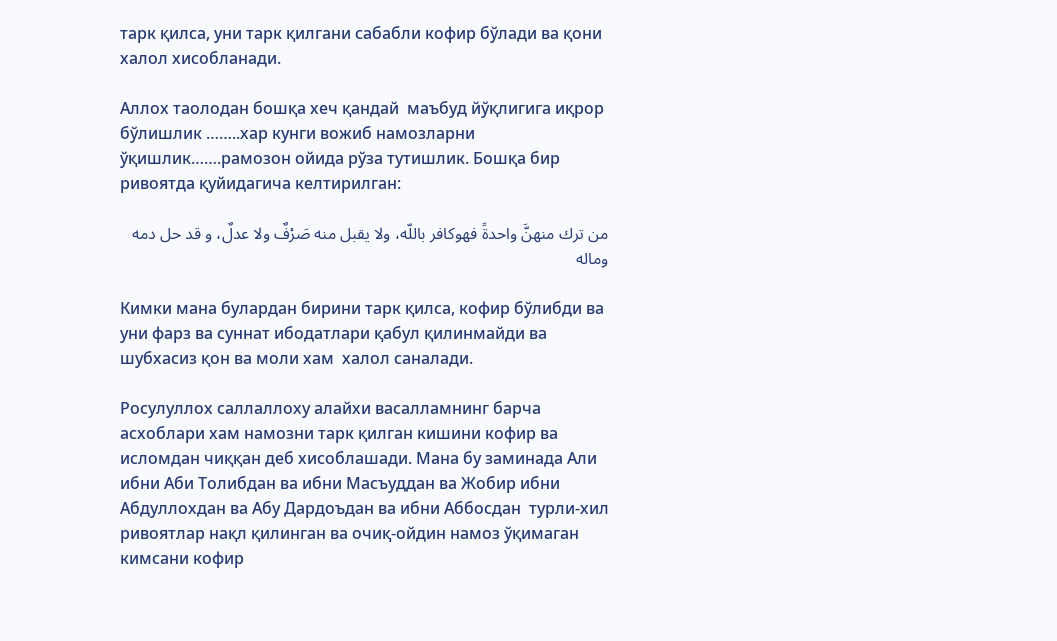тарк қилса, уни тарк қилгани сабабли кофир бўлади ва қони халол хисобланади.

Аллох таолодан бошқа хеч қандай  маъбуд йўқлигига иқрор бўлишлик ……..хар кунги вожиб намозларни ўқишлик…….рамозон ойида рўза тутишлик. Бошқа бир ривоятда қуйидагича келтирилган:

من ترك منهنَّ واحدةً فهوكافر باللّه، ولا يقبل منه صَرْفٌ ولا عدلٌ، و قد حل دمه وماله

Кимки мана булардан бирини тарк қилса, кофир бўлибди ва уни фарз ва суннат ибодатлари қабул қилинмайди ва шубхасиз қон ва моли хам  халол саналади.

Росулуллох саллаллоху алайхи васалламнинг барча асхоблари хам намозни тарк қилган кишини кофир ва исломдан чиққан деб хисоблашади. Мана бу заминада Али ибни Аби Толибдан ва ибни Масъуддан ва Жобир ибни Абдуллохдан ва Абу Дардоъдан ва ибни Аббосдан  турли-хил ривоятлар нақл қилинган ва очиқ-ойдин намоз ўқимаган кимсани кофир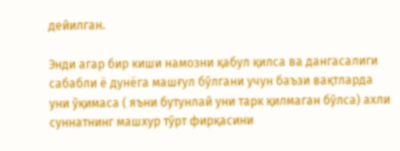дейилган.

Энди агар бир киши намозни қабул қилса ва дангасалиги сабабли ё дунёга машғул бўлгани учун баъзи вақтларда уни ўқимаса ( яъни бутунлай уни тарк қилмаган бўлса) ахли суннатнинг машхур тўрт фирқасини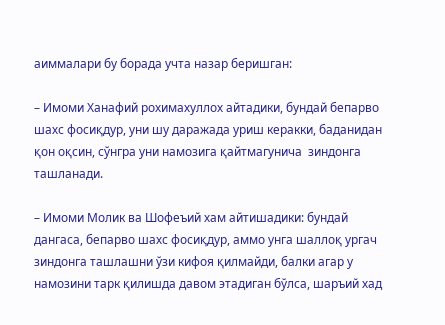аиммалари бу борада учта назар беришган:

– Имоми Ханафий рохимахуллох айтадики, бундай бепарво шахс фосиқдур, уни шу даражада уриш керакки, баданидан қон оқсин, сўнгра уни намозига қайтмагунича  зиндонга ташланади.

– Имоми Молик ва Шофеъий хам айтишадики: бундай дангаса, бепарво шахс фосиқдур, аммо унга шаллоқ ургач зиндонга ташлашни ўзи кифоя қилмайди, балки агар у намозини тарк қилишда давом этадиган бўлса, шаръий хад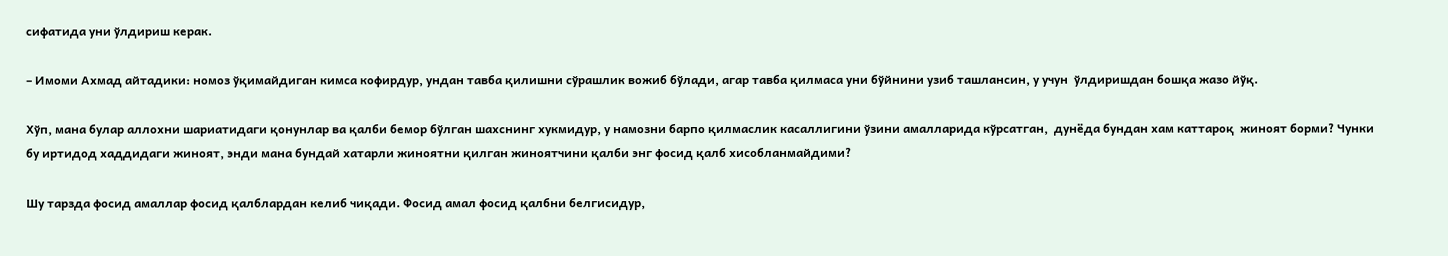сифатида уни ўлдириш керак.

– Имоми Ахмад айтадики: номоз ўқимайдиган кимса кофирдур, ундан тавба қилишни сўрашлик вожиб бўлади, агар тавба қилмаса уни бўйнини узиб ташлансин, у учун  ўлдиришдан бошқа жазо йўқ.

Хўп, мана булар аллохни шариатидаги қонунлар ва қалби бемор бўлган шахснинг хукмидур, у намозни барпо қилмаслик касаллигини ўзини амалларида кўрсатган,  дунёда бундан хам каттароқ  жиноят борми? Чунки бу иртидод хаддидаги жиноят, энди мана бундай хатарли жиноятни қилган жиноятчини қалби энг фосид қалб хисобланмайдими?

Шу тарзда фосид амаллар фосид қалблардан келиб чиқади. Фосид амал фосид қалбни белгисидур,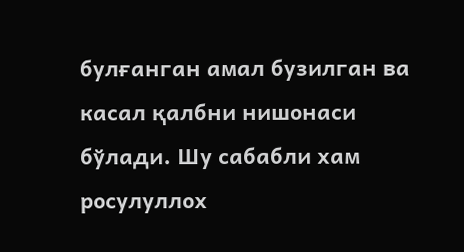булғанган амал бузилган ва касал қалбни нишонаси бўлади. Шу сабабли хам росулуллох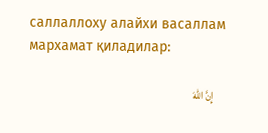саллаллоху алайхи васаллам мархамат қиладилар:

     إِنَّ اللهَ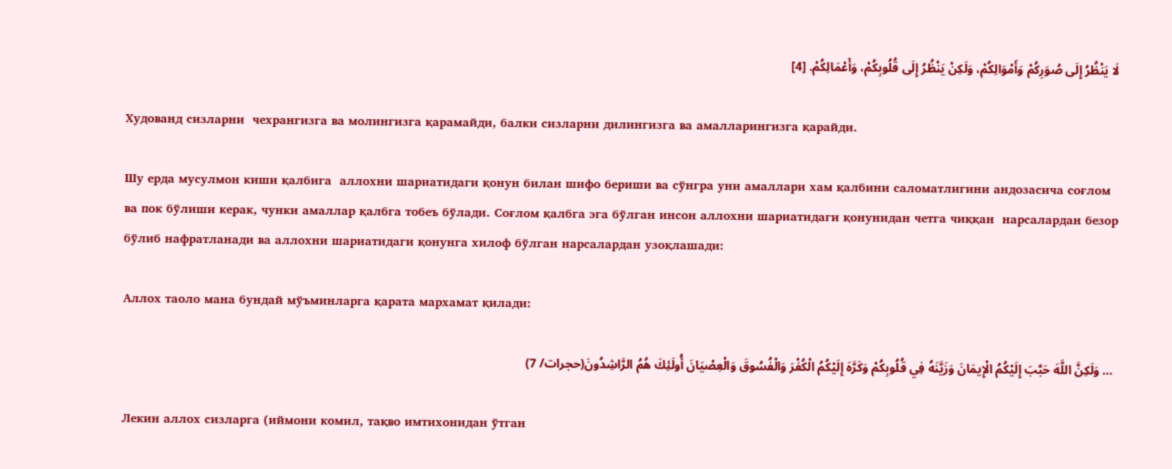لَا يَنْظُرُ إِلَى صُوَرِكُمْ وَأَمْوَالِكُمْ، وَلَكِنْ يَنْظُرُ إِلَى قُلُوبِكُمْ، وَأَعْمَالِكُمْ. [4]

Худованд сизларни  чехрангизга ва молингизга қарамайди, балки сизларни дилингизга ва амалларингизга қарайди.

Шу ерда мусулмон киши қалбига  аллохни шариатидаги қонун билан шифо бериши ва сўнгра уни амаллари хам қалбини саломатлигини андозасича соғлом ва пок бўлиши керак, чунки амаллар қалбга тобеъ бўлади. Соғлом қалбга эга бўлган инсон аллохни шариатидаги қонунидан четга чиққан  нарсалардан безор бўлиб нафратланади ва аллохни шариатидаги қонунга хилоф бўлган нарсалардан узоқлашади:

Аллох таоло мана бундай мўъминларга қарата мархамат қилади:

 … وَلَكِنَّ اللَّهَ حَبَّبَ إِلَيْكُمُ الْإِيمَانَ وَزَيَّنَهُ فِي قُلُوبِكُمْ وَكَرَّهَ إِلَيْكُمُ الْكُفْرَ وَالْفُسُوقَ وَالْعِصْيَانَ أُولَئِكَ هُمُ الرَّاشِدُونَ(حجرات/ 7)

Лекин аллох сизларга (иймони комил, тақво имтихонидан ўтган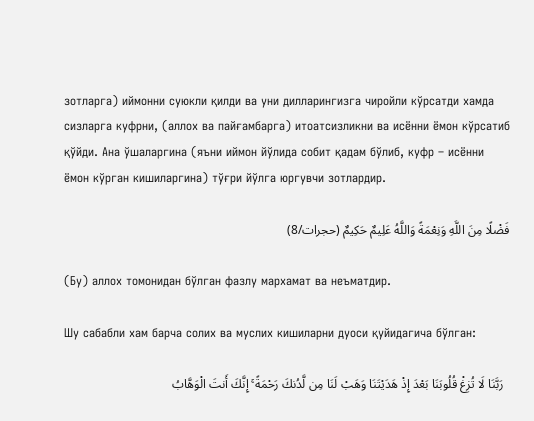зотларга) иймонни суюкли қилди ва уни дилларингизга чиройли кўрсатди хамда сизларга куфрни, (аллох ва пайғамбарга) итоатсизликни ва исённи ёмон кўрсатиб қўйди. Ана ўшаларгина (яъни иймон йўлида собит қадам бўлиб, куфр – исённи ёмон кўрган кишиларгина) тўғри йўлга юргувчи зотлардир.

فَضْلًا مِنَ اللَّهِ وَنِعْمَةً وَاللَّهُ عَلِيمٌ حَكِيمٌ (حجرات/8)

(Бу) аллох томонидан бўлган фазлу мархамат ва неъматдир.

Шу сабабли хам барча солих ва муслих кишиларни дуоси қуйидагича бўлган:

  رَبَّنَا لَا تُزِغْ قُلُوبَنَا بَعْدَ إِذْ هَدَيْتَنَا وَهَبْ لَنَا مِن لَّدُنكَ رَحْمَةً ۚ إِنَّكَ أَنتَ الْوَهَّابُ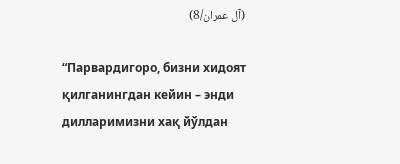(آل عمران/8)

“Парвардигоро, бизни хидоят қилганингдан кейин – энди дилларимизни хақ йўлдан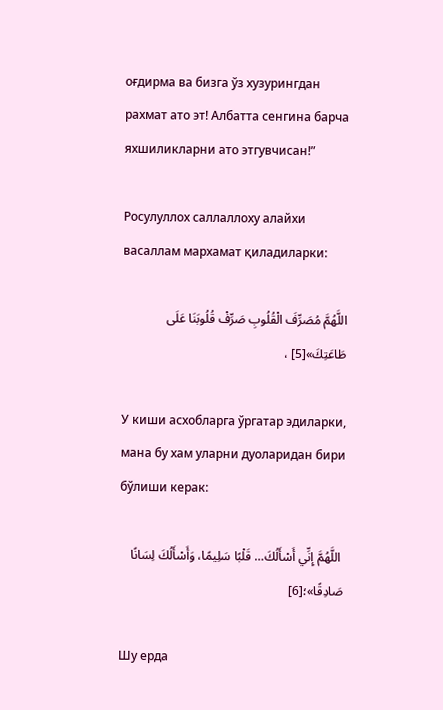оғдирма ва бизга ўз хузурингдан  рахмат ато эт! Албатта сенгина барча яхшиликларни ато этгувчисан!”

Росулуллох саллаллоху алайхи васаллам мархамат қиладиларки:

اللَّهُمَّ مُصَرِّفَ الْقُلُوبِ صَرِّفْ قُلُوبَنَا عَلَى طَاعَتِكَ»[5] ،

У киши асхобларга ўргатар эдиларки, мана бу хам уларни дуоларидан бири бўлиши керак:

 اللَّهُمَّ إِنِّي أَسْأَلُكَ… قَلْبًا سَلِيمًا، وَأَسْأَلُكَ لِسَانًا صَادِقًا»؛[6]

Шу ерда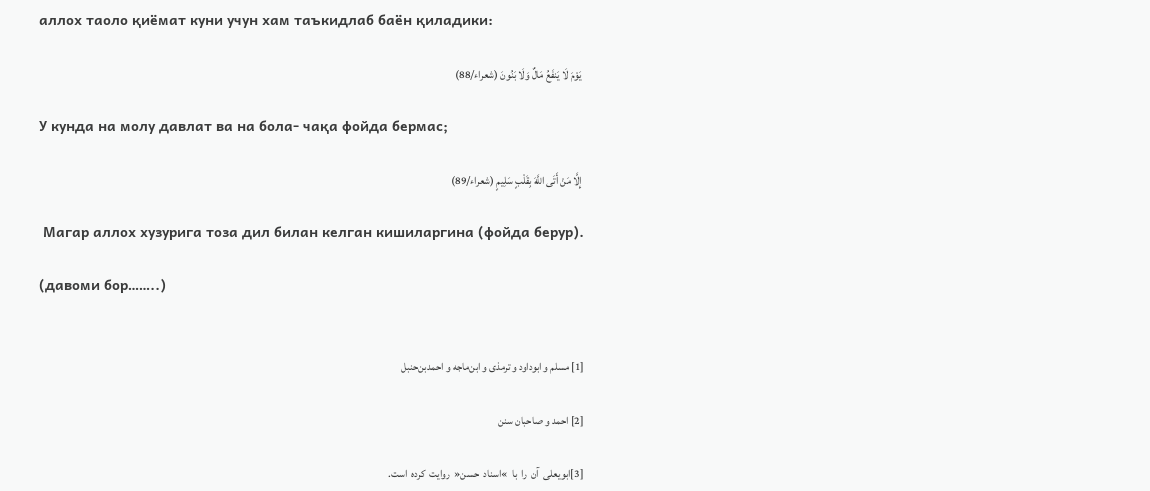аллох таоло қиёмат куни учун хам таъкидлаб баён қиладики:

 یَوْمَ لَا یَنفَعُ مَالٌ وَلَا بَنُونَ (شعراء/88)

У кунда на молу давлат ва на бола- чақа фойда бермас;

 إِلَّا مَنْ أَتَى اللَّهَ بِقَلْبٍ سَلِیمٍ (شعراء/89)

 Магар аллох хузурига тоза дил билан келган кишиларгина (фойда берур).

(давоми бор……..)


[1] مسلم و ابوداود و ترمذی و ابن‌ماجه‌ و احمدبن‌حنبل

[2] احمد و صاحبان سنن

[3]ابویعلی  آن  را  با  ‌»اسناد  حسن‌«  روایت  کرده  است‌.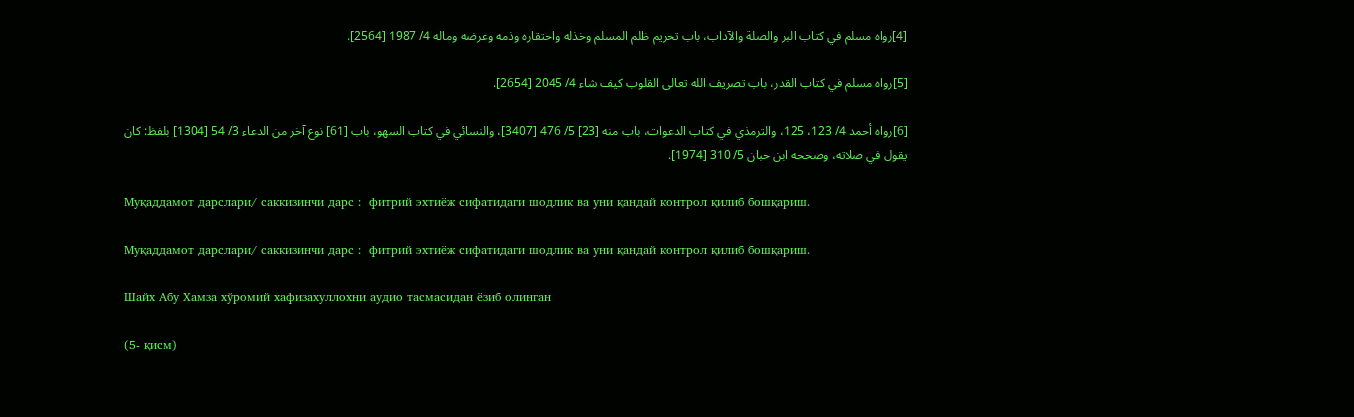[4]رواه مسلم في كتاب البر والصلة والآداب، باب تحريم ظلم المسلم وخذله واحتقاره وذمه وعرضه وماله 4/ 1987 [2564].

[5]رواه مسلم في كتاب القدر، باب تصريف الله تعالى القلوب كيف شاء 4/ 2045 [2654].

[6]رواه أحمد 4/ 123، 125، والترمذي في كتاب الدعوات، باب منه [23] 5/ 476 [3407]، والنسائي في كتاب السهو، باب [61] نوع آخر من الدعاء 3/ 54 [1304] بلفظ: كان يقول في صلاته، وصححه ابن حبان 5/ 310 [1974].

Муқаддамот дарслари/ саккизинчи дарс :  фитрий эхтиёж сифатидаги шодлик ва уни қандай контрол қилиб бошқариш.

Муқаддамот дарслари/ саккизинчи дарс :  фитрий эхтиёж сифатидаги шодлик ва уни қандай контрол қилиб бошқариш.

Шайх Абу Хамза хўромий хафизахуллохни аудио тасмасидан ёзиб олинган

(5- қисм)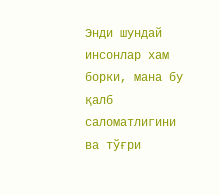Энди шундай инсонлар хам борки, мана бу қалб саломатлигини ва тўғри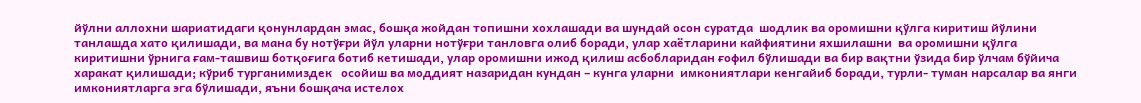йўлни аллохни шариатидаги қонунлардан эмас, бошқа жойдан топишни хохлашади ва шундай осон суратда  шодлик ва оромишни қўлга киритиш йўлини танлашда хато қилишади, ва мана бу нотўғри йўл уларни нотўғри танловга олиб боради, улар хаётларини кайфиятини яхшилашни  ва оромишни қўлга киритишни ўрнига ғам-ташвиш ботқоғига ботиб кетишади, улар оромишни ижод қилиш асбобларидан ғофил бўлишади ва бир вақтни ўзида бир ўлчам бўйича харакат қилишади; кўриб турганимиздек   осойиш ва моддият назаридан кундан – кунга уларни  имкониятлари кенгайиб боради, турли- туман нарсалар ва янги имкониятларга эга бўлишади, яъни бошқача истелох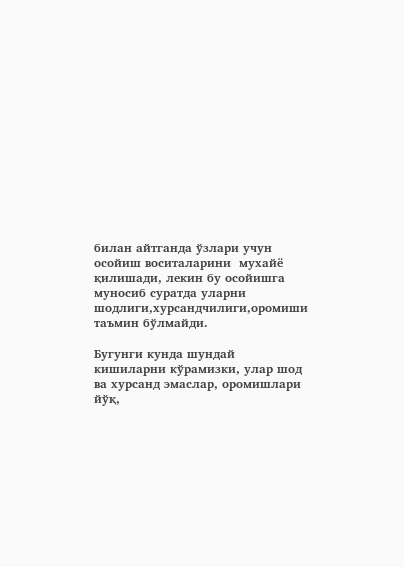билан айтганда ўзлари учун  осойиш воситаларини  мухайё қилишади, лекин бу осойишга муносиб суратда уларни шодлиги,хурсандчилиги,оромиши таъмин бўлмайди.

Бугунги кунда шундай кишиларни кўрамизки, улар шод ва хурсанд эмаслар, оромишлари йўқ,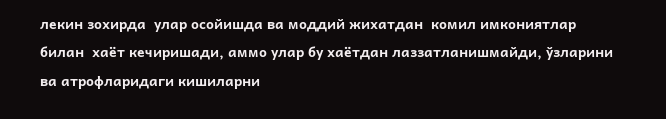лекин зохирда  улар осойишда ва моддий жихатдан  комил имкониятлар билан  хаёт кечиришади, аммо улар бу хаётдан лаззатланишмайди, ўзларини ва атрофларидаги кишиларни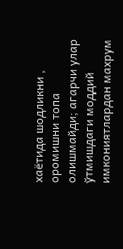хаётида шодликни , оромишни топа олишмайди; агарчи улар ўтмишдаги моддий имкониятлардан махрум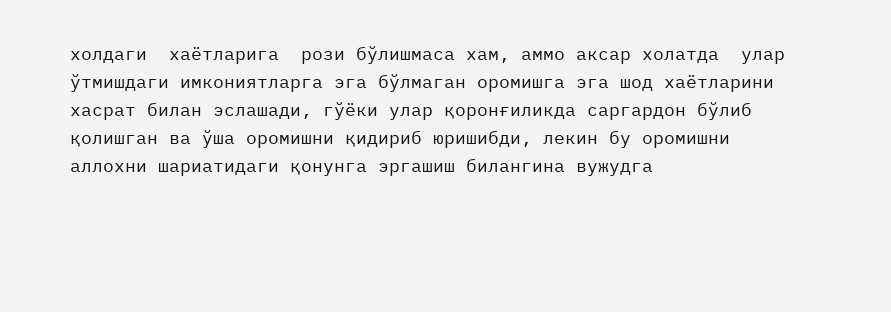холдаги  хаётларига  рози бўлишмаса хам, аммо аксар холатда  улар ўтмишдаги имкониятларга эга бўлмаган оромишга эга шод хаётларини хасрат билан эслашади, гўёки улар қоронғиликда саргардон бўлиб қолишган ва ўша оромишни қидириб юришибди, лекин бу оромишни аллохни шариатидаги қонунга эргашиш билангина вужудга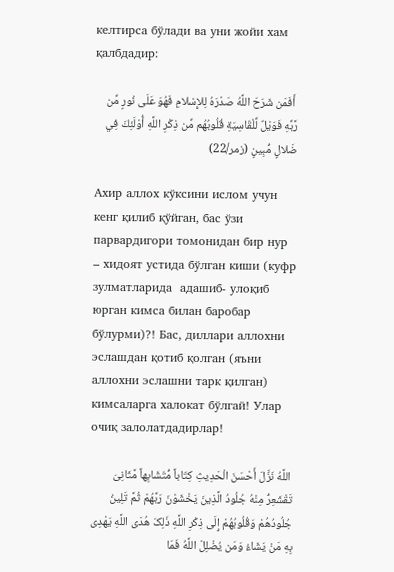келтирса бўлади ва уни жойи хам қалбдадир:

 أَفَمَن شَرَحَ اللَّهُ صَدْرَهُ لِلإِسْلامِ فَهُوَ عَلَى نُورٍ مِّن رَّبِّهِ فَوَيْلٌ لِّلْقَاسِيَةِ قُلُوبُهُم مِّن ذِكْرِ اللَّهِ أُوْلَئِكَ فِي ضَلالٍ مُّبِينٍ (زمر/22)

Ахир аллох кўксини ислом учун кенг қилиб қўйган, бас ўзи парвардигори томонидан бир нур – хидоят устида бўлган киши (куфр зулматларида  адашиб- улоқиб юрган кимса билан баробар бўлурми)?! Бас, диллари аллохни эслашдан қотиб қолган (яъни аллохни эслашни тарк қилган) кимсаларга халокат бўлгай! Улар очиқ залолатдадирлар!

 اللَّهُ نَزَّلَ أَحْسَنَ الْحَدِیثِ کِتَاباً مُّتَشَابِهاً مَّثَانِیَ تَقْشَعِرُّ مِنْهُ جُلُودُ الَّذِینَ یَخْشَوْنَ رَبَّهُمْ ثُمَّ تَلِینُ جُلُودُهُمْ وَقُلُوبُهُمْ إِلَى ذِکْرِ اللَّهِ ذَلِکَ هُدَى اللَّهِ یَهْدِی بِهِ مَنْ یَشَاءُ وَمَن یُضْلِلْ اللَّهُ فَمَا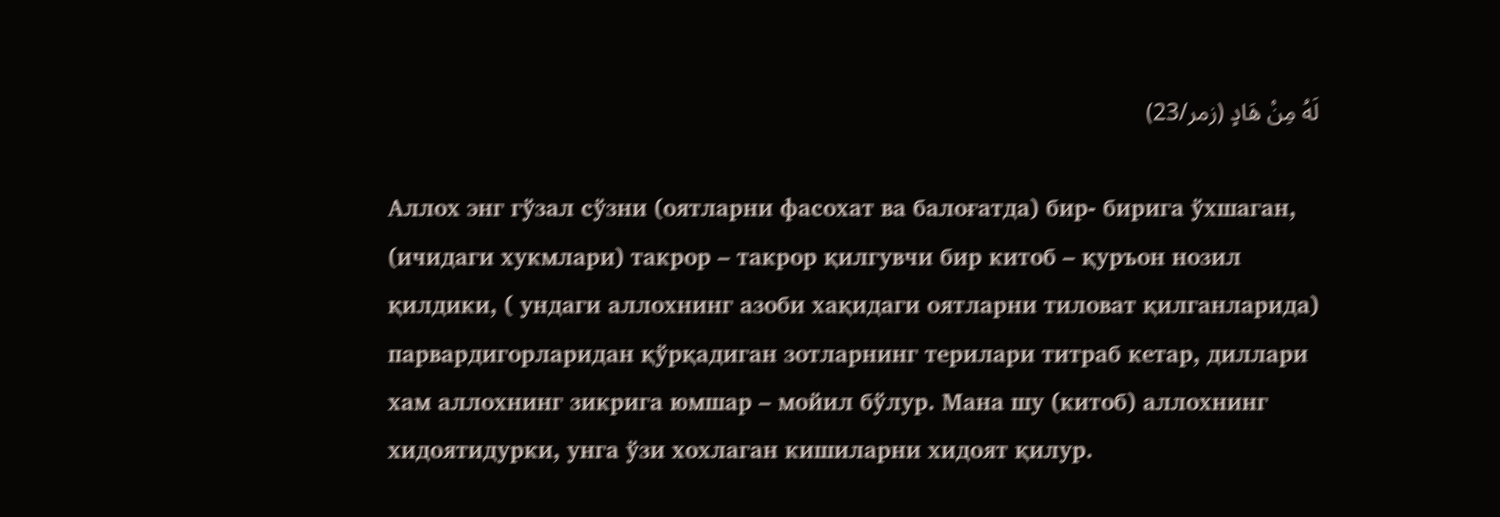لَهُ مِنْ هَادٍ (زمر/23)

Аллох энг гўзал сўзни (оятларни фасохат ва балоғатда) бир- бирига ўхшаган, (ичидаги хукмлари) такрор – такрор қилгувчи бир китоб – қуръон нозил қилдики, ( ундаги аллохнинг азоби хақидаги оятларни тиловат қилганларида) парвардигорларидан қўрқадиган зотларнинг терилари титраб кетар, диллари хам аллохнинг зикрига юмшар – мойил бўлур. Мана шу (китоб) аллохнинг хидоятидурки, унга ўзи хохлаган кишиларни хидоят қилур.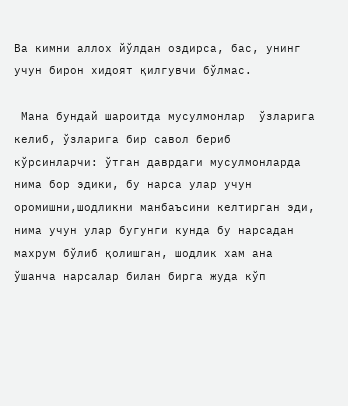Ва кимни аллох йўлдан оздирса, бас, унинг учун бирон хидоят қилгувчи бўлмас.

 Мана бундай шароитда мусулмонлар  ўзларига келиб, ўзларига бир савол бериб кўрсинларчи: ўтган даврдаги мусулмонларда нима бор эдики, бу нарса улар учун оромишни,шодликни манбаъсини келтирган эди, нима учун улар бугунги кунда бу нарсадан  махрум бўлиб қолишган, шодлик хам ана ўшанча нарсалар билан бирга жуда кўп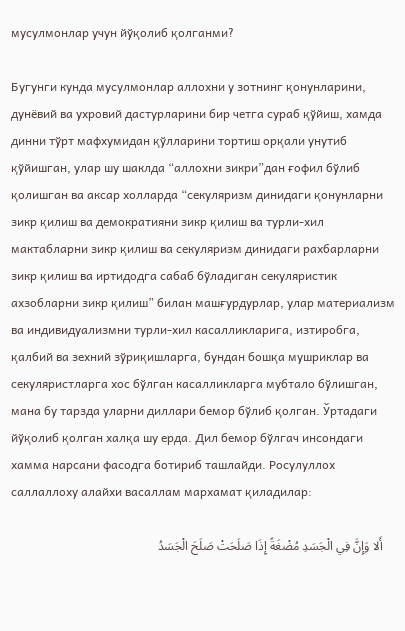мусулмонлар учун йўқолиб қолганми?

Бугунги кунда мусулмонлар аллохни у зотнинг қонунларини, дунёвий ва ухровий дастурларини бир четга сураб қўйиш, хамда динни тўрт мафхумидан қўлларини тортиш орқали унутиб қўйишган, улар шу шаклда “аллохни зикри”дан ғофил бўлиб қолишган ва аксар холларда “секуляризм динидаги қонунларни зикр қилиш ва демократияни зикр қилиш ва турли-хил мактабларни зикр қилиш ва секуляризм динидаги рахбарларни зикр қилиш ва иртидодга сабаб бўладиган секуляристик ахзобларни зикр қилиш” билан машғурдурлар, улар материализм ва индивидуализмни турли-хил касалликларига, изтиробга, қалбий ва зехний зўриқишларга, бундан бошқа мушриклар ва секуляристларга хос бўлган касалликларга мубтало бўлишган, мана бу тарзда уларни диллари бемор бўлиб қолган. Ўртадаги йўқолиб қолган халқа шу ерда. Дил бемор бўлгач инсондаги хамма нарсани фасодга ботириб ташлайди. Росулуллох саллаллоху алайхи васаллам мархамат қиладилар:

    أَلا وَإِنَّ فِي الْجَسَدِ مُضْغَةً إِذَا صَلَحَتْ صَلَحَ الْجَسَدُ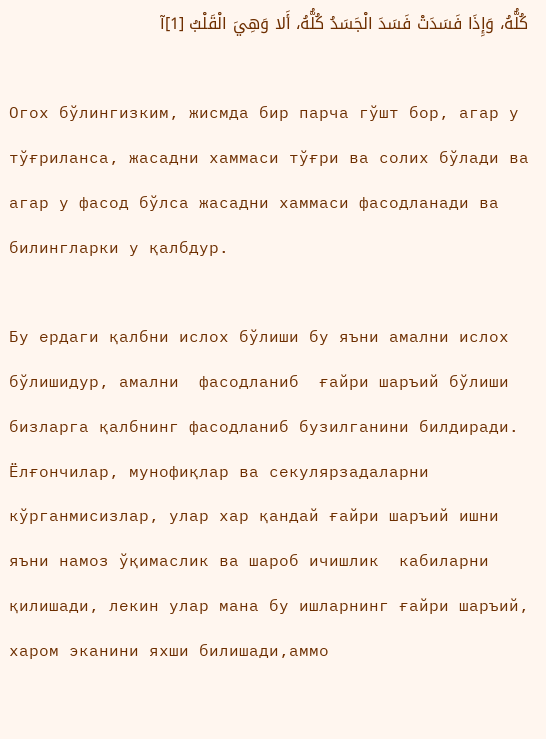كُلُّهُ، وَإِذَا فَسَدَتْ فَسَدَ الْجَسَدُ كُلُّهُ، أَلا وَهِيَ الْقَلْبُ [1]آ

Огох бўлингизким, жисмда бир парча гўшт бор, агар у тўғриланса, жасадни хаммаси тўғри ва солих бўлади ва агар у фасод бўлса жасадни хаммаси фасодланади ва билингларки у қалбдур.

Бу ердаги қалбни ислох бўлиши бу яъни амални ислох бўлишидур, амални  фасодланиб  ғайри шаръий бўлиши бизларга қалбнинг фасодланиб бузилганини билдиради. Ёлғончилар, мунофиқлар ва секулярзадаларни кўрганмисизлар, улар хар қандай ғайри шаръий ишни яъни намоз ўқимаслик ва шароб ичишлик  кабиларни  қилишади, лекин улар мана бу ишларнинг ғайри шаръий, харом эканини яхши билишади,аммо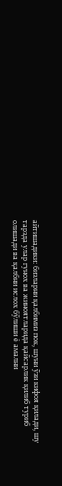айтишадики: бизларни қалбимиз пок, шуни ўзи кифоя қилади, шу тарзда улар гунох ва жиноятларида қайсарлик қилиб туриб олишади ва қалбни ислох бўлиши ё амални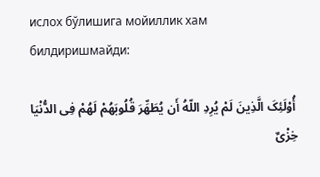ислох бўлишига мойиллик хам билдиришмайди:

 أُوْلَئِکَ الَّذِینَ لَمْ یُرِدِ اللّهُ أَن یُطَهِّرَ قُلُوبَهُمْ لَهُمْ فِی الدُّنْیَا خِزْیٌ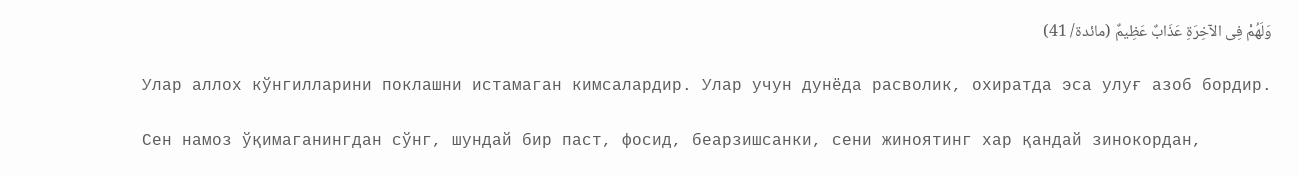وَلَهُمْ فِی الآخِرَةِ عَذَابٌ عَظِیمٌ (مائدة/ 41)

Улар аллох кўнгилларини поклашни истамаган кимсалардир. Улар учун дунёда расволик, охиратда эса улуғ азоб бордир.

Сен намоз ўқимаганингдан сўнг, шундай бир паст, фосид, беарзишсанки, сени жиноятинг хар қандай зинокордан,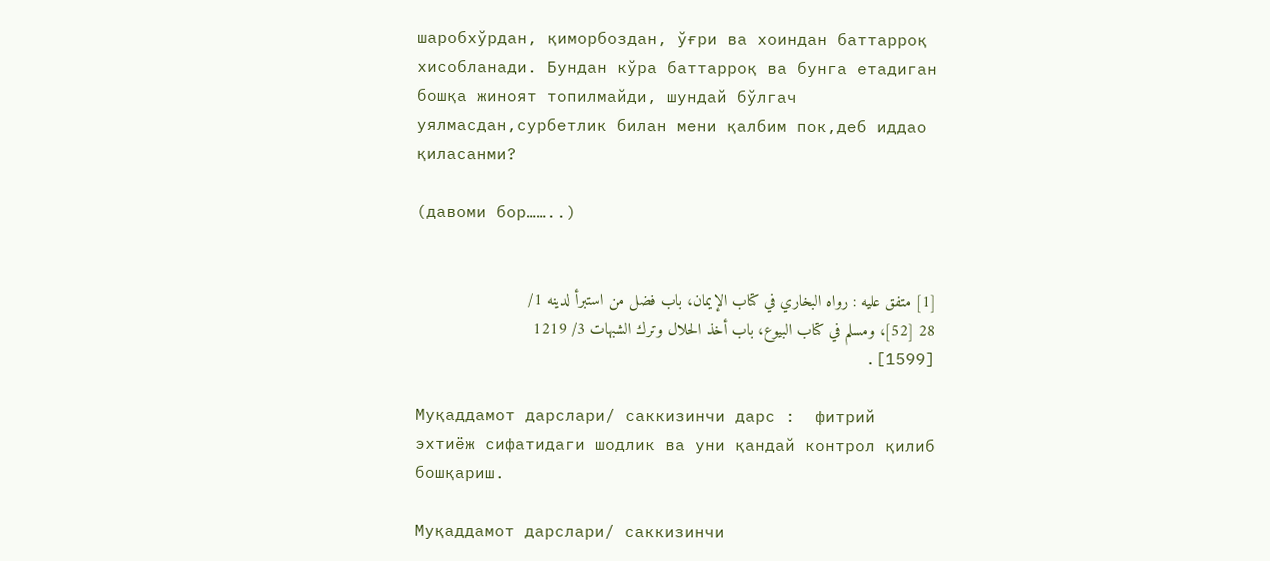шаробхўрдан, қиморбоздан, ўғри ва хоиндан баттарроқ хисобланади. Бундан кўра баттарроқ ва бунга етадиган бошқа жиноят топилмайди, шундай бўлгач уялмасдан,сурбетлик билан мени қалбим пок,деб иддао қиласанми?

(давоми бор……..)


[1] متفق علیه : رواه البخاري في كتاب الإيمان، باب فضل من استبرأ لدينه 1/ 28 [52]، ومسلم في كتاب البيوع، باب أخذ الحلال وترك الشبهات 3/ 1219 [1599].

Муқаддамот дарслари/ саккизинчи дарс :  фитрий эхтиёж сифатидаги шодлик ва уни қандай контрол қилиб бошқариш.

Муқаддамот дарслари/ саккизинчи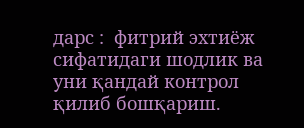дарс :  фитрий эхтиёж сифатидаги шодлик ва уни қандай контрол қилиб бошқариш.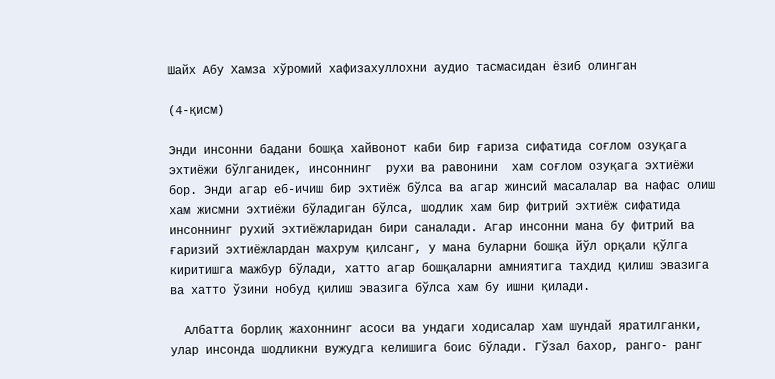Шайх Абу Хамза хўромий хафизахуллохни аудио тасмасидан ёзиб олинган

(4-қисм)

Энди инсонни бадани бошқа хайвонот каби бир ғариза сифатида соғлом озуқага эхтиёжи бўлганидек, инсоннинг  рухи ва равонини  хам соғлом озуқага эхтиёжи бор. Энди агар еб-ичиш бир эхтиёж бўлса ва агар жинсий масалалар ва нафас олиш хам жисмни эхтиёжи бўладиган бўлса, шодлик хам бир фитрий эхтиёж сифатида инсоннинг рухий эхтиёжларидан бири саналади. Агар инсонни мана бу фитрий ва ғаризий эхтиёжлардан махрум қилсанг, у мана буларни бошқа йўл орқали қўлга киритишга мажбур бўлади, хатто агар бошқаларни амниятига тахдид қилиш эвазига  ва хатто ўзини нобуд қилиш эвазига бўлса хам бу ишни қилади.

  Албатта борлиқ жахоннинг асоси ва ундаги ходисалар хам шундай яратилганки, улар инсонда шодликни вужудга келишига боис бўлади. Гўзал бахор, ранго- ранг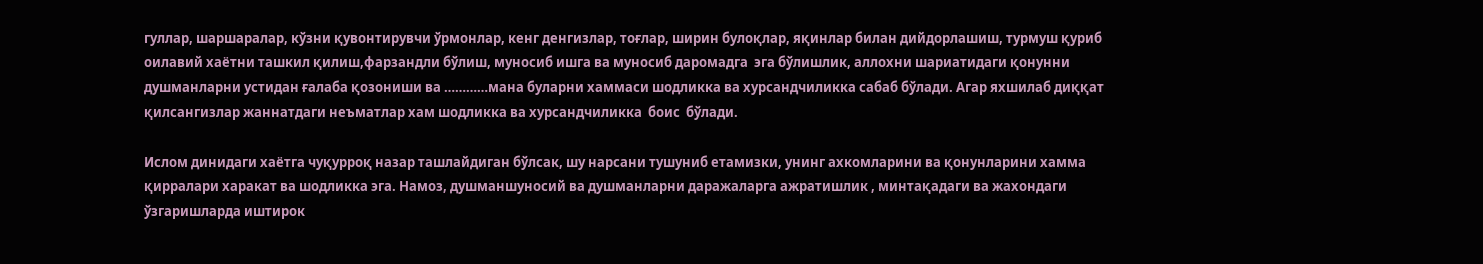гуллар, шаршаралар, кўзни қувонтирувчи ўрмонлар, кенг денгизлар, тоғлар, ширин булоқлар, яқинлар билан дийдорлашиш, турмуш қуриб оилавий хаётни ташкил қилиш,фарзандли бўлиш, муносиб ишга ва муносиб даромадга  эга бўлишлик, аллохни шариатидаги қонунни душманларни устидан ғалаба қозониши ва …………мана буларни хаммаси шодликка ва хурсандчиликка сабаб бўлади. Агар яхшилаб диққат қилсангизлар жаннатдаги неъматлар хам шодликка ва хурсандчиликка  боис  бўлади.

Ислом динидаги хаётга чуқурроқ назар ташлайдиган бўлсак, шу нарсани тушуниб етамизки, унинг ахкомларини ва қонунларини хамма қирралари харакат ва шодликка эга. Намоз, душманшуносий ва душманларни даражаларга ажратишлик , минтақадаги ва жахондаги ўзгаришларда иштирок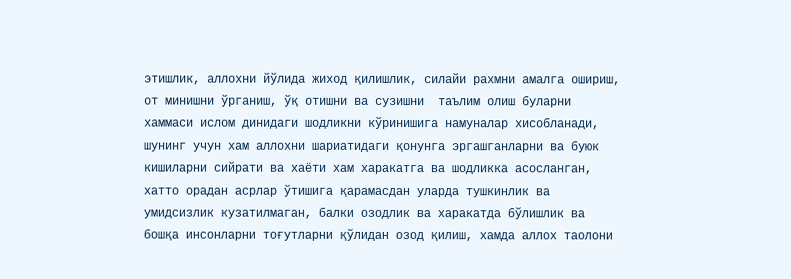этишлик, аллохни йўлида жиход қилишлик, силайи рахмни амалга ошириш, от минишни ўрганиш, ўқ отишни ва сузишни  таълим олиш буларни хаммаси ислом динидаги шодликни кўринишига намуналар хисобланади, шунинг учун хам аллохни шариатидаги қонунга эргашганларни ва буюк кишиларни сийрати ва хаёти хам харакатга ва шодликка асосланган, хатто орадан асрлар ўтишига қарамасдан уларда тушкинлик ва умидсизлик кузатилмаган, балки озодлик ва харакатда бўлишлик ва бошқа инсонларни тоғутларни қўлидан озод қилиш, хамда аллох таолони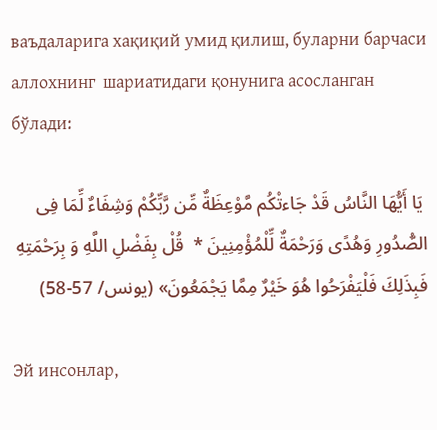ваъдаларига хақиқий умид қилиш, буларни барчаси  аллохнинг  шариатидаги қонунига асосланган бўлади:

 یَا أَیُّهَا النَّاسُ قَدْ جَاءتْکُم مَّوْعِظَةٌ مِّن رَّبِّکُمْ وَشِفَاءٌ لِّمَا فِی الصُّدُورِ وَهُدًى وَرَحْمَةٌ لِّلْمُؤْمِنِینَ *  قُلْ بِفَضْلِ اللَّهِ وَ بِرَحْمَتِهِ فَبِذَلِكَ فَلْيَفْرَحُوا هُوَ خَيْرٌ مِمَّا يَجْمَعُونَ» (يونس/ 57-58)

Эй инсонлар,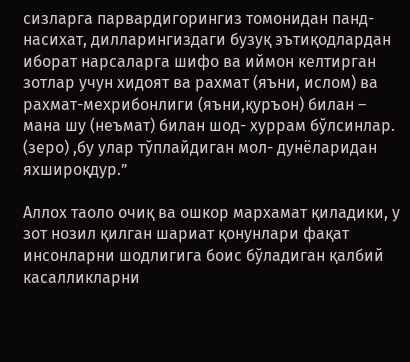сизларга парвардигорингиз томонидан панд- насихат, дилларингиздаги бузуқ эътиқодлардан иборат нарсаларга шифо ва иймон келтирган зотлар учун хидоят ва рахмат (яъни, ислом) ва рахмат-мехрибонлиги (яъни,қуръон) билан – мана шу (неъмат) билан шод- хуррам бўлсинлар. (зеро) ,бу улар тўплайдиган мол- дунёларидан яхшироқдур.”

Аллох таоло очиқ ва ошкор мархамат қиладики, у зот нозил қилган шариат қонунлари фақат инсонларни шодлигига боис бўладиган қалбий касалликларни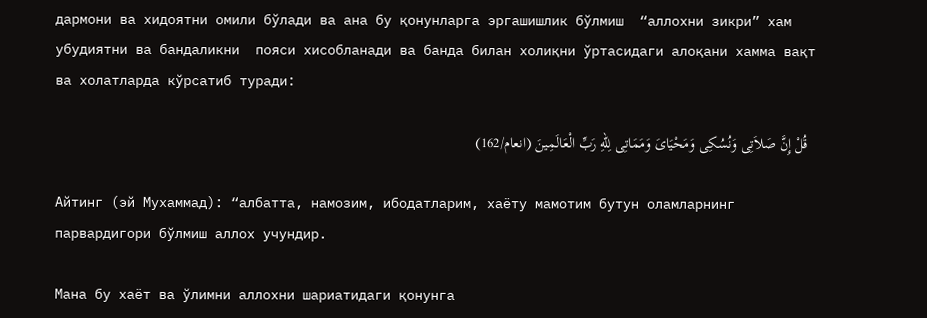дармони ва хидоятни омили бўлади ва ана бу қонунларга эргашишлик бўлмиш  “аллохни зикри” хам убудиятни ва бандаликни  пояси хисобланади ва банда билан холиқни ўртасидаги алоқани хамма вақт ва холатларда кўрсатиб туради:

  قُلْ إِنَّ صَلاَتِی وَنُسُکِی وَمَحْیَایَ وَمَمَاتِی لِلّهِ رَبِّ الْعَالَمِینَ (انعام/162)

Айтинг (эй Мухаммад): “албатта, намозим, ибодатларим, хаёту мамотим бутун оламларнинг парвардигори бўлмиш аллох учундир.

Мана бу хаёт ва ўлимни аллохни шариатидаги қонунга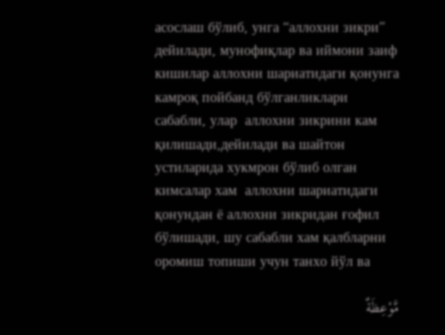асослаш бўлиб, унга “аллохни зикри” дейилади, мунофиқлар ва иймони заиф кишилар аллохни шариатидаги қонунга камроқ пойбанд бўлганликлари сабабли, улар  аллохни зикрини кам қилишади,дейилади ва шайтон устиларида хукмрон бўлиб олган кимсалар хам  аллохни шариатидаги қонундан ё аллохни зикридан ғофил бўлишади, шу сабабли хам қалбларни оромиш топиши учун танхо йўл ва

مَّوْعِظَةٌ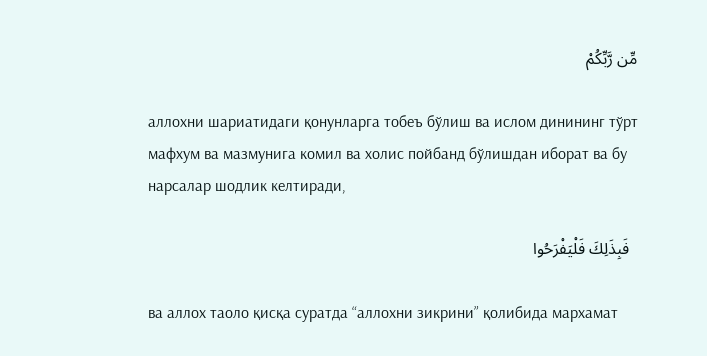مِّن رَّبِّکُمْ

аллохни шариатидаги қонунларга тобеъ бўлиш ва ислом динининг тўрт мафхум ва мазмунига комил ва холис пойбанд бўлишдан иборат ва бу нарсалар шодлик келтиради,

  فَبِذَلِكَ فَلْيَفْرَحُوا

ва аллох таоло қисқа суратда “аллохни зикрини” қолибида мархамат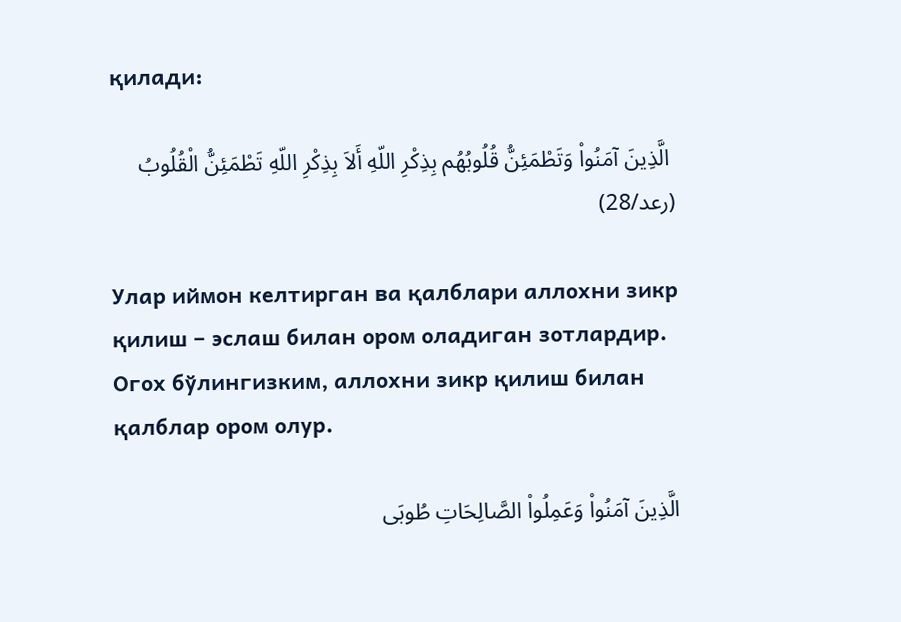қилади:

 الَّذِینَ آمَنُواْ وَتَطْمَئِنُّ قُلُوبُهُم بِذِکْرِ اللّهِ أَلاَ بِذِکْرِ اللّهِ تَطْمَئِنُّ الْقُلُوبُ (رعد/28)

Улар иймон келтирган ва қалблари аллохни зикр қилиш – эслаш билан ором оладиган зотлардир. Огох бўлингизким, аллохни зикр қилиш билан қалблар ором олур.

الَّذِینَ آمَنُواْ وَعَمِلُواْ الصَّالِحَاتِ طُوبَى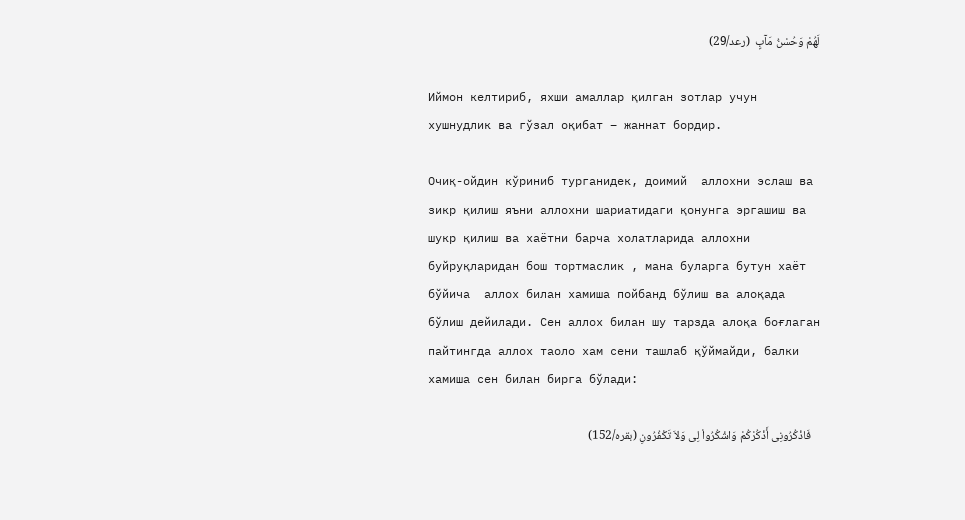لَهُمْ وَحُسْنُ مَآبٍ  (رعد/29)

Иймон келтириб, яхши амаллар қилган зотлар учун хушнудлик ва гўзал оқибат – жаннат бордир.

Очиқ-ойдин кўриниб турганидек, доимий  аллохни эслаш ва зикр қилиш яъни аллохни шариатидаги қонунга эргашиш ва шукр қилиш ва хаётни барча холатларида аллохни буйруқларидан бош тортмаслик , мана буларга бутун хаёт бўйича  аллох билан хамиша пойбанд бўлиш ва алоқада бўлиш дейилади. Сен аллох билан шу тарзда алоқа боғлаган пайтингда аллох таоло хам сени ташлаб қўймайди, балки хамиша сен билан бирга бўлади:

   فَاذْکُرُونِی أَذْکُرْکُمْ وَاشْکُرُواْ لِی وَلاَ تَکْفُرُونِ (بقره/152)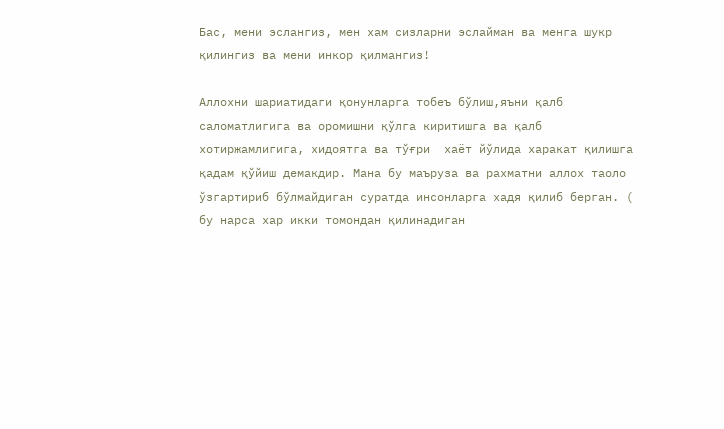Бас, мени эслангиз, мен хам сизларни эслайман ва менга шукр қилингиз ва мени инкор қилмангиз!

Аллохни шариатидаги қонунларга тобеъ бўлиш,яъни қалб саломатлигига ва оромишни қўлга киритишга ва қалб хотиржамлигига, хидоятга ва тўғри  хаёт йўлида харакат қилишга қадам қўйиш демакдир. Мана бу маъруза ва рахматни аллох таоло ўзгартириб бўлмайдиган суратда инсонларга хадя қилиб берган. ( бу нарса хар икки томондан қилинадиган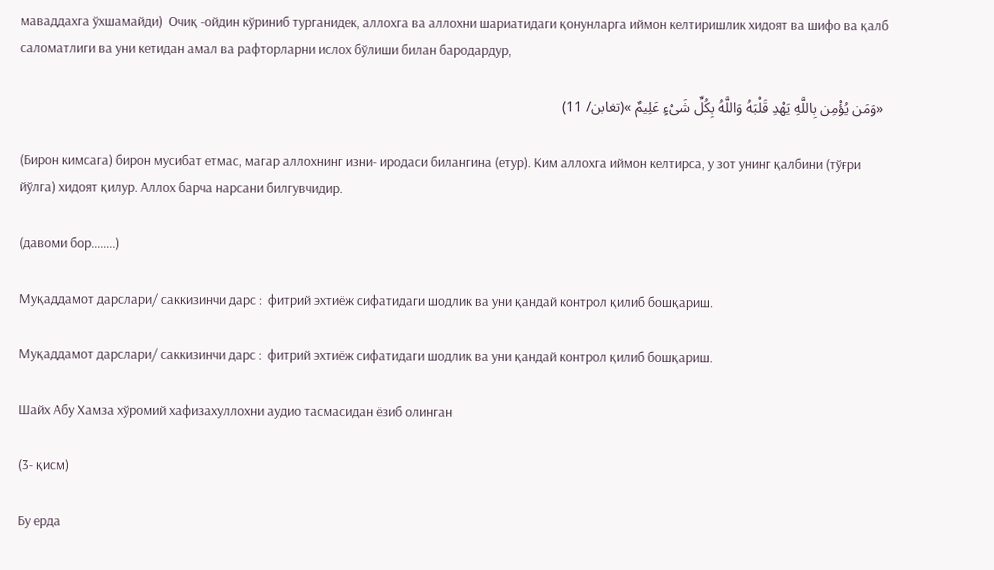маваддахга ўхшамайди)  Очиқ -ойдин кўриниб турганидек, аллохга ва аллохни шариатидаги қонунларга иймон келтиришлик хидоят ва шифо ва қалб саломатлиги ва уни кетидан амал ва рафторларни ислох бўлиши билан бародардур,

 «وَمَن یُؤْمِن بِاللَّهِ یَهْدِ قَلْبَهُ وَاللَّهُ بِکُلِّ شَیْءٍ عَلِیمٌ »(تغابن/ 11)

(Бирон кимсага) бирон мусибат етмас, магар аллохнинг изни- иродаси билангина (етур). Ким аллохга иймон келтирса, у зот унинг қалбини (тўғри йўлга) хидоят қилур. Аллох барча нарсани билгувчидир.

(давоми бор……..)

Муқаддамот дарслари/ саккизинчи дарс :  фитрий эхтиёж сифатидаги шодлик ва уни қандай контрол қилиб бошқариш.

Муқаддамот дарслари/ саккизинчи дарс :  фитрий эхтиёж сифатидаги шодлик ва уни қандай контрол қилиб бошқариш.

Шайх Абу Хамза хўромий хафизахуллохни аудио тасмасидан ёзиб олинган

(3- қисм)

Бу ерда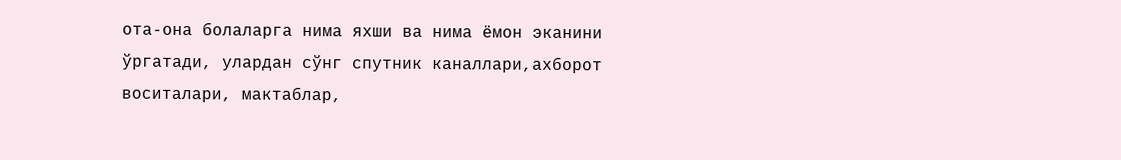ота-она болаларга нима яхши ва нима ёмон эканини ўргатади, улардан сўнг спутник каналлари,ахборот воситалари, мактаблар,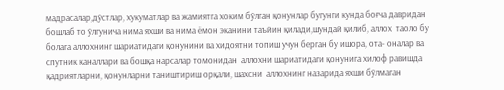мадрасалар,дўстлар, хукуматлар ва жамиятга хоким бўлган қонунлар бугунги кунда боғча давридан бошлаб то ўлгунича нима яхши ва нима ёмон эканини таъйин қилади,шундай қилиб, аллох  таоло бу болага аллохнинг шариатидаги қонунини ва хидоятни топиш учун берган бу ишора, ота- оналар ва спутник каналлари ва бошқа нарсалар томонидан  аллохни шариатидаги қонунига хилоф равишда қадриятларни, қонунларни таништириш орқали, шахсни  аллохнинг назарида яхши бўлмаган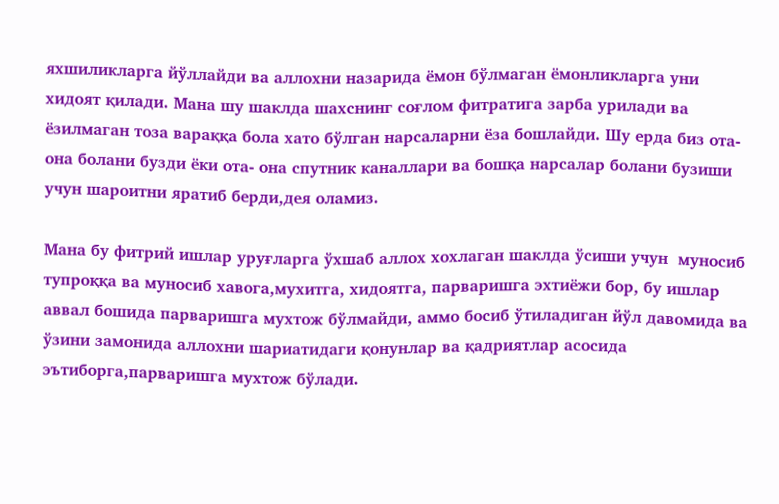яхшиликларга йўллайди ва аллохни назарида ёмон бўлмаган ёмонликларга уни хидоят қилади. Мана шу шаклда шахснинг соғлом фитратига зарба урилади ва ёзилмаган тоза вараққа бола хато бўлган нарсаларни ёза бошлайди. Шу ерда биз ота- она болани бузди ёки ота- она спутник каналлари ва бошқа нарсалар болани бузиши учун шароитни яратиб берди,дея оламиз.

Мана бу фитрий ишлар уруғларга ўхшаб аллох хохлаган шаклда ўсиши учун  муносиб тупроққа ва муносиб хавога,мухитга, хидоятга, парваришга эхтиёжи бор, бу ишлар аввал бошида парваришга мухтож бўлмайди, аммо босиб ўтиладиган йўл давомида ва ўзини замонида аллохни шариатидаги қонунлар ва қадриятлар асосида  эътиборга,парваришга мухтож бўлади.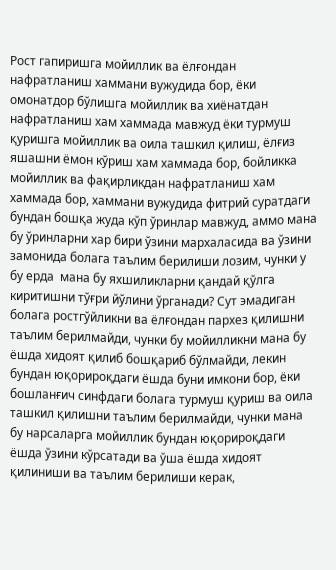Рост гапиришга мойиллик ва ёлғондан нафратланиш хаммани вужудида бор, ёки омонатдор бўлишга мойиллик ва хиёнатдан нафратланиш хам хаммада мавжуд ёки турмуш қуришга мойиллик ва оила ташкил қилиш, ёлғиз яшашни ёмон кўриш хам хаммада бор, бойликка мойиллик ва фақирликдан нафратланиш хам хаммада бор, хаммани вужудида фитрий суратдаги бундан бошқа жуда кўп ўринлар мавжуд, аммо мана бу ўринларни хар бири ўзини мархаласида ва ўзини замонида болага таълим берилиши лозим, чунки у бу ерда  мана бу яхшиликларни қандай қўлга киритишни тўғри йўлини ўрганади? Сут эмадиган  болага ростгўйликни ва ёлғондан пархез қилишни таълим берилмайди, чунки бу мойилликни мана бу ёшда хидоят қилиб бошқариб бўлмайди, лекин бундан юқорироқдаги ёшда буни имкони бор, ёки бошланғич синфдаги болага турмуш қуриш ва оила ташкил қилишни таълим берилмайди, чунки мана бу нарсаларга мойиллик бундан юқорироқдаги ёшда ўзини кўрсатади ва ўша ёшда хидоят қилиниши ва таълим берилиши керак,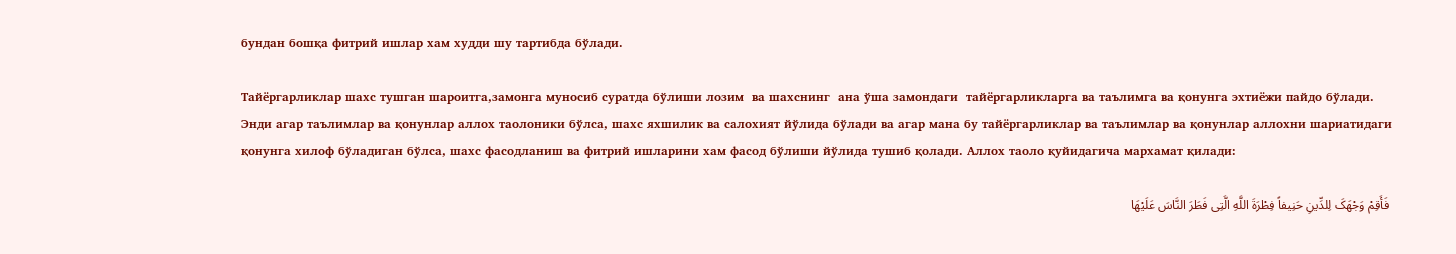бундан бошқа фитрий ишлар хам худди шу тартибда бўлади.

Тайёргарликлар шахс тушган шароитга,замонга муносиб суратда бўлиши лозим  ва шахснинг  ана ўша замондаги  тайёргарликларга ва таълимга ва қонунга эхтиёжи пайдо бўлади. Энди агар таълимлар ва қонунлар аллох таолоники бўлса, шахс яхшилик ва салохият йўлида бўлади ва агар мана бу тайёргарликлар ва таълимлар ва қонунлар аллохни шариатидаги қонунга хилоф бўладиган бўлса, шахс фасодланиш ва фитрий ишларини хам фасод бўлиши йўлида тушиб қолади. Аллох таоло қуйидагича мархамат қилади:

 فَأَقِمْ وَجْهَکَ لِلدِّینِ حَنِیفاً فِطْرَةَ اللَّهِ الَّتِی فَطَرَ النَّاسَ عَلَیْهَا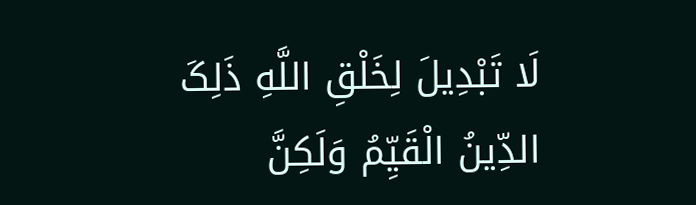لَا تَبْدِیلَ لِخَلْقِ اللَّهِ ذَلِکَ الدِّینُ الْقَیِّمُ وَلَکِنَّ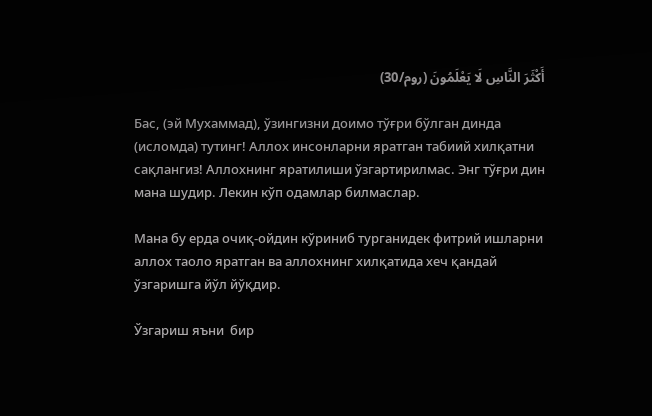أَکْثَرَ النَّاسِ لَا یَعْلَمُونَ (روم/30)

Бас, (эй Мухаммад), ўзингизни доимо тўғри бўлган динда (исломда) тутинг! Аллох инсонларни яратган табиий хилқатни сақлангиз! Аллохнинг яратилиши ўзгартирилмас. Энг тўғри дин мана шудир. Лекин кўп одамлар билмаслар.

Мана бу ерда очиқ-ойдин кўриниб турганидек фитрий ишларни аллох таоло яратган ва аллохнинг хилқатида хеч қандай ўзгаришга йўл йўқдир.

Ўзгариш яъни  бир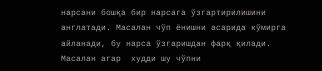нарсани бошқа бир нарсага ўзгартирилишини англатади. Масалан чўп ёнишни асарида кўмирга айланади, бу нарса ўзгаришдан фарқ қилади. Масалан агар  худди шу чўпни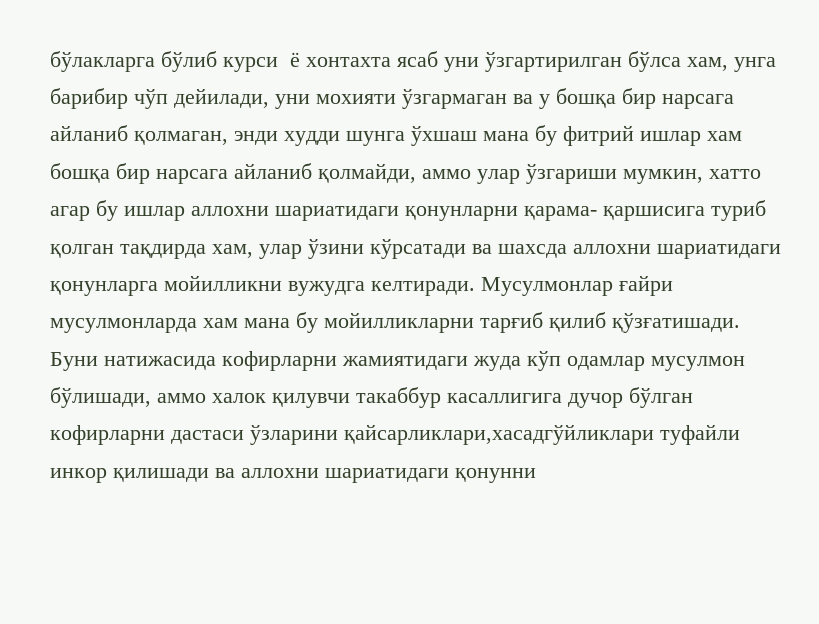бўлакларга бўлиб курси  ё хонтахта ясаб уни ўзгартирилган бўлса хам, унга барибир чўп дейилади, уни мохияти ўзгармаган ва у бошқа бир нарсага айланиб қолмаган, энди худди шунга ўхшаш мана бу фитрий ишлар хам бошқа бир нарсага айланиб қолмайди, аммо улар ўзгариши мумкин, хатто агар бу ишлар аллохни шариатидаги қонунларни қарама- қаршисига туриб қолган тақдирда хам, улар ўзини кўрсатади ва шахсда аллохни шариатидаги қонунларга мойилликни вужудга келтиради. Мусулмонлар ғайри мусулмонларда хам мана бу мойилликларни тарғиб қилиб қўзғатишади. Буни натижасида кофирларни жамиятидаги жуда кўп одамлар мусулмон бўлишади, аммо халок қилувчи такаббур касаллигига дучор бўлган кофирларни дастаси ўзларини қайсарликлари,хасадгўйликлари туфайли инкор қилишади ва аллохни шариатидаги қонунни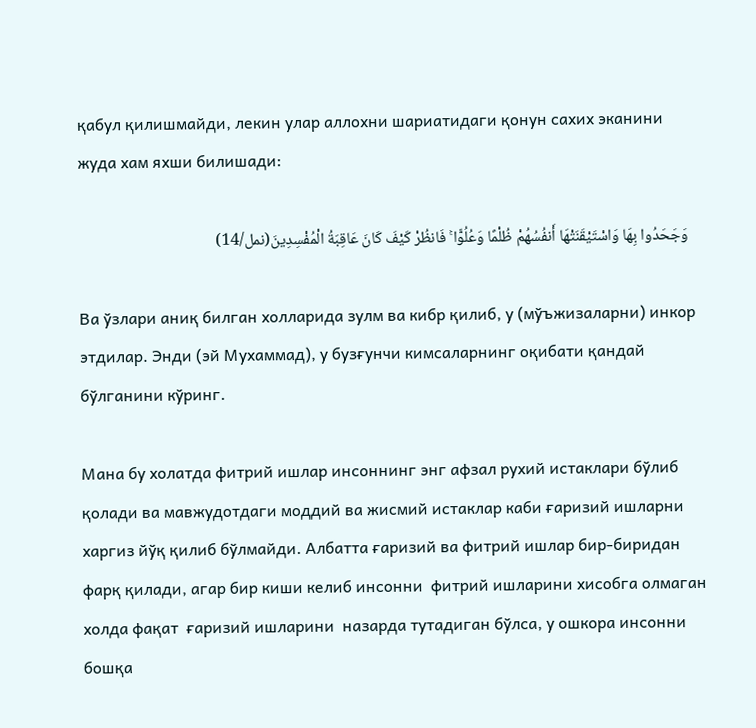қабул қилишмайди, лекин улар аллохни шариатидаги қонун сахих эканини жуда хам яхши билишади:

    وَجَحَدُوا بِهَا وَاسْتَيْقَنَتْهَا أَنفُسُهُمْ ظُلْمًا وَعُلُوًّا ۚ فَانظُرْ كَيْفَ كَانَ عَاقِبَةُ الْمُفْسِدِينَ(نمل/14)

Ва ўзлари аниқ билган холларида зулм ва кибр қилиб, у (мўъжизаларни) инкор этдилар. Энди (эй Мухаммад), у бузғунчи кимсаларнинг оқибати қандай бўлганини кўринг.

Мана бу холатда фитрий ишлар инсоннинг энг афзал рухий истаклари бўлиб қолади ва мавжудотдаги моддий ва жисмий истаклар каби ғаризий ишларни  харгиз йўқ қилиб бўлмайди. Албатта ғаризий ва фитрий ишлар бир-биридан фарқ қилади, агар бир киши келиб инсонни  фитрий ишларини хисобга олмаган холда фақат  ғаризий ишларини  назарда тутадиган бўлса, у ошкора инсонни бошқа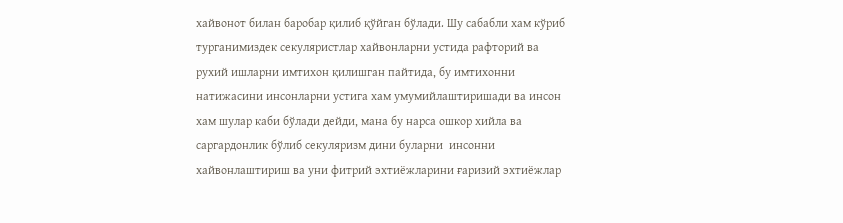хайвонот билан баробар қилиб қўйган бўлади. Шу сабабли хам кўриб турганимиздек секуляристлар хайвонларни устида рафторий ва рухий ишларни имтихон қилишган пайтида, бу имтихонни натижасини инсонларни устига хам умумийлаштиришади ва инсон хам шулар каби бўлади дейди, мана бу нарса ошкор хийла ва саргардонлик бўлиб секуляризм дини буларни  инсонни хайвонлаштириш ва уни фитрий эхтиёжларини ғаризий эхтиёжлар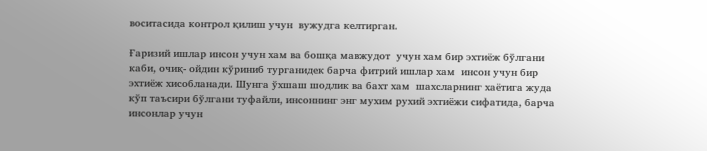воситасида контрол қилиш учун  вужудга келтирган.

Ғаризий ишлар инсон учун хам ва бошқа мавжудот  учун хам бир эхтиёж бўлгани каби, очиқ- ойдин кўриниб турганидек барча фитрий ишлар хам  инсон учун бир эхтиёж хисобланади. Шунга ўхшаш шодлик ва бахт хам  шахсларнинг хаётига жуда кўп таъсири бўлгани туфайли, инсоннинг энг мухим рухий эхтиёжи сифатида, барча инсонлар учун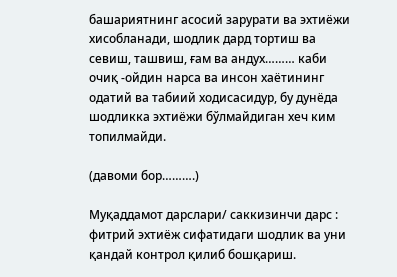башариятнинг асосий зарурати ва эхтиёжи хисобланади, шодлик дард тортиш ва севиш, ташвиш, ғам ва андух……… каби очиқ -ойдин нарса ва инсон хаётининг одатий ва табиий ходисасидур, бу дунёда шодликка эхтиёжи бўлмайдиган хеч ким топилмайди.

(давоми бор……….)

Муқаддамот дарслари/ саккизинчи дарс :  фитрий эхтиёж сифатидаги шодлик ва уни қандай контрол қилиб бошқариш.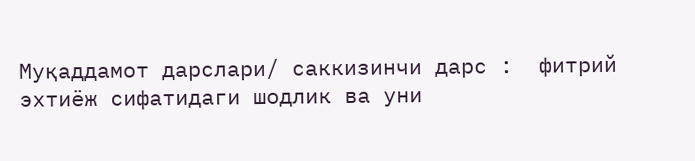Муқаддамот дарслари/ саккизинчи дарс :  фитрий эхтиёж сифатидаги шодлик ва уни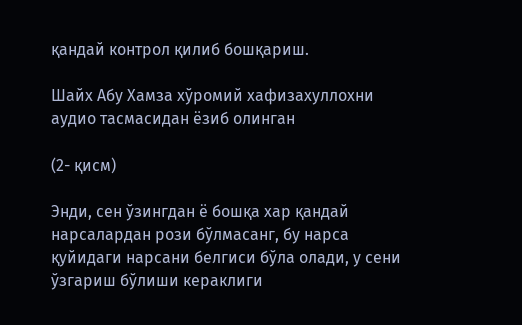қандай контрол қилиб бошқариш.

Шайх Абу Хамза хўромий хафизахуллохни аудио тасмасидан ёзиб олинган

(2- қисм)

Энди, сен ўзингдан ё бошқа хар қандай нарсалардан рози бўлмасанг, бу нарса қуйидаги нарсани белгиси бўла олади, у сени  ўзгариш бўлиши кераклиги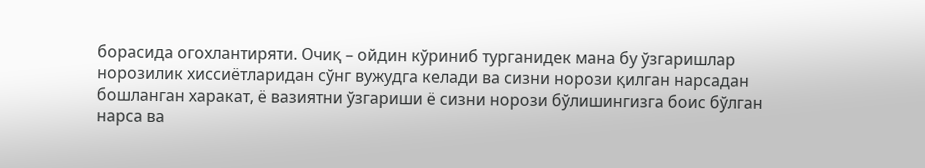борасида огохлантиряти. Очиқ – ойдин кўриниб турганидек мана бу ўзгаришлар норозилик хиссиётларидан сўнг вужудга келади ва сизни норози қилган нарсадан бошланган харакат, ё вазиятни ўзгариши ё сизни норози бўлишингизга боис бўлган нарса ва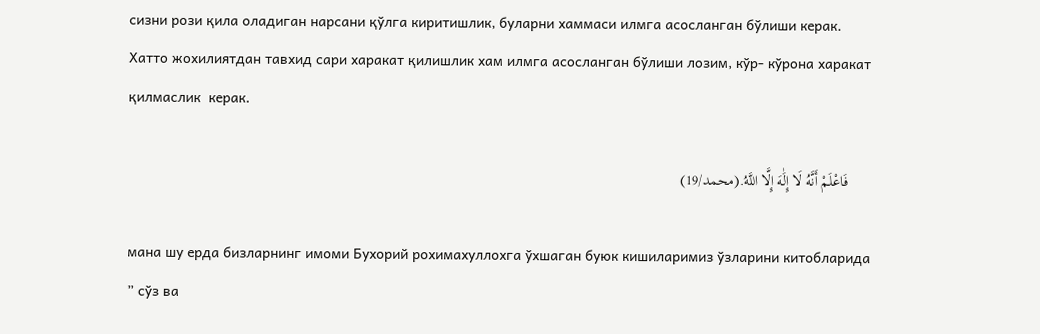сизни рози қила оладиган нарсани қўлга киритишлик, буларни хаммаси илмга асосланган бўлиши керак. Хатто жохилиятдан тавхид сари харакат қилишлик хам илмга асосланган бўлиши лозим, кўр- кўрона харакат қилмаслик  керак.

      فَاعْلَمْ أَنَّهُ لَا إِلَٰهَ إِلَّا اللَّهُ.(محمد/19)

мана шу ерда бизларнинг имоми Бухорий рохимахуллохга ўхшаган буюк кишиларимиз ўзларини китобларида ” сўз ва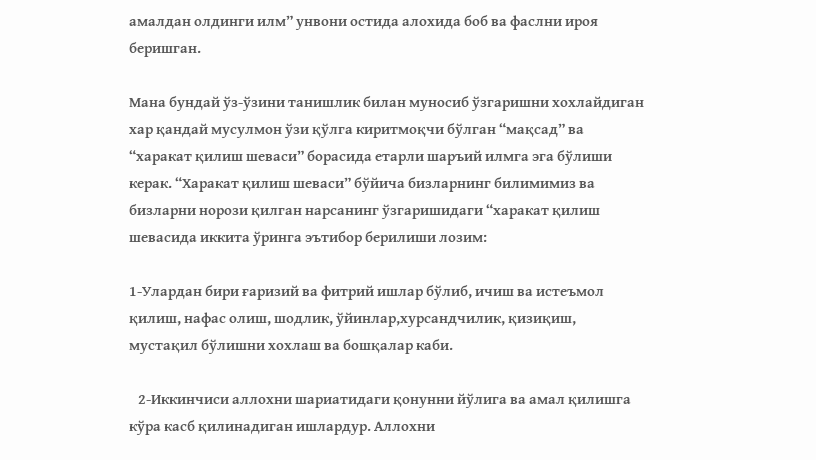амалдан олдинги илм” унвони остида алохида боб ва фаслни ироя  беришган.

Мана бундай ўз-ўзини танишлик билан муносиб ўзгаришни хохлайдиган хар қандай мусулмон ўзи қўлга киритмоқчи бўлган “мақсад” ва “харакат қилиш шеваси” борасида етарли шаръий илмга эга бўлиши керак. “Харакат қилиш шеваси” бўйича бизларнинг билимимиз ва бизларни норози қилган нарсанинг ўзгаришидаги “харакат қилиш шевасида иккита ўринга эътибор берилиши лозим:

1-Улардан бири ғаризий ва фитрий ишлар бўлиб, ичиш ва истеъмол қилиш, нафас олиш, шодлик, ўйинлар,хурсандчилик, қизиқиш, мустақил бўлишни хохлаш ва бошқалар каби.

   2-Иккинчиси аллохни шариатидаги қонунни йўлига ва амал қилишга кўра касб қилинадиган ишлардур. Аллохни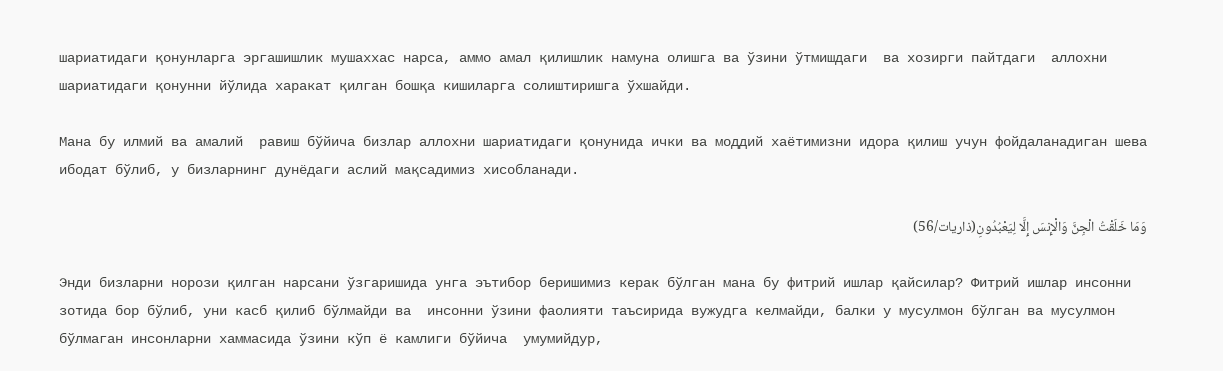шариатидаги қонунларга эргашишлик мушаххас нарса, аммо амал қилишлик намуна олишга ва ўзини ўтмишдаги  ва хозирги пайтдаги  аллохни шариатидаги қонунни йўлида харакат қилган бошқа кишиларга солиштиришга ўхшайди.

Мана бу илмий ва амалий  равиш бўйича бизлар аллохни шариатидаги қонунида ички ва моддий хаётимизни идора қилиш учун фойдаланадиган шева ибодат бўлиб, у бизларнинг дунёдаги аслий мақсадимиз хисобланади.

وَمَا خَلَقْتُ الْجِنَّ وَالْإِنسَ إِلَّا لِيَعْبُدُونِ(ذاریات/56)

Энди бизларни норози қилган нарсани ўзгаришида унга эътибор беришимиз керак бўлган мана бу фитрий ишлар қайсилар? Фитрий ишлар инсонни зотида бор бўлиб, уни касб қилиб бўлмайди ва  инсонни ўзини фаолияти таъсирида вужудга келмайди, балки у мусулмон бўлган ва мусулмон бўлмаган инсонларни хаммасида ўзини кўп ё камлиги бўйича  умумийдур,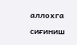аллохга сиғиниш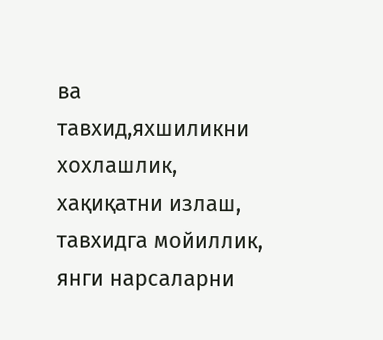ва тавхид,яхшиликни хохлашлик, хақиқатни излаш, тавхидга мойиллик, янги нарсаларни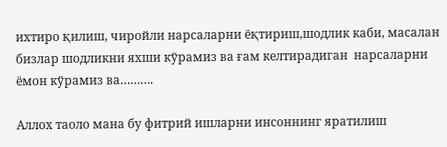ихтиро қилиш, чиройли нарсаларни ёқтириш,шодлик каби, масалан бизлар шодликни яхши кўрамиз ва ғам келтирадиган  нарсаларни ёмон кўрамиз ва……….

Аллох таоло мана бу фитрий ишларни инсоннинг яратилиш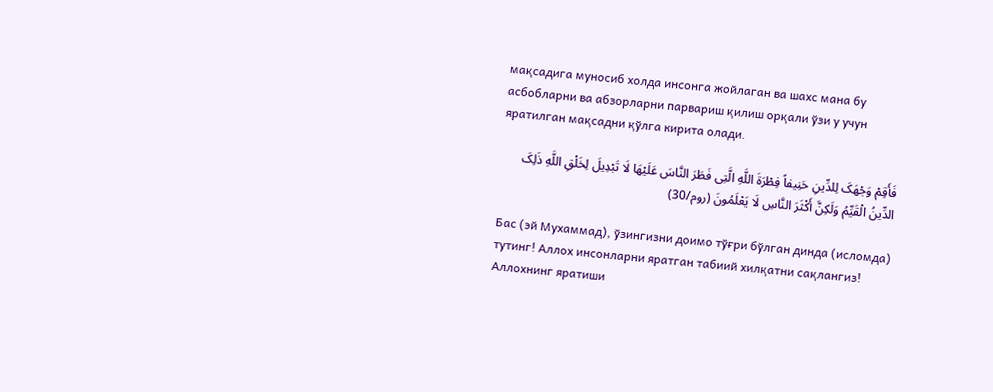мақсадига муносиб холда инсонга жойлаган ва шахс мана бу асбобларни ва абзорларни парвариш қилиш орқали ўзи у учун яратилган мақсадни қўлга кирита олади.

فَأَقِمْ وَجْهَکَ لِلدِّینِ حَنِیفاً فِطْرَةَ اللَّهِ الَّتِی فَطَرَ النَّاسَ عَلَیْهَا لَا تَبْدِیلَ لِخَلْقِ اللَّهِ ذَلِکَ الدِّینُ الْقَیِّمُ وَلَکِنَّ أَکْثَرَ النَّاسِ لَا یَعْلَمُونَ (روم/30)

Бас (эй Мухаммад), ўзингизни доимо тўғри бўлган динда (исломда) тутинг! Аллох инсонларни яратган табиий хилқатни сақлангиз! Аллохнинг яратиши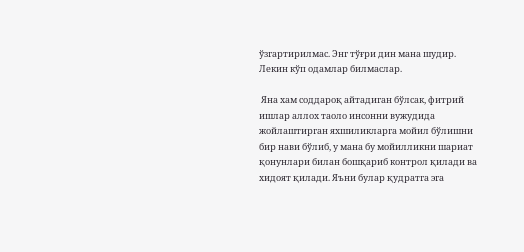ўзгартирилмас. Энг тўғри дин мана шудир. Лекин кўп одамлар билмаслар.

 Яна хам соддароқ айтадиган бўлсак, фитрий ишлар аллох таоло инсонни вужудида жойлаштирган яхшиликларга мойил бўлишни бир нави бўлиб, у мана бу мойилликни шариат қонунлари билан бошқариб контрол қилади ва хидоят қилади. Яъни булар қудратга эга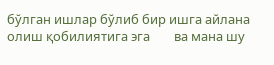бўлган ишлар бўлиб бир ишга айлана олиш қобилиятига эга        ва мана шу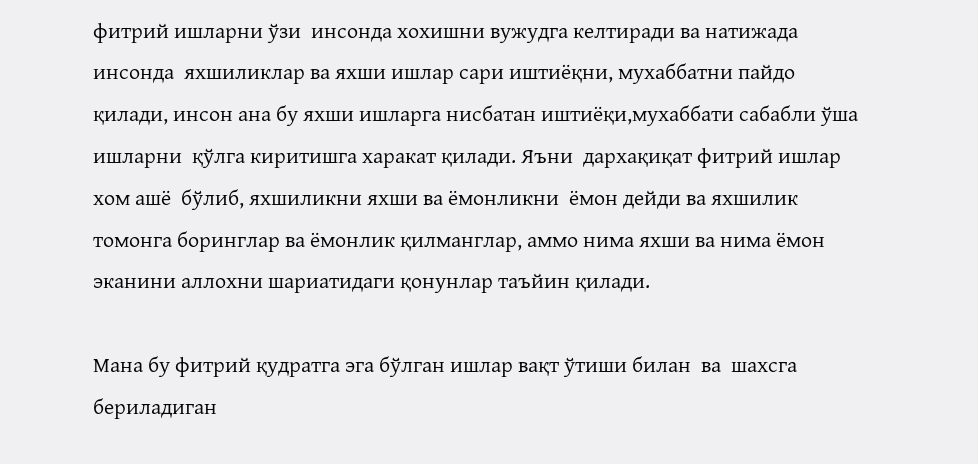фитрий ишларни ўзи  инсонда хохишни вужудга келтиради ва натижада инсонда  яхшиликлар ва яхши ишлар сари иштиёқни, мухаббатни пайдо қилади, инсон ана бу яхши ишларга нисбатан иштиёқи,мухаббати сабабли ўша ишларни  қўлга киритишга харакат қилади. Яъни  дархақиқат фитрий ишлар хом ашё  бўлиб, яхшиликни яхши ва ёмонликни  ёмон дейди ва яхшилик томонга боринглар ва ёмонлик қилманглар, аммо нима яхши ва нима ёмон эканини аллохни шариатидаги қонунлар таъйин қилади.

Мана бу фитрий қудратга эга бўлган ишлар вақт ўтиши билан  ва  шахсга бериладиган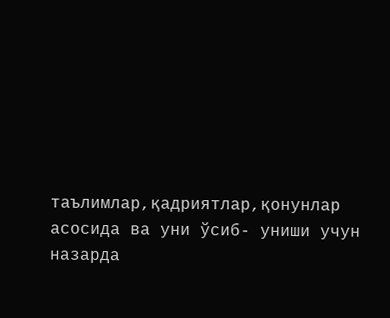таълимлар,қадриятлар,қонунлар асосида ва уни ўсиб- униши учун назарда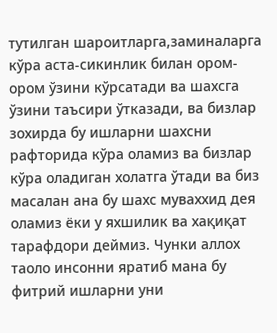тутилган шароитларга,заминаларга кўра аста-сикинлик билан ором- ором ўзини кўрсатади ва шахсга ўзини таъсири ўтказади, ва бизлар зохирда бу ишларни шахсни рафторида кўра оламиз ва бизлар кўра оладиган холатга ўтади ва биз масалан ана бу шахс муваххид дея оламиз ёки у яхшилик ва хақиқат тарафдори деймиз. Чунки аллох таоло инсонни яратиб мана бу фитрий ишларни уни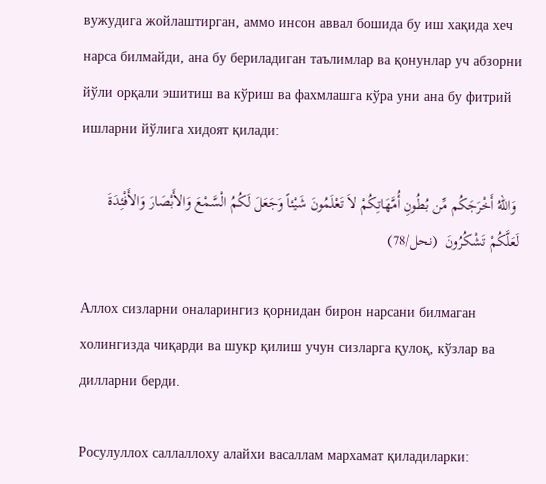вужудига жойлаштирган, аммо инсон аввал бошида бу иш хақида хеч нарса билмайди, ана бу бериладиган таълимлар ва қонунлар уч абзорни йўли орқали эшитиш ва кўриш ва фахмлашга кўра уни ана бу фитрий ишларни йўлига хидоят қилади:

 وَاللّهُ أَخْرَجَکُم مِّن بُطُونِ أُمَّهَاتِکُمْ لاَ تَعْلَمُونَ شَیْئاً وَجَعَلَ لَکُمُ الْسَّمْعَ وَالأَبْصَارَ وَالأَفْئِدَةَ لَعَلَّکُمْ تَشْکُرُونَ  (نحل/78)

Аллох сизларни оналарингиз қорнидан бирон нарсани билмаган холингизда чиқарди ва шукр қилиш учун сизларга қулоқ, кўзлар ва дилларни берди.

Росулуллох саллаллоху алайхи васаллам мархамат қиладиларки: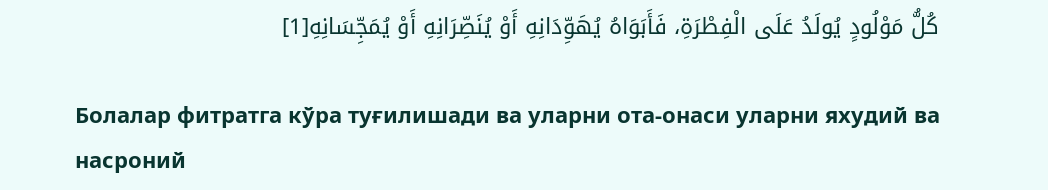كُلُّ مَوْلُودٍ يُولَدُ عَلَى الْفِطْرَةِ، فَأَبَوَاهُ يُهَوِّدَانِهِ أَوْ يُنَصِّرَانِهِ أَوْ يُمَجِّسَانِهِ[1]

Болалар фитратга кўра туғилишади ва уларни ота-онаси уларни яхудий ва насроний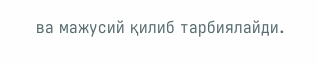ва мажусий қилиб тарбиялайди.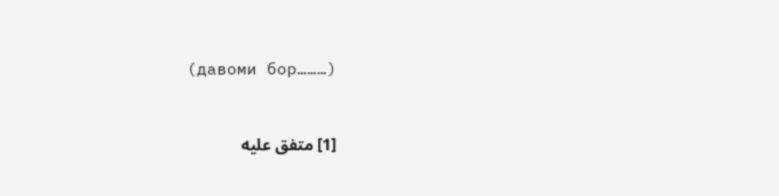(давоми бор………)


[1] متفق علیه